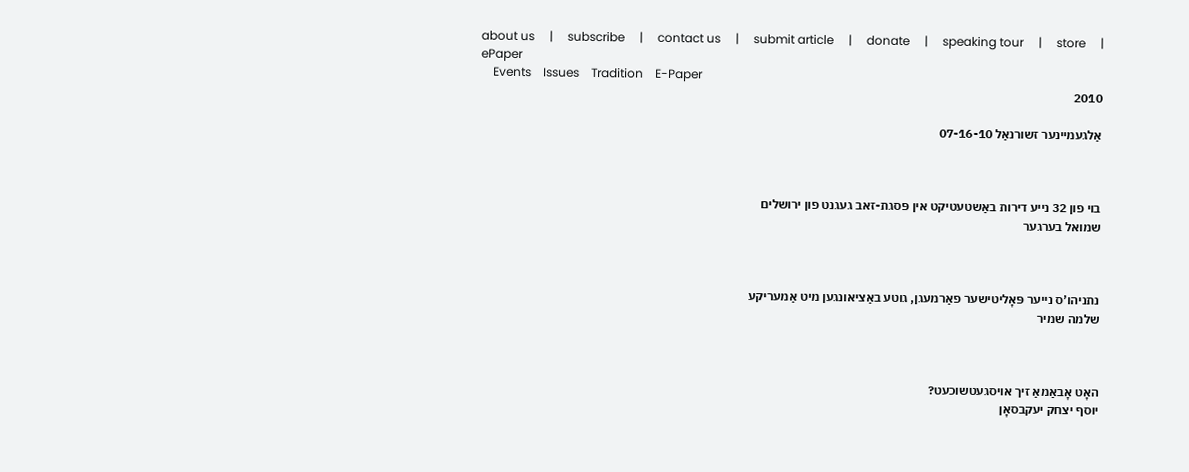about us     |     subscribe     |     contact us     |     submit article     |     donate     |     speaking tour     |     store     |     ePaper
    Events    Issues    Tradition    E-Paper
2010

אַלגעמיינער זשורנאַל 07-16-10



בוי פון 32 נייע דירות באַשטעטיקט אין פּסגת-זאב געגנט פון ירושלים
שמואל בערגער



נתניהו’ס נייער פּאָליטישער פאַרמעגן, גוטע באַציאונגען מיט אַמעריקע
שלמה שמיר



האָט אָבאַמאַ זיך אויסגעטשוכעט?
יוסף יצחק יעקבסאָן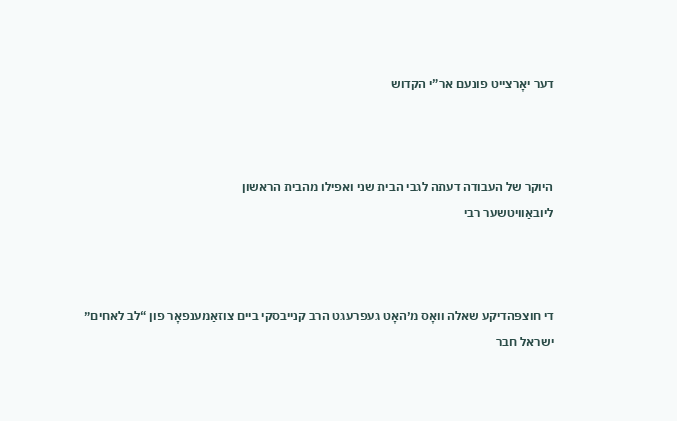דער יאָרצייט פונעם אר”י הקדוש



היוקר של העבודה דעתה לגבי הבית שני ואפילו מהבית הראשון
ליובאַוויטשער רבי



די חוצפּהדיקע שאלה וואָס מ׳האָט געפרעגט הרב קנייבסקי ביים צוזאַמענפאָר פון “לב לאחים״
ישראל חבר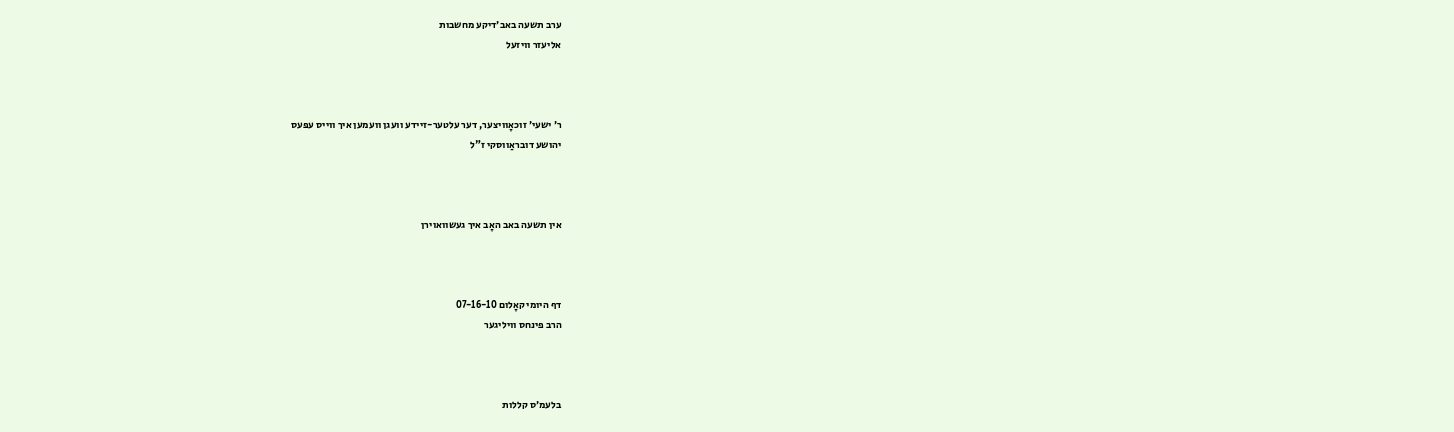ערב תשעה באב׳דיקע מחשבות
אליעזר וויזעל



ר׳ ישעי׳ זוכאָוויצער, דער עלטער-זיידע וועגן וועמען איך ווייס עפּעס
יהושע דובראַווסקי ז"ל



אין תשעה באב האָב איך געשוואוירן



דף היומי קאָלום 07-16-10
הרב פינחס וויליגער



בלעמ׳ס קללות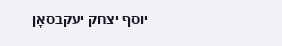יוסף יצחק יעקבסאָן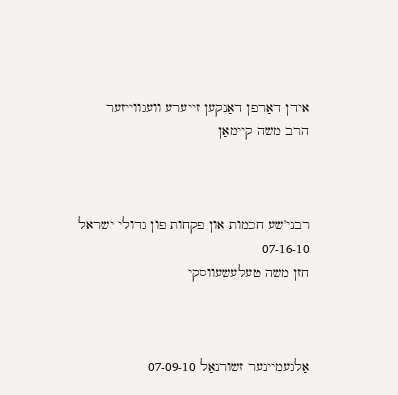אידן דאַרפן דאַנקען זייערע וועגווייזער
הרב משה קיימאַן



רבני'שע חכמות און פקחות פון גדולי ישראל 07-16-10
חזן משה טעלעשעווסקי



אַלגעמיינער זשורנאַל 07-09-10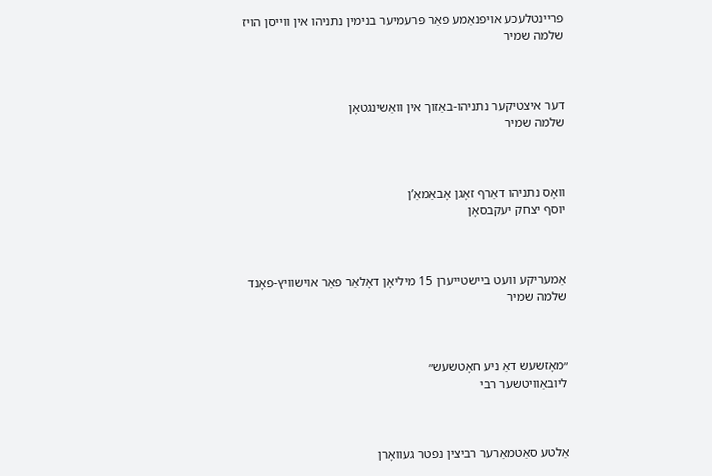פריינטלעכע אויפנאַמע פאַר פּרעמיער בנימין נתניהו אין ווייסן הויז
שלמה שמיר



דער איצטיקער נתניהו-באַזוך אין וואַשינגטאָן
שלמה שמיר



וואָס נתניהו דאַרף זאָגן אָבאַמאַ’ן
יוסף יצחק יעקבסאָן



אַמעריקע וועט ביישטייערן 15 מיליאָן דאָלאַר פאַר אוישוויץ-פאָנד
שלמה שמיר



״מאָזשעש דאַ ניע חאָטשעש״
ליובאַוויטשער רבי



אַלטע סאַטמאַרער רביצין נפטר געוואָרן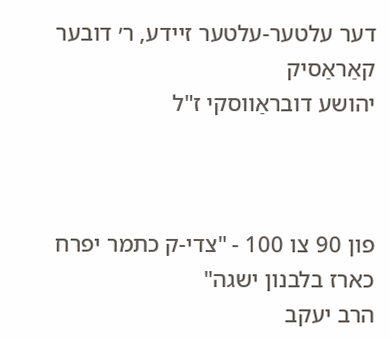דער עלטער-עלטער זיידע, ר׳ דובער קאַראַסיק
יהושע דובראַווסקי ז"ל



פון 90 צו 100 - "צדי-ק כתמר יפרח כארז בלבנון ישגה"
הרב יעקב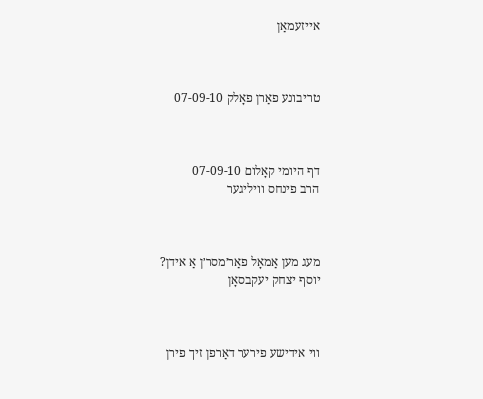אייזעמאַן



טריבונע פאַרן פאָלק 07-09-10



דף היומי קאָלום 07-09-10
הרב פינחס וויליגער



מעג מען אַמאָל פאַר׳מסר׳ן אַ אידן?
יוסף יצחק יעקבסאָן



ווי אידישע פירער דאַרפן זיך פירן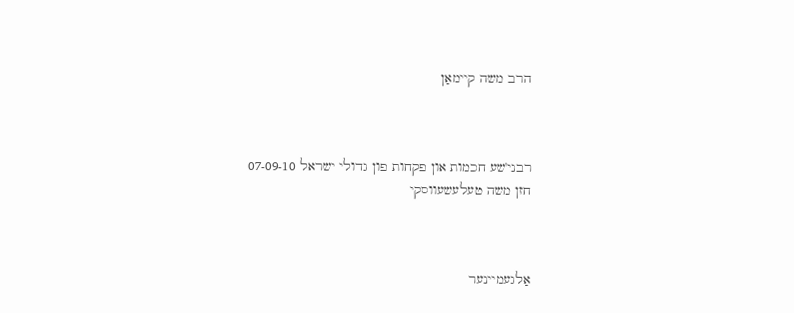הרב משה קיימאַן



רבני'שע חכמות און פקחות פון גדולי ישראל 07-09-10
חזן משה טעלעשעווסקי



אַלגעמיינער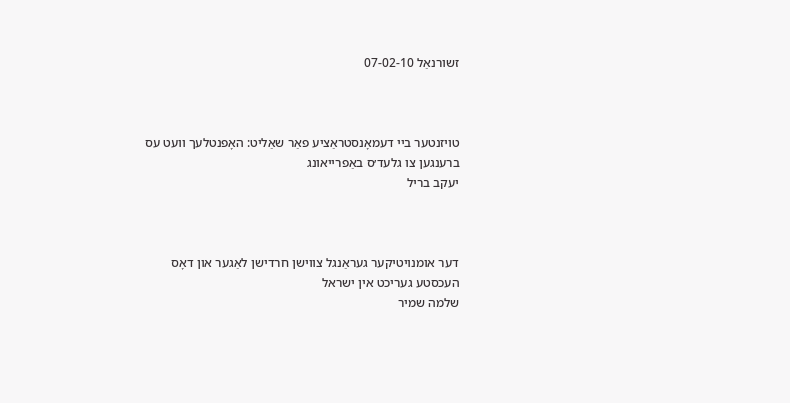זשורנאַל 07-02-10



טויזנטער ביי דעמאָנסטראַציע פאַר שאַליט: האָפנטלעך וועט עס ברענגען צו גלעד׳ס באַפרייאונג
יעקב בריל



דער אומנויטיקער געראַנגל צווישן חרדישן לאַגער און דאָס העכסטע געריכט אין ישראל
שלמה שמיר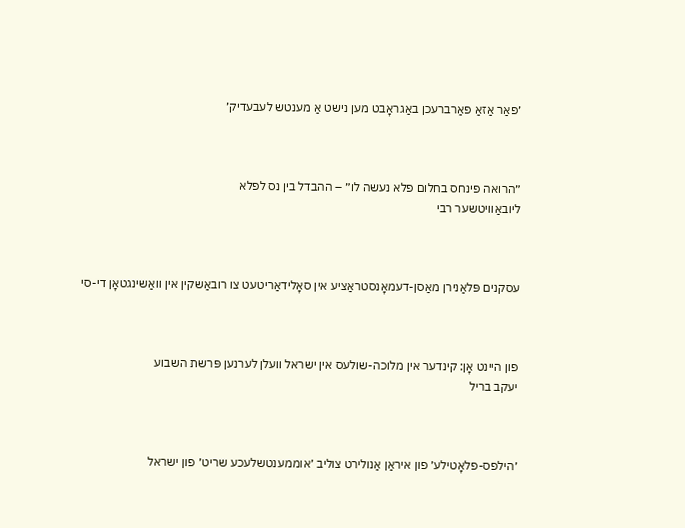׳פאַר אַזאַ פאַרברעכן באַגראָבט מען נישט אַ מענטש לעבעדיק׳



״הרואה פינחס בחלום פלא נעשה לו״ – ההבדל בין נס לפלא
ליובאַוויטשער רבי



עסקנים פּלאַנירן מאַסן-דעמאָנסטראַציע אין סאָלידאַריטעט צו רובאַשקין אין וואַשינגטאָן די-סי



פון היינט אָן: קינדער אין מלוכה-שולעס אין ישראל וועלן לערנען פּרשת השבוע
יעקב בריל



׳הילפס-פלאָטילע׳ פון איראַן אַנולירט צוליב ׳אוממענטשלעכע שריט׳ פון ישראל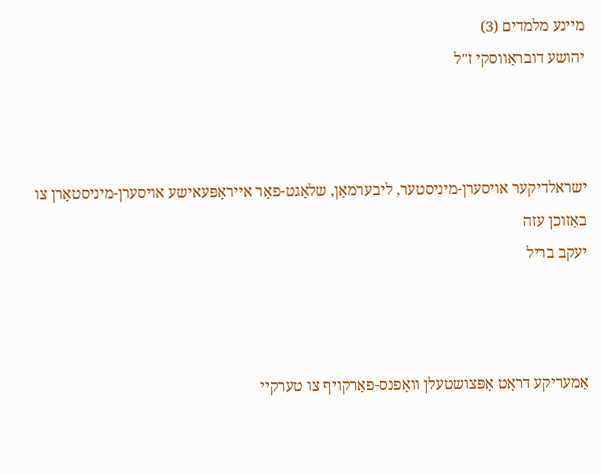מיינע מלמדים (3)
יהושע דובראַווסקי ז"ל



ישראלדיקער אויסערן-מיניסטער, ליבערמאַן, שלאָגט-פאָר אייראָפּעאישע אויסערן-מיניסטאָרן צו באַזוכן עזה
יעקב בריל



אַמעריקע דראָט אָפּצושטעלן וואָפנס-פאַרקויף צו טערקיי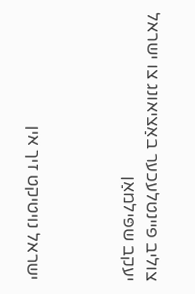צוליב פיינטלעכער באַציאונג צו ישראל
יעקב שפּילמאַן



ישראל נויטיקט זיך אין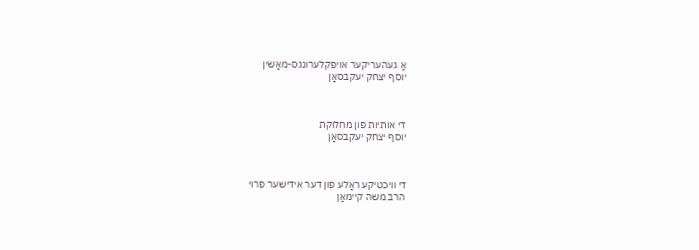אַ געהעריקער אויפקלערונגס-מאַשין
יוסף יצחק יעקבסאָן



די אותיות פון מחלוקת
יוסף יצחק יעקבסאָן



די וויכטיקע ראָלע פון דער אידישער פרוי
הרב משה קיימאַן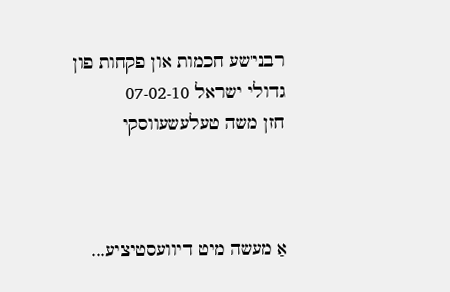רבני'שע חכמות און פקחות פון גדולי ישראל 07-02-10
חזן משה טעלעשעווסקי



אַ מעשה מיט דיוועסטיציע...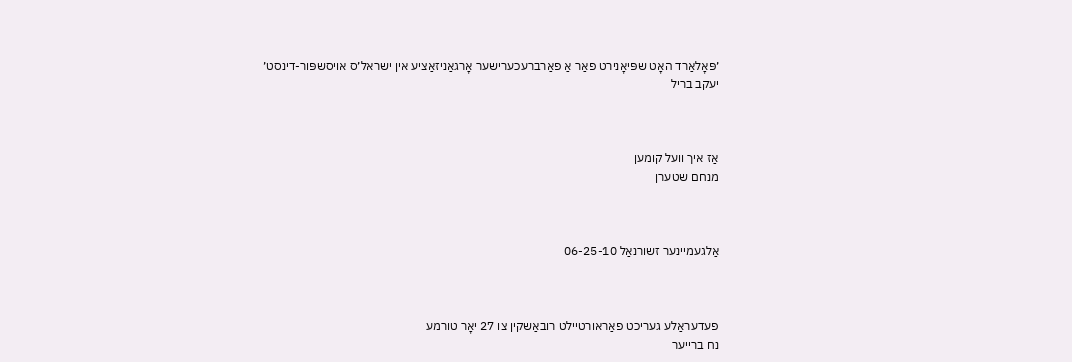׳פּאָלאַרד האָט שפּיאָנירט פאַר אַ פאַרברעכערישער אָרגאַניזאַציע אין ישראל׳ס אויסשפּור-דינסט׳
יעקב בריל



אַז איך וועל קומען
מנחם שטערן



אַלגעמיינער זשורנאַל 06-25-10



פעדעראַלע געריכט פאַראורטיילט רובאַשקין צו 27 יאָר טורמע
נח ברייער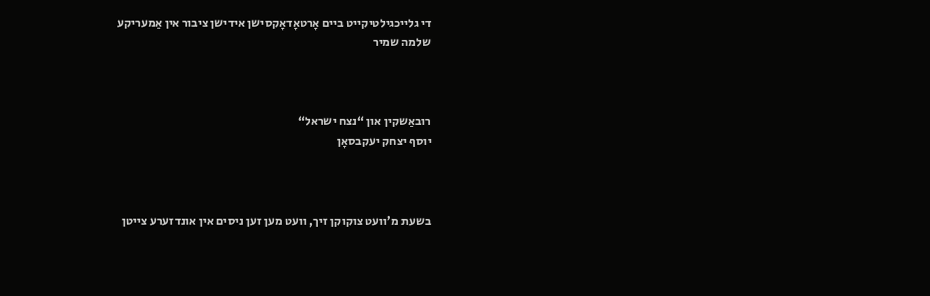די גלייכגילטיקייט ביים אָרטאָדאָקסישן אידישן ציבור אין אַמעריקע
שלמה שמיר



רובאַשקין און “נצח ישראל“
יוסף יצחק יעקבסאָן



בשעת מ’וועט צוקוקן זיך, וועט מען זען ניסים אין אונדזערע צייטן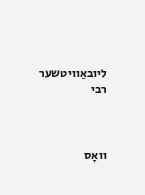ליובאַוויטשער רבי



וואָס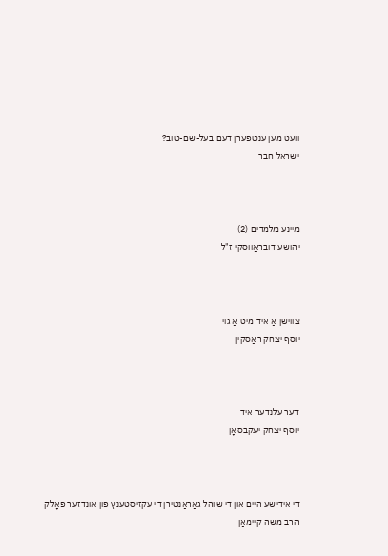וועט מען ענטפערן דעם בעל-שם-טוב?
ישראל חבר



מיינע מלמדים (2)
יהושע דובראַווסקי ז"ל



צווישן אַ איד מיט אַ גוי
יוסף יצחק ראַסקין



דער עלנדער איד
יוסף יצחק יעקבסאָן



די אידישע היים און די שוהל גאַראַנטירן די עקזיסטענץ פון אונדזער פאָלק
הרב משה קיימאַן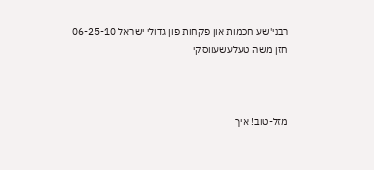רבני'שע חכמות און פקחות פון גדולי ישראל 06-25-10
חזן משה טעלעשעווסקי



מזל-טוב! איך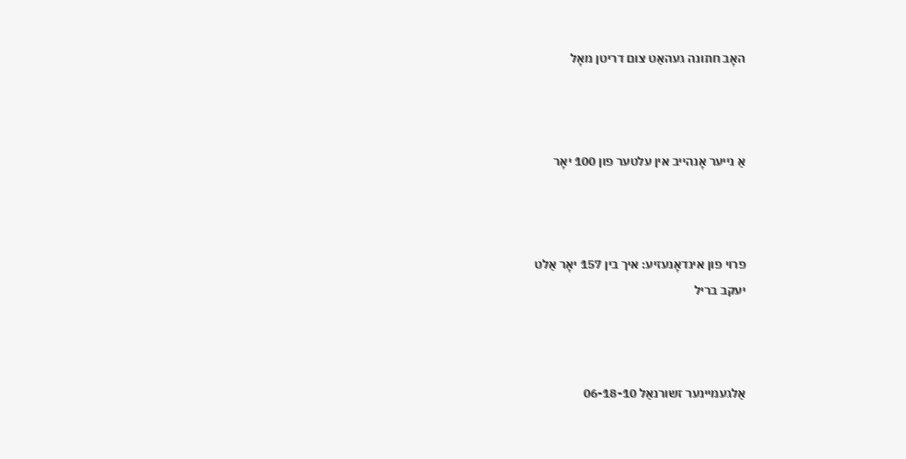האָב חתונה געהאַט צום דריטן מאָל



אַ נייער אָנהייב אין עלטער פון 100 יאָר



פרוי פון אינדאָנעזיע: איך בין 157 יאָר אַלט
יעקב בריל



אַלגעמיינער זשורנאַל 06-18-10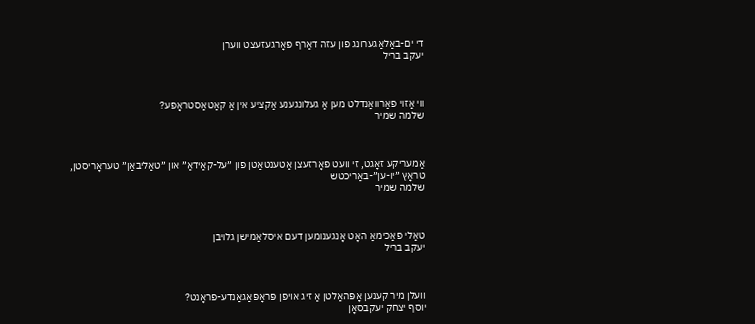די ים-באַלאַגערונג פון עזה דאַרף פאָרגעזעצט ווערן
יעקב בריל



ווי אַזוי פאַרוואַנדלט מען אַ געלונגענע אַקציע אין אַ קאַטאַסטראָפע?
שלמה שמיר



אַמעריקע זאָגט, זי וועט פאָרזעצן אַטענטאַטן פון ״על-קאַידאַ״ און ״טאַליבאַן״ טעראָריסטן, טראָץ ״יו-ען״-באַריכטש
שלמה שמיר



טאַלי פאַכימאַ האָט אָנגענומען דעם איסלאַמישן גלויבן
יעקב בריל



וועלן מיר קענען אָפּהאַלטן אַ זיג אויפן פּראָפּאַגאַנדע-פראָנט?
יוסף יצחק יעקבסאָן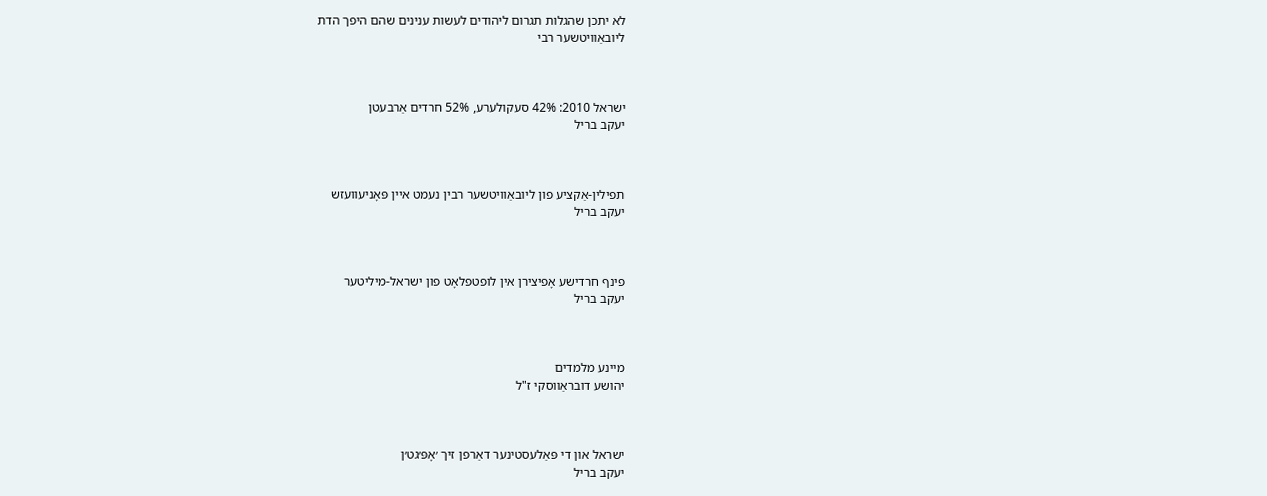לא יתכן שהגלות תגרום ליהודים לעשות ענינים שהם היפך הדת
ליובאַוויטשער רבי



ישראל 2010: 42% סעקולערע, 52% חרדים אַרבעטן
יעקב בריל



תפילין-אַקציע פון ליובאַוויטשער רבין נעמט איין פּאָניעוועזש
יעקב בריל



פינף חרדישע אָפיצירן אין לופטפלאָט פון ישראל-מיליטער
יעקב בריל



מיינע מלמדים
יהושע דובראַווסקי ז"ל



ישראל און די פּאַלעסטינער דאַרפן זיך ׳אָפּ׳גט׳ן
יעקב בריל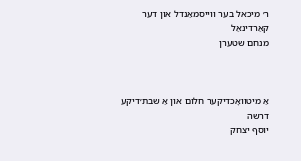ר׳ מיכאל בער ווייסמאַנדל און דער קאַרדינאַל
מנחם שטערן



אַ מיטוואָכדיקער חלום און אַ שבת׳דיקע דרשה
יוסף יצחק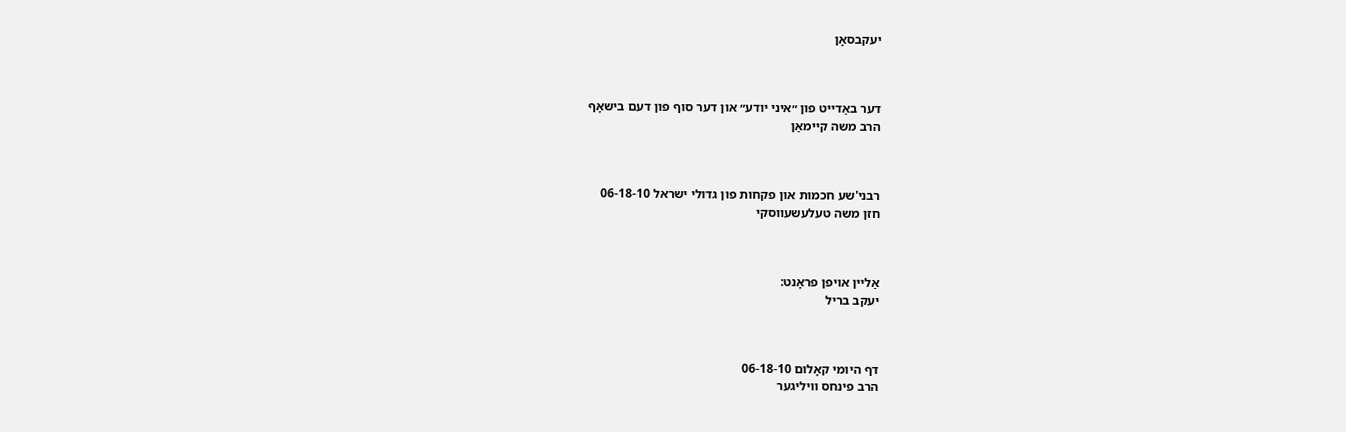יעקבסאָן



דער באַדייט פון ״איני יודע״ און דער סוף פון דעם בישאָף
הרב משה קיימאַן



רבני'שע חכמות און פקחות פון גדולי ישראל 06-18-10
חזן משה טעלעשעווסקי



אַליין אויפן פראָנט:
יעקב בריל



דף היומי קאָלום 06-18-10
הרב פינחס וויליגער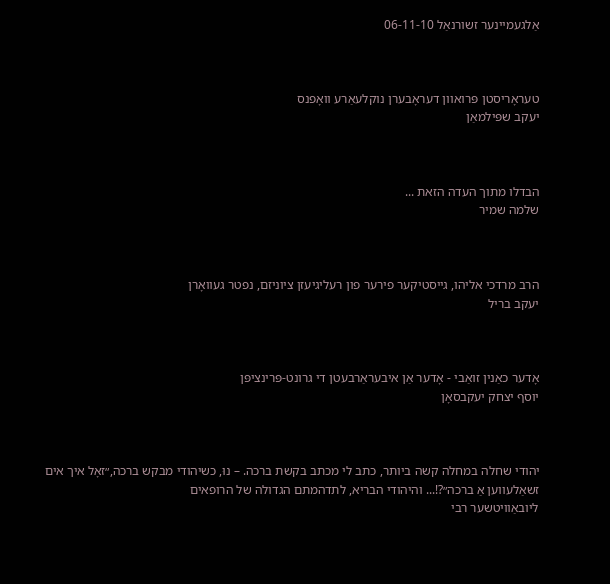אַלגעמיינער זשורנאַל 06-11-10



טעראָריסטן פּרואוון דעראָבערן נוקלעאַרע וואָפנס
יעקב שפּילמאַן



הבדלו מתוך העדה הזאת ...
שלמה שמיר



הרב מרדכי אליהו, גייסטיקער פירער פון רעליגיעזן ציוניזם, נפטר געוואָרן
יעקב בריל



אָדער כאַנין זואַבי - אָדער אַן איבעראַרבעטן די גרונט-פּרינציפּן
יוסף יצחק יעקבסאָן



יהודי שחלה במחלה קשה ביותר, כתב לי מכתב בקשת ברכה. – נוּ, כשיהודי מבקש ברכה,״זאָל איך אים זשאַלעווען אַ ברכה״?!... והיהודי הבריא, לתדהמתם הגדולה של הרופאים
ליובאַוויטשער רבי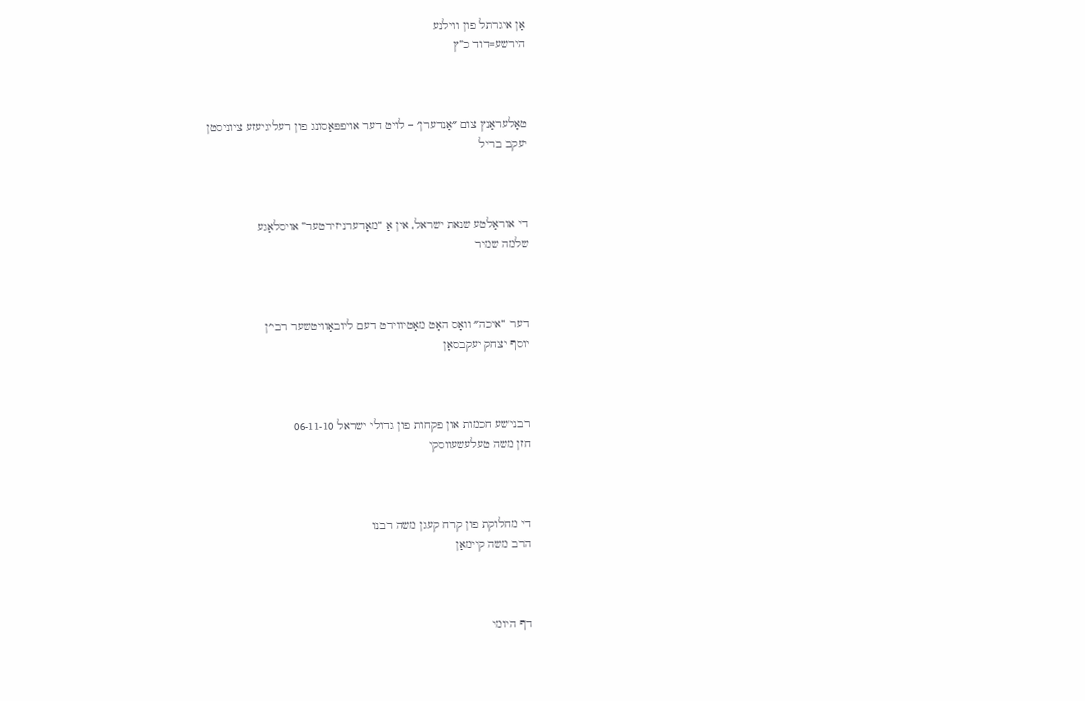אַן איגרתל פון ווילנע
הירשע=דוד כ”ץ



טאָלעראַנץ צום ״אַנדערן׳ – לויט דער אויפפּאַסונג פון רעליגיעזע ציוניסטן
יעקב בריל



די אוראַלטע שנאת ישראל, אין אַ “מאָדערניזירטער” אויסלאַגע
שלמה שמיר



דער “איכה״ וואָס האָט מאָטיווירט דעם ליובאַוויטשער רבי׳ן
יוסף יצחק יעקבסאָן



רבני'שע חכמות און פקחות פון גדולי ישראל 06-11-10
חזן משה טעלעשעווסקי



די מחלוקת פון קרח קעגן משה רבנו
הרב משה קיימאַן



דף היומי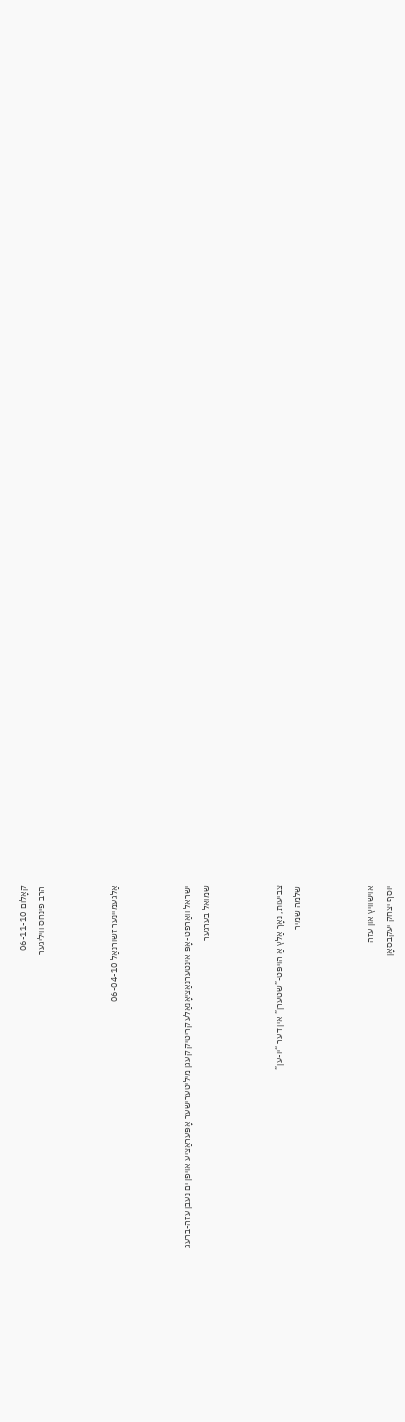קאָלום 06-11-10
הרב פינחס וויליגער



אַלגעמיינער זשורנאַל 06-04-10



ישראל וואַרפט-אָפּ אינטערנאַציאָנאַלע קריטיק קעגן מיליטערישער אָפּעראַציע אויפן ים נעבן עזה-ברעג
שמואל בערגער



צביעות, נאָך אַלץ אַ הויפּט-”שטערן” אין דער “יו-ען”
שלמה שמיר



אוישוויץ און עזה
יוסף יצחק יעקבסאָן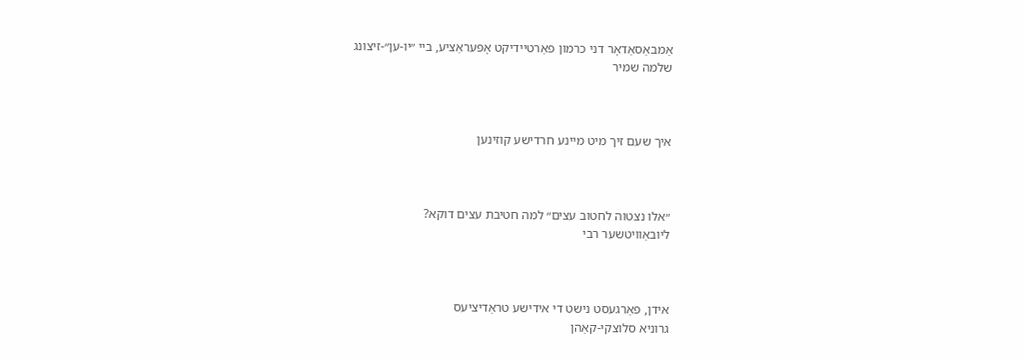אַמבאַסאַדאָר דני כרמון פאַרטיידיקט אָפּעראַציע, ביי ״יו-ען״-זיצונג
שלמה שמיר



איך שעם זיך מיט מיינע חרדישע קוזינען



״אלו נצטוה לחטוב עצים״ למה חטיבת עצים דוקא?
ליובאַוויטשער רבי



אידן, פאַרגעסט נישט די אידישע טראַדיציעס
גרוניא סלוצקי-קאַהן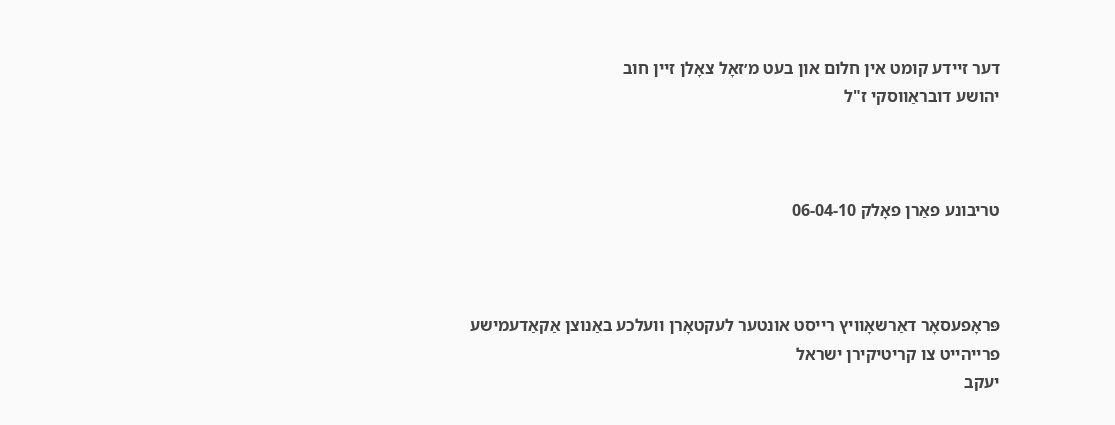דער זיידע קומט אין חלום און בעט מ׳זאָל צאָלן זיין חוב
יהושע דובראַווסקי ז"ל



טריבונע פאַרן פאָלק 06-04-10



פּראָפעסאָר דאַרשאָוויץ רייסט אונטער לעקטאָרן וועלכע באַנוצן אַקאַדעמישע פרייהייט צו קריטיקירן ישראל
יעקב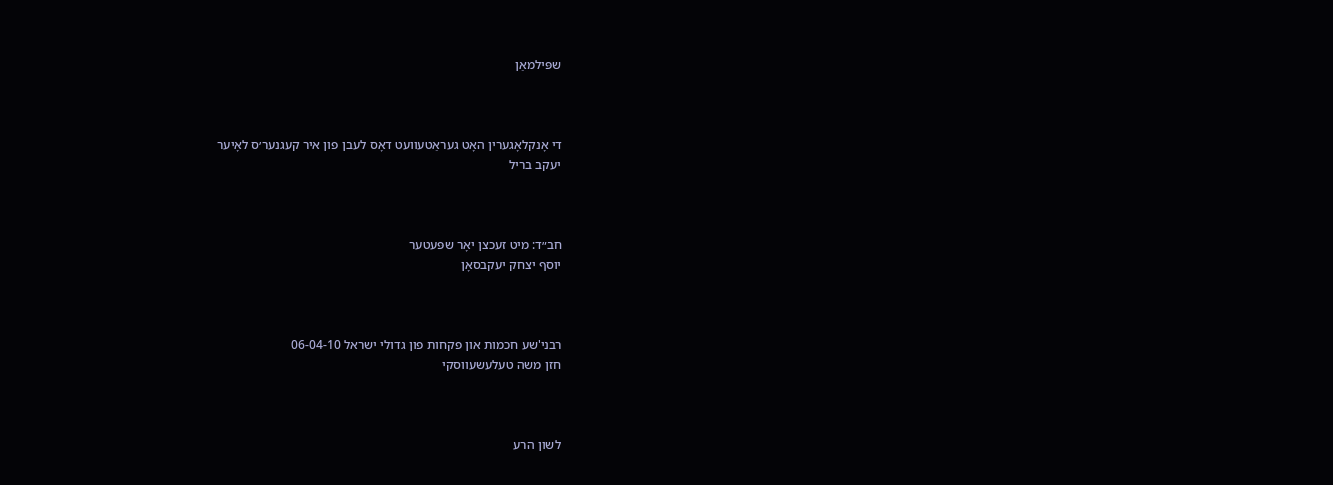שפּילמאַן



די אָנקלאָגערין האָט געראַטעוועט דאָס לעבן פון איר קעגנער׳ס לאָיער
יעקב בריל



חב״ד: מיט זעכצן יאָר שפּעטער
יוסף יצחק יעקבסאָן



רבני'שע חכמות און פקחות פון גדולי ישראל 06-04-10
חזן משה טעלעשעווסקי



לשון הרע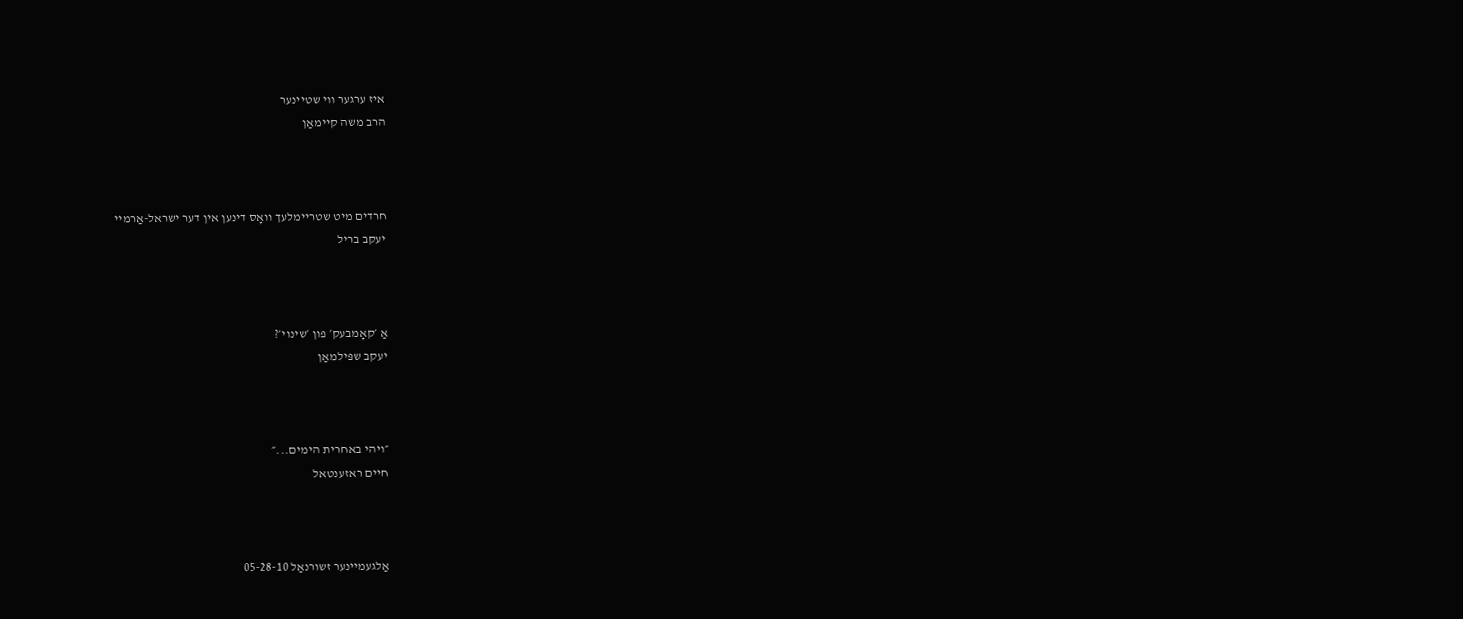איז ערגער ווי שטיינער
הרב משה קיימאַן



חרדים מיט שטריימלעך וואָס דינען אין דער ישראל-אַרמיי
יעקב בריל



אַ ׳קאָמבעק׳ פון ׳שינוי׳?
יעקב שפּילמאַן



״ויהי באחרית הימים...״
חיים ראזענטאל



אַלגעמיינער זשורנאַל 05-28-10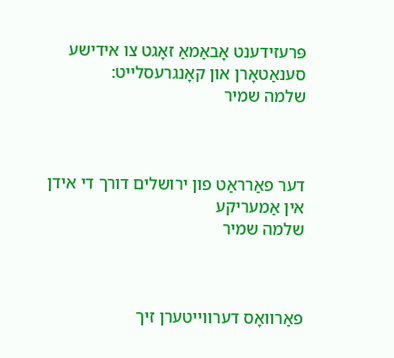פּרעזידענט אָבאַמאַ זאָגט צו אידישע סענאַטאָרן און קאָנגרעסלייט:
שלמה שמיר



דער פאַרראַט פון ירושלים דורך די אידן אין אַמעריקע
שלמה שמיר



פאַרוואָס דערווייטערן זיך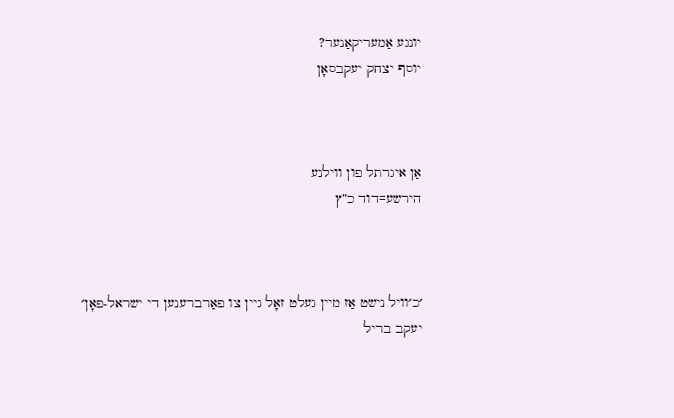יונגע אַמעריקאַנער?
יוסף יצחק יעקבסאָן



אַן איגרתל פון ווילנע
הירשע=דוד כ”ץ



׳כ׳וויל נישט אַז מיין געלט זאָל גיין צו פאַרברענען די ישראל-פאָן׳
יעקב בריל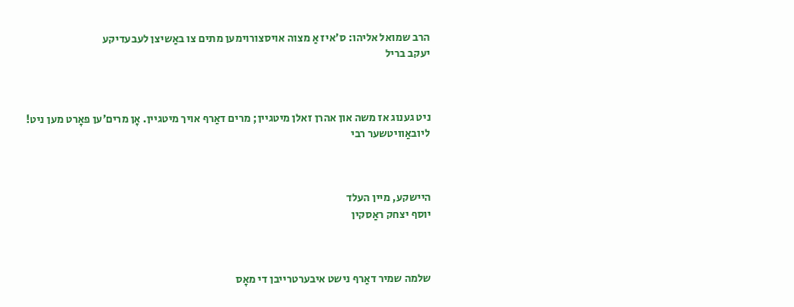הרב שמואל אליהו: ס׳איז אַ מצוה אויסצורוימען מתים צו באַשיצן לעבעדיקע
יעקב בריל



ניט גענוג אז משה און אהרן זאלן מיטגיין; מרים דאַרף אויך מיטגיין. אָן מרים׳ען פאָרט מען ניט!
ליובאַוויטשער רבי



היישקע, מיין העלד
יוסף יצחק ראַסקין



שלמה שמיר דאַרף נישט איבערטרייבן די מאָס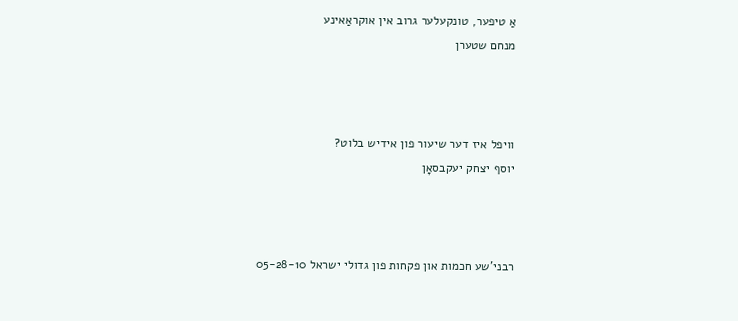אַ טיפער, טונקעלער גרוב אין אוקראַאינע
מנחם שטערן



וויפל איז דער שיעור פון אידיש בלוט?
יוסף יצחק יעקבסאָן



רבני'שע חכמות און פקחות פון גדולי ישראל 05-28-10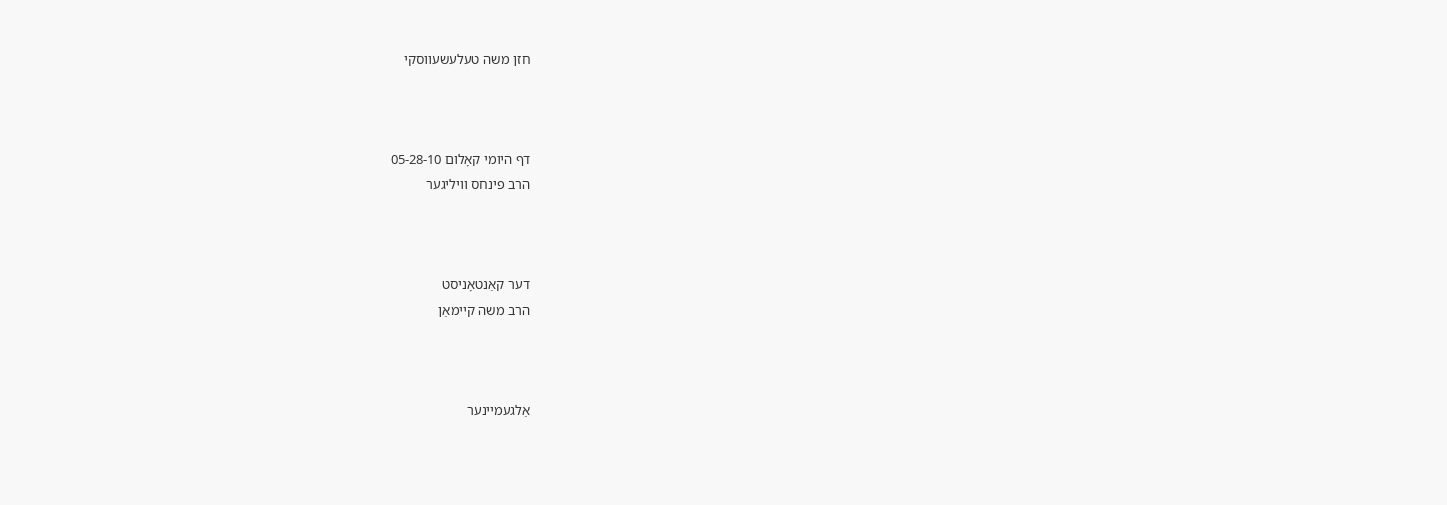חזן משה טעלעשעווסקי



דף היומי קאָלום 05-28-10
הרב פינחס וויליגער



דער קאַנטאָניסט
הרב משה קיימאַן



אַלגעמיינער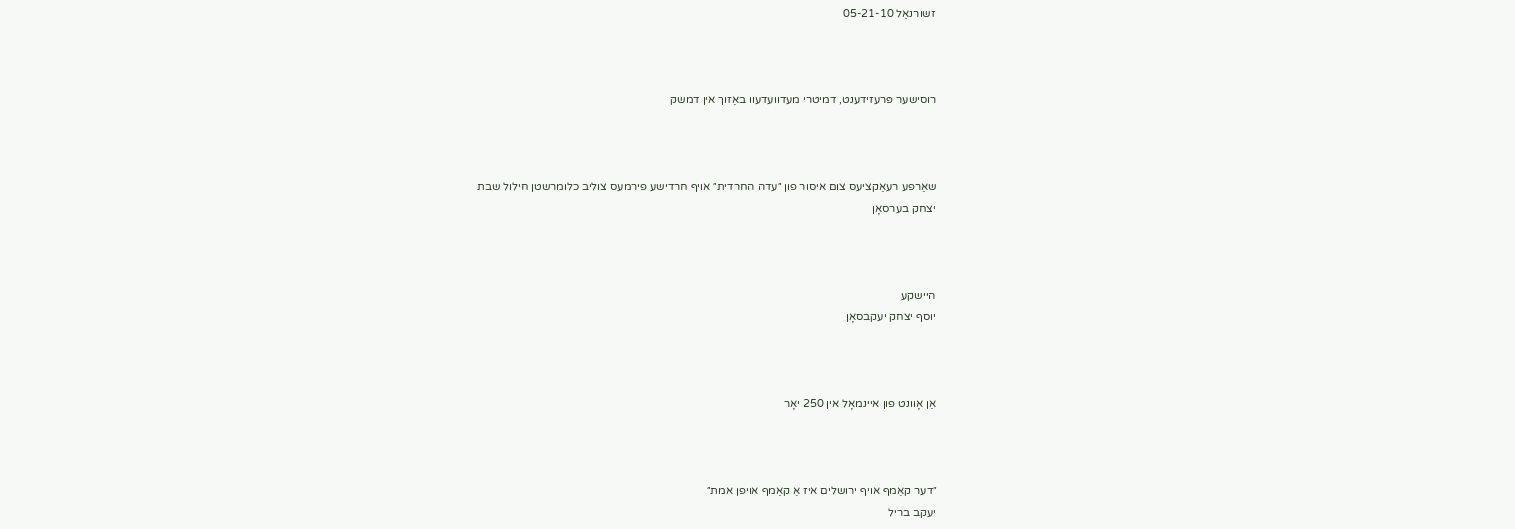זשורנאַל 05-21-10



רוסישער פּרעזידענט, דמיטרי מעדוועדעוו באַזוך אין דמשק



שאַרפע רעאַקציעס צום איסור פון ״עדה החרדית״ אויף חרדישע פירמעס צוליב כלומרשטן חילול שבת
יצחק בערסאָן



היישקע
יוסף יצחק יעקבסאָן



אַן אָוונט פון איינמאָל אין 250 יאָר



״דער קאַמף אויף ירושלים איז אַ קאַמף אויפן אמת״
יעקב בריל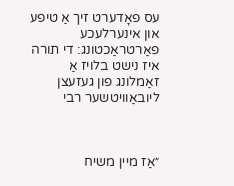עס פאָדערט זיך אַ טיפע און אינערלעכע פאַרטראַכטונג: די תורה איז נישט בלויז אַ זאַמלונג פון געזעצן
ליובאַוויטשער רבי



״אַז מיין משיח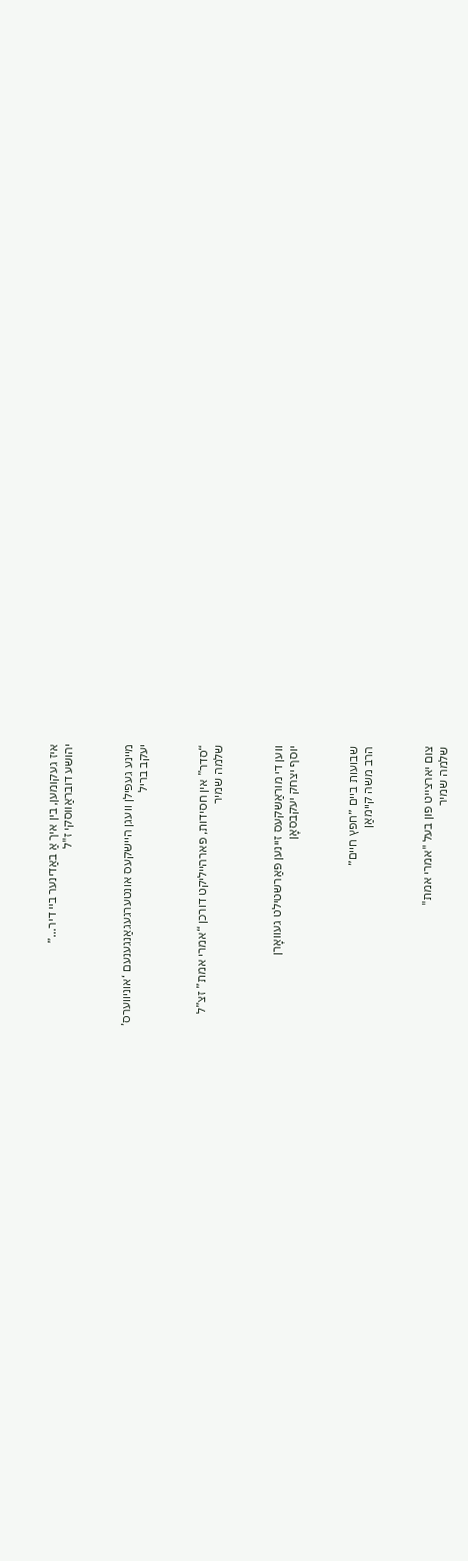איז געקומען, בין איך אַ באַדינער ביי דיר...״
יהושע דובראַווסקי ז"ל



מיינע געפילן וועגן היישקעס אונטערגעגאַנגענעם ‘אוניווערס’
יעקב בריל



“סדר” אין חסידות, פארהייליקט דורכן “אמרי אמת” זצ”ל
שלמה שמיר



ווען די מוראַשקעס זיינען פאַרשטילט געוואָרן
יוסף יצחק יעקבסאָן



שבועות ביים ״חפץ חיים״
הרב משה קיימאַן



צום יארצייט פון בעל "אמרי אמת"
שלמה שמיר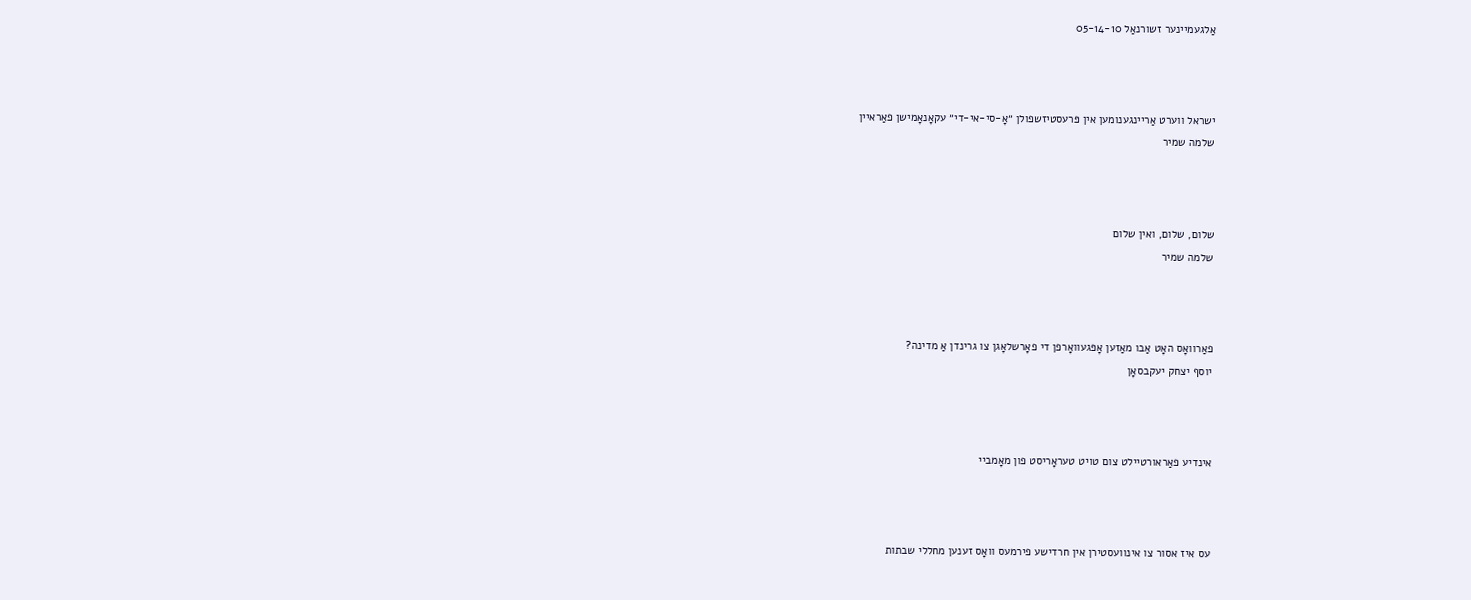אַלגעמיינער זשורנאַל 05-14-10



ישראל ווערט אַריינגענומען אין פּרעסטיזשפולן ״אָ-סי-אי-די״ עקאָנאָמישן פאַראיין
שלמה שמיר



שלום, שלום, ואין שלום
שלמה שמיר



פאַרוואָס האָט אַבו מאַזען אָפּגעוואָרפן די פאָרשלאָגן צו גרינדן אַ מדינה?
יוסף יצחק יעקבסאָן



אינדיע פאַראורטיילט צום טויט טעראָריסט פון מאָמביי



עס איז אסור צו אינוועסטירן אין חרדישע פירמעס וואָס זענען מחללי שבתות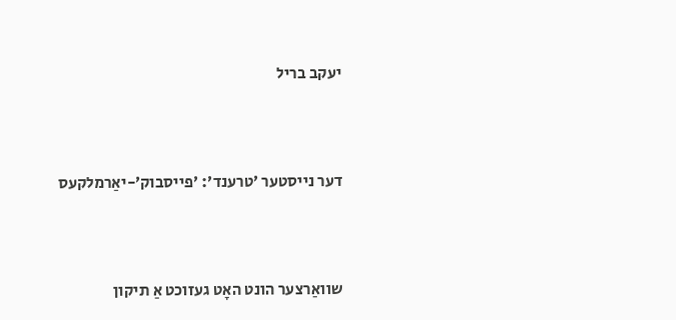יעקב בריל



דער נייסטער ׳טרענד׳: ׳פייסבוק׳-יאַרמלקעס



שוואַרצער הונט האָט געזוכט אַ תיקון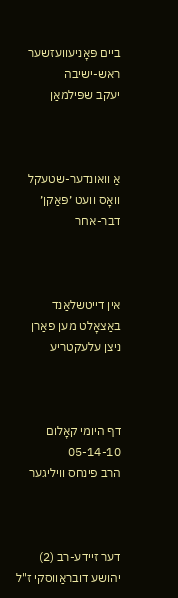ביים פּאָניעוועזשער ראש-ישיבה
יעקב שפּילמאַן



אַ וואונדער-שטעקל וואָס וועט ׳פּאַקן׳ דבר-אחר



אין דייטשלאַנד באַצאָלט מען פאַרן ניצן עלעקטריע



דף היומי קאָלום 05-14-10
הרב פינחס וויליגער



דער זיידע-רב (2)
יהושע דובראַווסקי ז"ל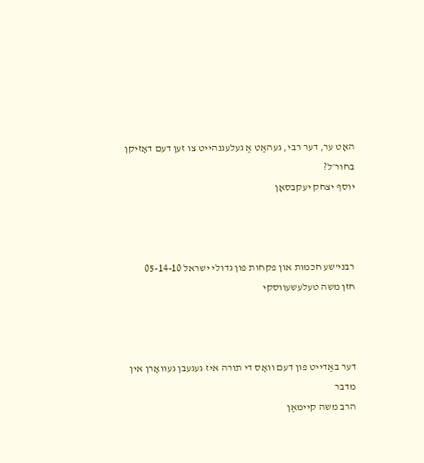האָט ער, דער רבי, געהאַט אַ געלעגנהייט צו זען דעם דאָזיקן בחור׳ל?
יוסף יצחק יעקבסאָן



רבני'שע חכמות און פקחות פון גדולי ישראל 05-14-10
חזן משה טעלעשעווסקי



דער באַדייט פון דעם וואָס די תורה איז געגעבן געוואָרן אין מדבר
הרב משה קיימאַן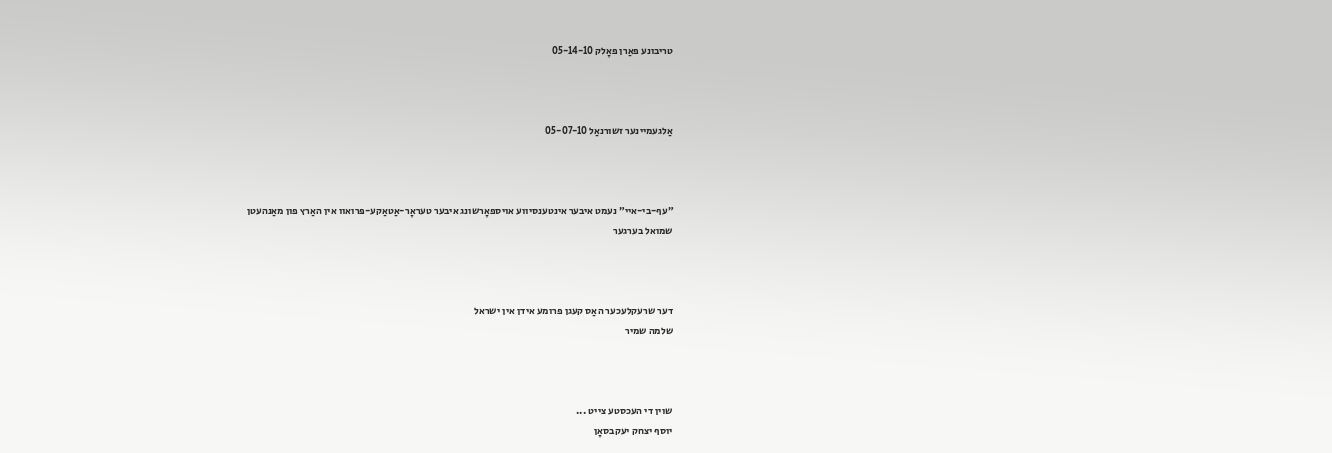טריבונע פאַרן פאָלק 05-14-10



אַלגעמיינער זשורנאַל 05-07-10



״עף-בי-איי״ נעמט איבער אינטענסיווע אויספאָרשונג איבער טעראָר-אַטאַקע-פּרואוו אין האַרץ פון מאַנהעטן
שמואל בערגער



דער שרעקלעכער האַס קעגן פרומע אידן אין ישראל
שלמה שמיר



שוין די העכסטע צייט ...
יוסף יצחק יעקבסאָן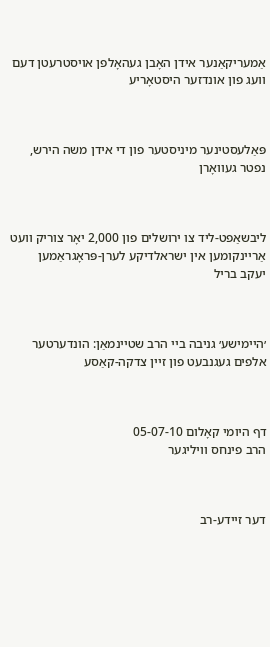אַמעריקאַנער אידן האָבן געהאָלפן אויסטרעטן דעם וועג פון אונדזער היסטאָריע



פּאַלעסטינער מיניסטער פון די אידן משה הירש, נפטר געוואָרן



ליבשאַפט-ליד צו ירושלים פון 2,000 יאָר צוריק וועט אַריינקומען אין ישראלדיקע לערן-פּראָגראַמען
יעקב בריל



׳היימישע׳ גניבה ביי הרב שטיינמאַן: הונדערטער אלפים געגנבעט פון זיין צדקה-קאַסע



דף היומי קאָלום 05-07-10
הרב פינחס וויליגער



דער זיידע-רב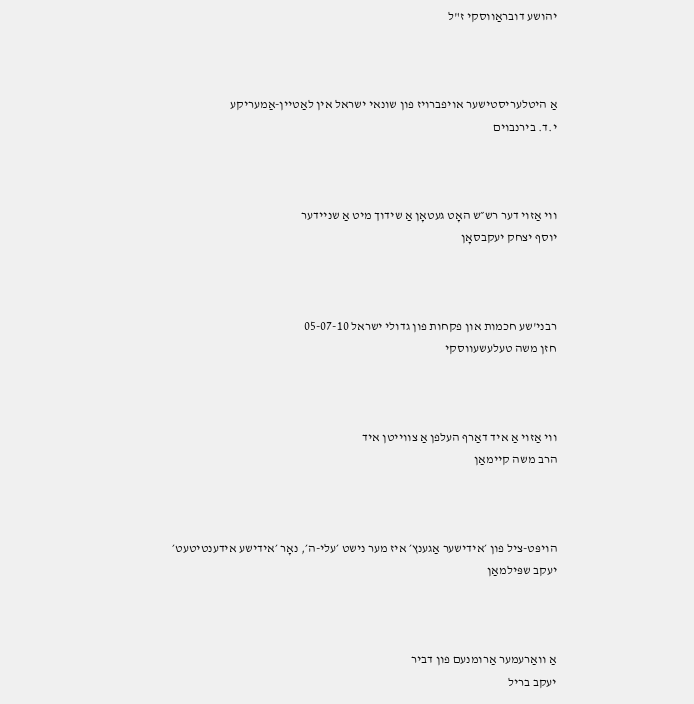יהושע דובראַווסקי ז"ל



אַ היטלעריסטישער אויפברויז פון שונאי ישראל אין לאַטיין-אַמעריקע
י.ד. בירנבוים



ווי אַזוי דער רש״ש האָט געטאָן אַ שידוך מיט אַ שניידער
יוסף יצחק יעקבסאָן



רבני'שע חכמות און פקחות פון גדולי ישראל 05-07-10
חזן משה טעלעשעווסקי



ווי אַזוי אַ איד דאַרף העלפן אַ צווייטן איד
הרב משה קיימאַן



הויפּט-ציל פון ׳אידישער אַגענץ׳ איז מער נישט ׳עלי-ה׳, נאָר ׳אידישע אידענטיטעט׳
יעקב שפּילמאַן



אַ וואַרעמער אַרומנעם פון דביר
יעקב בריל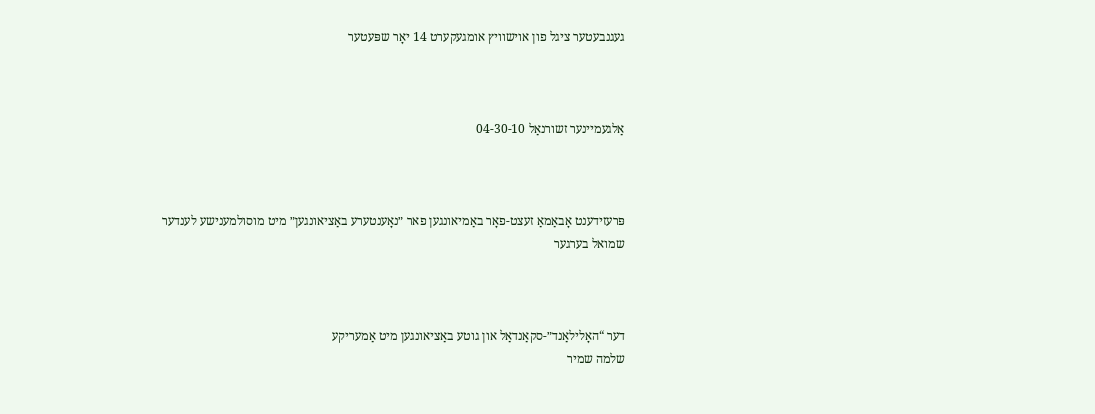געגנבעטער ציגל פון אוישוויץ אומגעקערט 14 יאָר שפּעטער



אַלגעמיינער זשורנאַל 04-30-10



פּרעזידענט אָבאַמאַ זעצט-פאָר באַמיאונגען פאר ״נאָענטערע באַציאונגען״ מיט מוסולמענישע לענדער
שמואל בערגער



דער “האָלילאַנד״-סקאַנדאַל און גוטע באַציאונגען מיט אַמעריקע
שלמה שמיר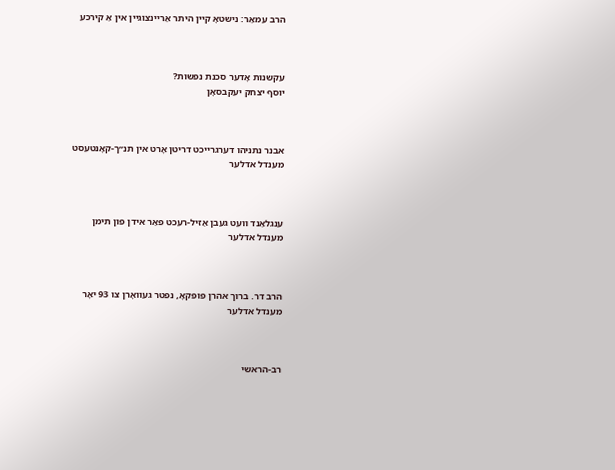הרב עמאַר: נישטאָ קיין היתר אַריינצוגיין אין אַ קירכע



עקשנות אָדער סכנת נפשות?
יוסף יצחק יעקבסאָן



אבנר נתניהו דערגרייכט דריטן אָרט אין תנ״ך-קאָנטעסט
מענדל אדלער



ענגלאַנד וועט געבן אַזיל-רעכט פאַר אידן פון תימן
מענדל אדלער



הרב דר. ברוך אהרן פּופּקאָ, נפטר געוואָרן צו 93 יאָר
מענדל אדלער



רב-הראשי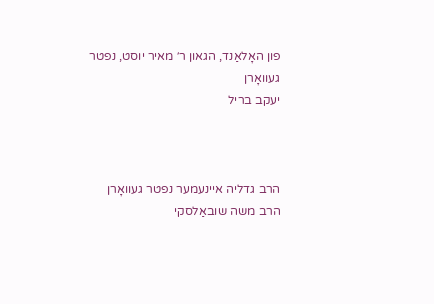פון האָלאַנד, הגאון ר׳ מאיר יוסט, נפטר געוואָרן
יעקב בריל



הרב גדליה איינעמער נפטר געוואָרן
הרב משה שובאַלסקי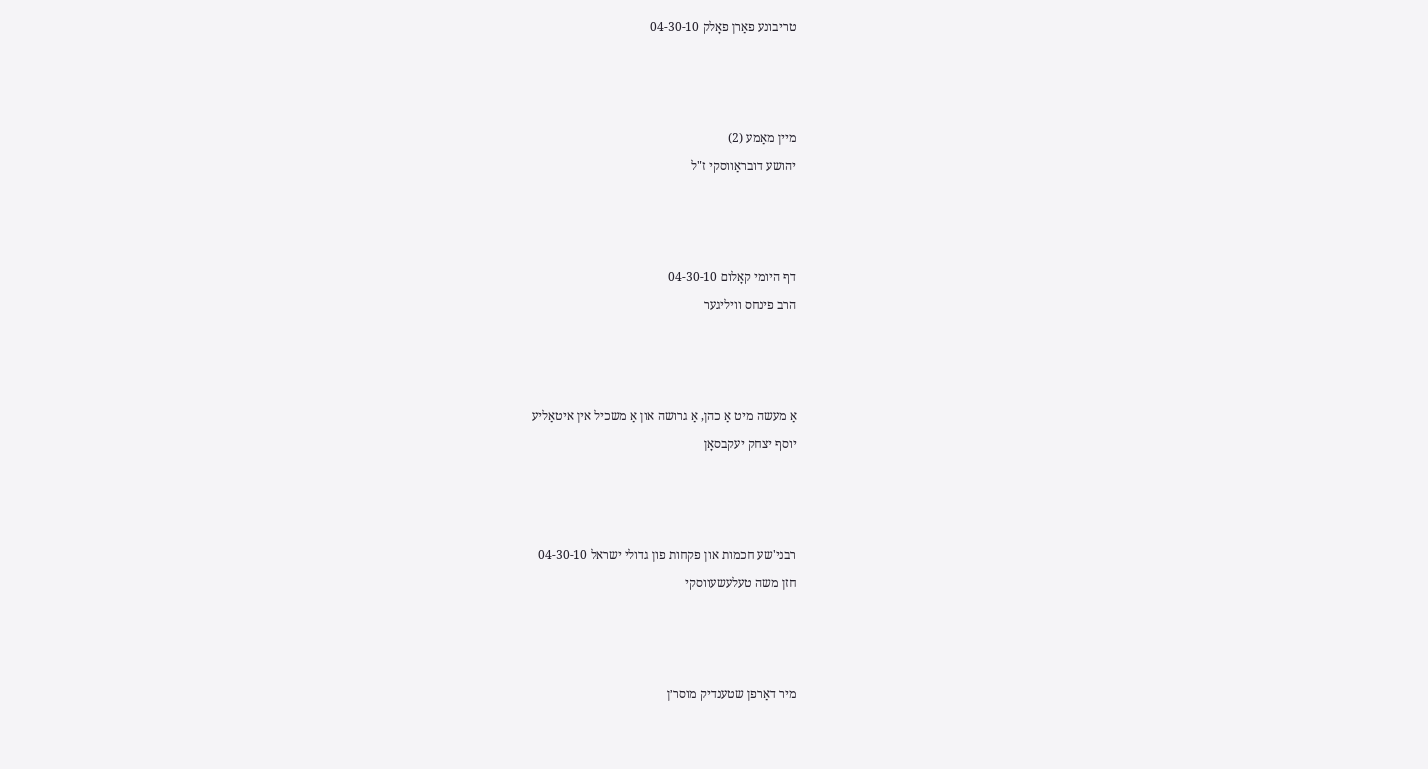טריבונע פאַרן פאָלק 04-30-10



מיין מאַמע (2)
יהושע דובראַווסקי ז"ל



דף היומי קאָלום 04-30-10
הרב פינחס וויליגער



אַ מעשה מיט אַ כהן, אַ גרושה און אַ משכיל אין איטאַליע
יוסף יצחק יעקבסאָן



רבני'שע חכמות און פקחות פון גדולי ישראל 04-30-10
חזן משה טעלעשעווסקי



מיר דאַרפן שטענדיק מוסר׳ן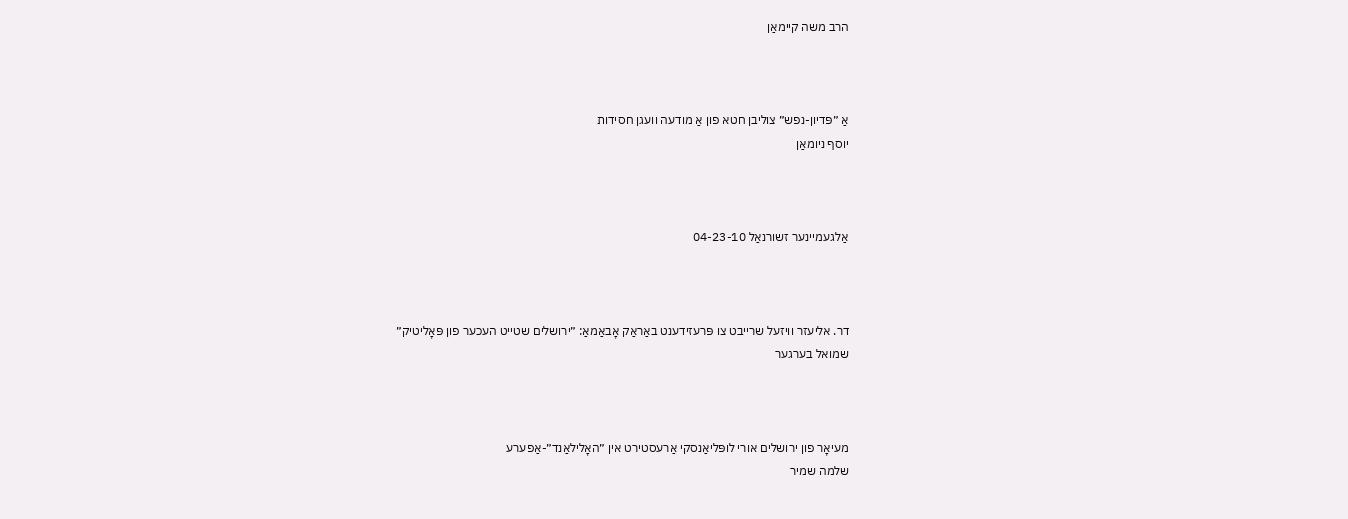הרב משה קיימאַן



אַ ״פּדיון-נפש״ צוליבן חטא פון אַ מודעה וועגן חסידות
יוסף ניומאַן



אַלגעמיינער זשורנאַל 04-23-10



דר. אליעזר וויזעל שרייבט צו פּרעזידענט באַראַק אָבאַמאַ: ״ירושלים שטייט העכער פון פּאָליטיק״
שמואל בערגער



מעיאָר פון ירושלים אורי לופּליאַנסקי אַרעסטירט אין ״האָלילאַנד״-אַפערע
שלמה שמיר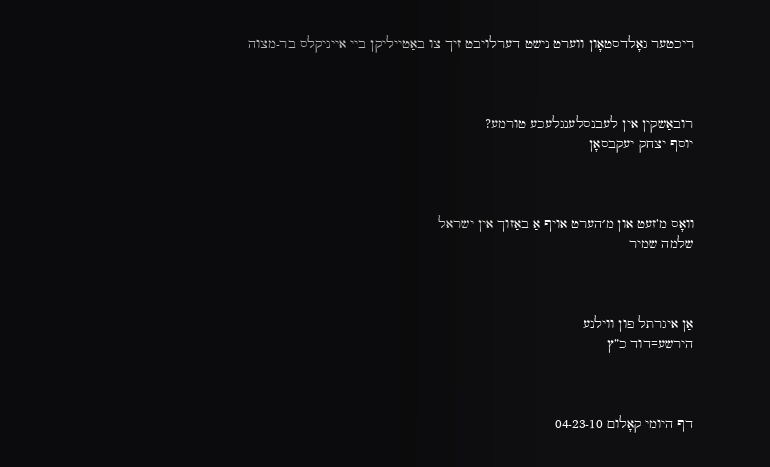ריכטער גאָלדסטאָון ווערט נישט דערלויבט זיך צו באַטייליקן ביי אייניקלס בר-מצוה



רובאַשקין אין לעבנסלענגלעכע טורמע?
יוסף יצחק יעקבסאָן



וואָס מ’זעט און מ׳הערט אויף אַ באַזוך אין ישראל
שלמה שמיר



אַן איגרתל פון ווילנע
הירשע=דוד כ”ץ



דף היומי קאָלום 04-23-10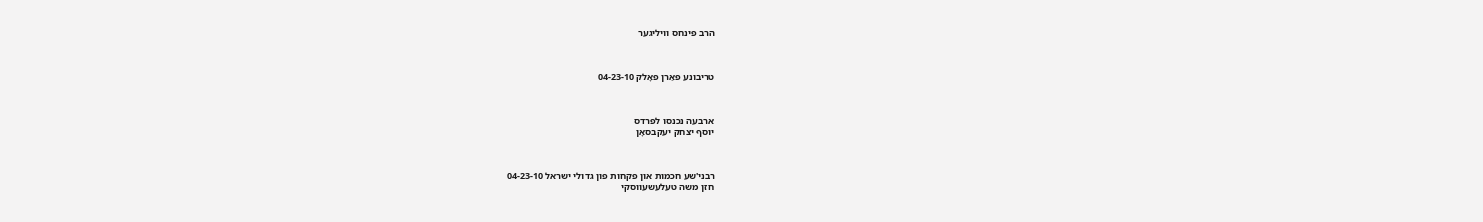הרב פינחס וויליגער



טריבונע פאַרן פאָלק 04-23-10



ארבעה נכנסו לפרדס
יוסף יצחק יעקבסאָן



רבני'שע חכמות און פקחות פון גדולי ישראל 04-23-10
חזן משה טעלעשעווסקי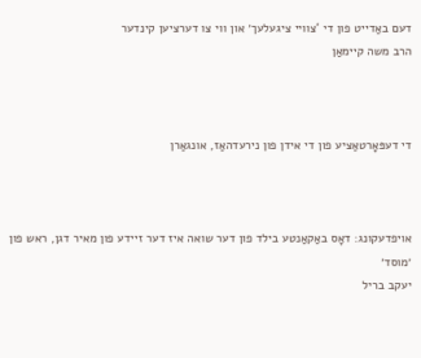דעם באַדייט פון די ‘צוויי ציגעלעך׳ און ווי צו דערציען קינדער
הרב משה קיימאַן



די דעפּאָרטאַציע פון די אידן פון נירעדהאַז, אונגאַרן



אויפדעקונג: דאָס באַקאַנטע בילד פון דער שואה איז דער זיידע פון מאיר דגן, ראש פון ׳מוסד׳
יעקב בריל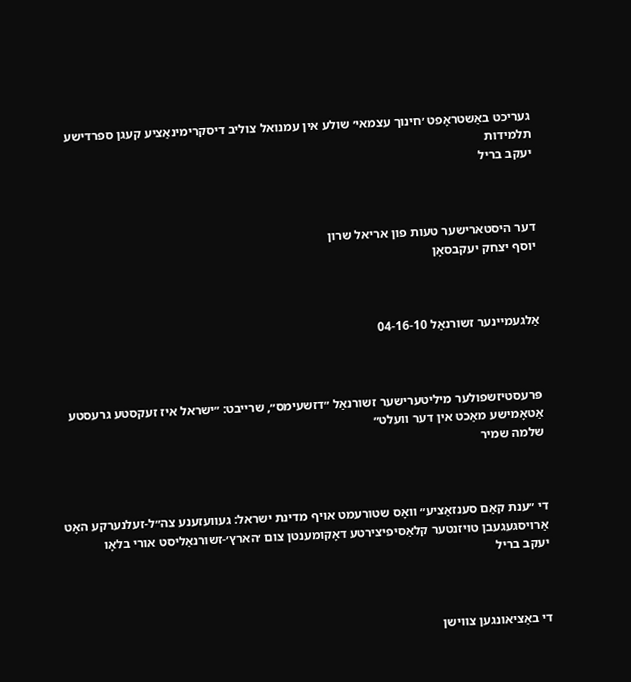געריכט באַשטראָפט ׳חינוך עצמאי׳ שולע אין עמנואל צוליב דיסקרימינאַציע קעגן ספרדישע תלמידות
יעקב בריל



דער היסטארישער טעות פון אריאל שרון
יוסף יצחק יעקבסאָן



אַלגעמיינער זשורנאַל 04-16-10



פּרעסטיזשפולער מיליטערישער זשורנאַל ״דזשעימס״, שרייבט: ״ישראל איז זעקסטע גרעסטע אַטאָמישע מאַכט אין דער וועלט״
שלמה שמיר



די ״ענת קאַם סענזאַציע״ וואָס שטורעמט אויף מדינת ישראל: געוועזענע צה״ל-זעלנערקע האָט אַרויסגעגעבן טויזנטער קלאַסיפיצירטע דאָקומענטן צום ׳הארץ׳-זשורנאַליסט אורי בלאָו
יעקב בריל



די באַציאונגען צווישן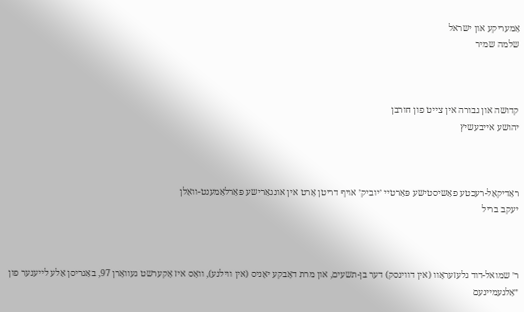אַמעריקע און ישראל
שלמה שמיר



קדושה און גבורה אין צייט פון חורבן
יהושע אייבעשיץ



ראַדיקאַל-רעכטע פאַשיסטישע פּאַרטיי ׳יוביק׳ אויף דריטן אָרט אין אונגאַרישע פּאַרלאַמענט-וואַלן
יעקב בריל



ר׳ שמואל-דוד גלעזעראָוו (אין דווינסק) דער בן-תשעים, און מרת דאָבקע יאָניס (אין ווילנע), וואָס איז אָקערשט געוואָרן 97, באַגריסן אַלע לייענער פון ״אַלגעמיינעם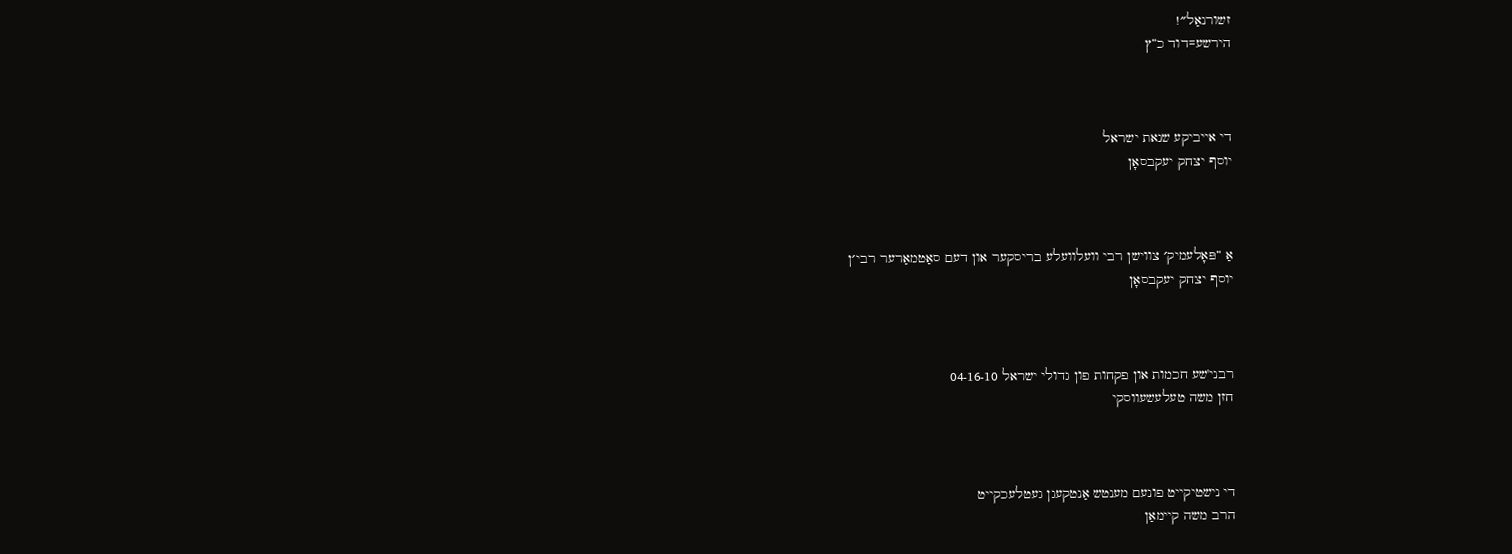זשורנאַל״!
הירשע=דוד כ”ץ



די אייביקע שנאת ישראל
יוסף יצחק יעקבסאָן



אַ “פּאָלעמיק׳ צווישן רבי וועלוועלע בריסקער און דעם סאַטמאַרער רבי׳ן
יוסף יצחק יעקבסאָן



רבני'שע חכמות און פקחות פון גדולי ישראל 04-16-10
חזן משה טעלעשעווסקי



די נישטיקייט פונעם מענטש אַנטקעגן געטלעכקייט
הרב משה קיימאַן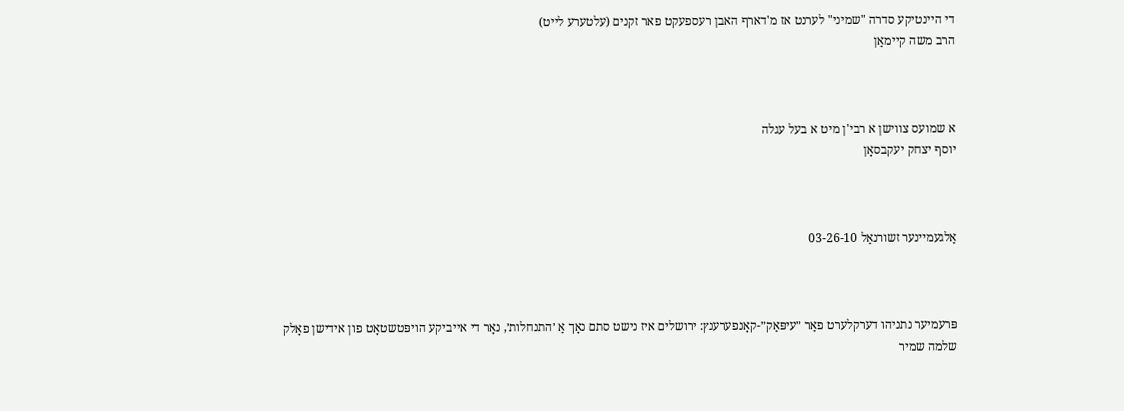די היינטיקע סדרה "שמיני" לערנט אז מ'דארף האבן רעספעקט פאר זקנים (עלטערע לייט)
הרב משה קיימאַן



א שמועס צווישן א רבי'ן מיט א בעל עגלה
יוסף יצחק יעקבסאָן



אַלגעמיינער זשורנאַל 03-26-10



פּרעמיער נתניהו דערקלערט פאַר ״עיפּאַק״-קאָנפערענץ: ירושלים איז נישט סתם נאָך אַ ׳התנחלות׳, נאָר די אייביקע הויפּטשטאָט פון אידישן פאָלק
שלמה שמיר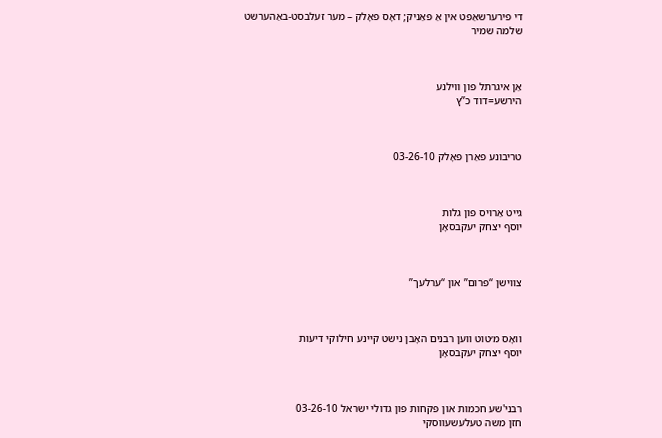די פירערשאַפט אין אַ פּאַניק; דאָס פאָלק – מער זעלבסט-באַהערשט
שלמה שמיר



אַן איגרתל פון ווילנע
הירשע=דוד כ”ץ



טריבונע פאַרן פאָלק 03-26-10



גייט אַרויס פון גלות
יוסף יצחק יעקבסאָן



צווישן “פרום” און “ערלעך”



וואָס מ׳טוט ווען רבנים האָבן נישט קיינע חילוקי דיעות
יוסף יצחק יעקבסאָן



רבני'שע חכמות און פקחות פון גדולי ישראל 03-26-10
חזן משה טעלעשעווסקי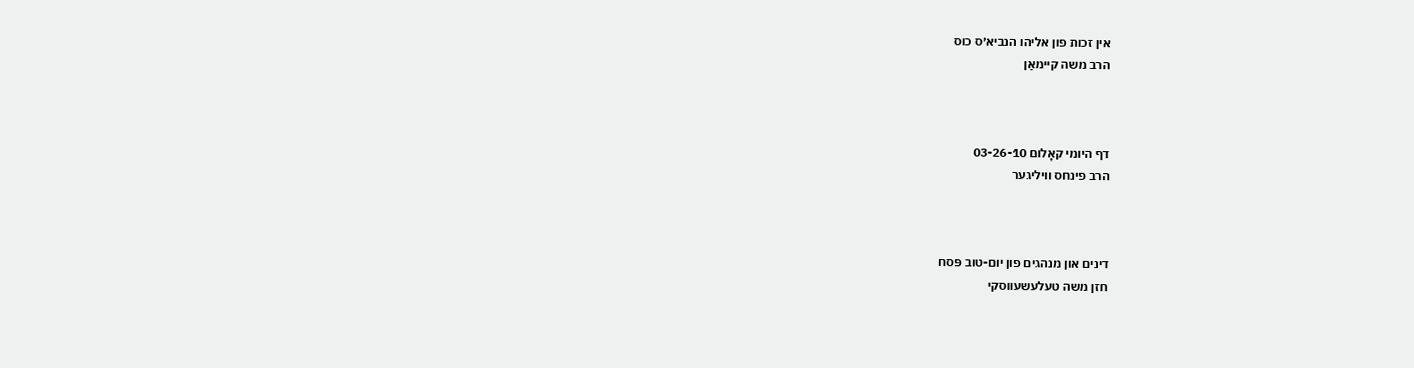אין זכות פון אליהו הנביא׳ס כוס
הרב משה קיימאַן



דף היומי קאָלום 03-26-10
הרב פינחס וויליגער



דינים און מנהגים פון יום-טוב פּסח
חזן משה טעלעשעווסקי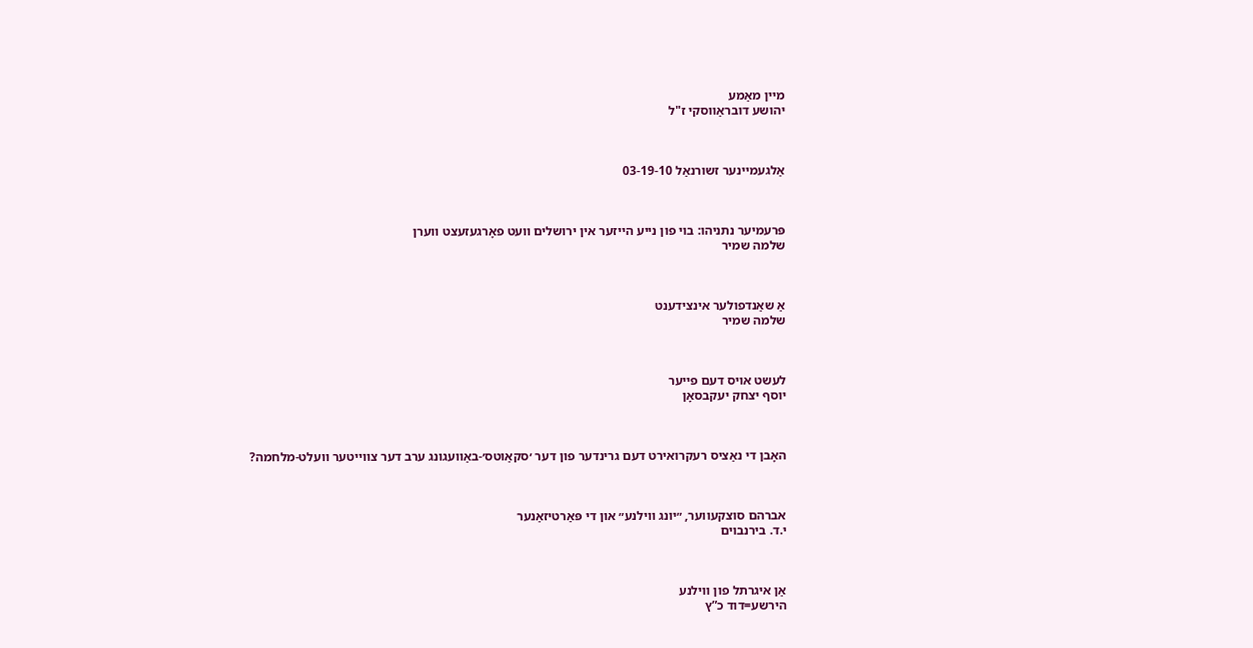מיין מאַמע
יהושע דובראַווסקי ז"ל



אַלגעמיינער זשורנאַל 03-19-10



פּרעמיער נתניהו: בוי פון נייע הייזער אין ירושלים וועט פאָרגעזעצט ווערן
שלמה שמיר



אַ שאַנדפולער אינצידענט
שלמה שמיר



לעשט אויס דעם פייער
יוסף יצחק יעקבסאָן



האָבן די נאַציס רעקרואירט דעם גרינדער פון דער ׳סקאַוטס׳-באַוועגונג ערב דער צווייטער וועלט-מלחמה?



אברהם סוצקעווער, ״יונג ווילנע״ און די פּאַרטיזאַנער
י.ד. בירנבוים



אַן איגרתל פון ווילנע
הירשע=דוד כ”ץ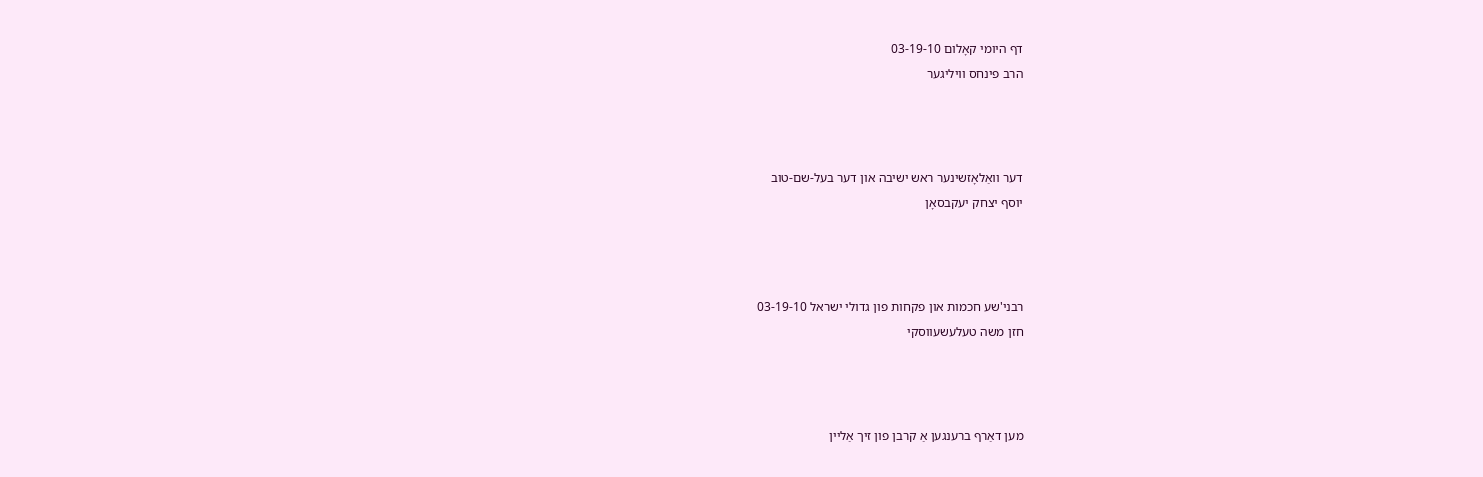דף היומי קאָלום 03-19-10
הרב פינחס וויליגער



דער וואַלאָזשינער ראש ישיבה און דער בעל-שם-טוב
יוסף יצחק יעקבסאָן



רבני'שע חכמות און פקחות פון גדולי ישראל 03-19-10
חזן משה טעלעשעווסקי



מען דאַרף ברענגען אַ קרבן פון זיך אַליין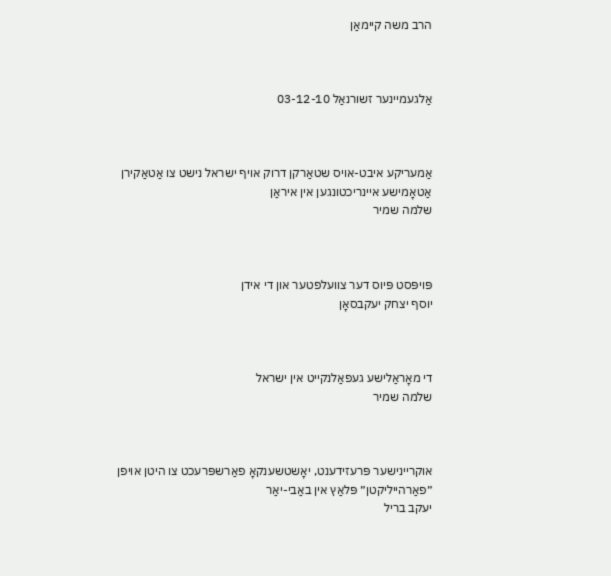הרב משה קיימאַן



אַלגעמיינער זשורנאַל 03-12-10



אַמעריקע איבט-אויס שטאַרקן דרוק אויף ישראל נישט צו אַטאַקירן אַטאָמישע איינריכטונגען אין איראַן
שלמה שמיר



פּויפּסט פּיוס דער צוועלפטער און די אידן
יוסף יצחק יעקבסאָן



די מאָראַלישע געפאַלנקייט אין ישראל
שלמה שמיר



אוקריינישער פּרעזידענט, יאָשטשענקאָ פאַרשפּרעכט צו היטן אויפן ״פאַרהייליקטן״ פּלאַץ אין באַבי-יאַר
יעקב בריל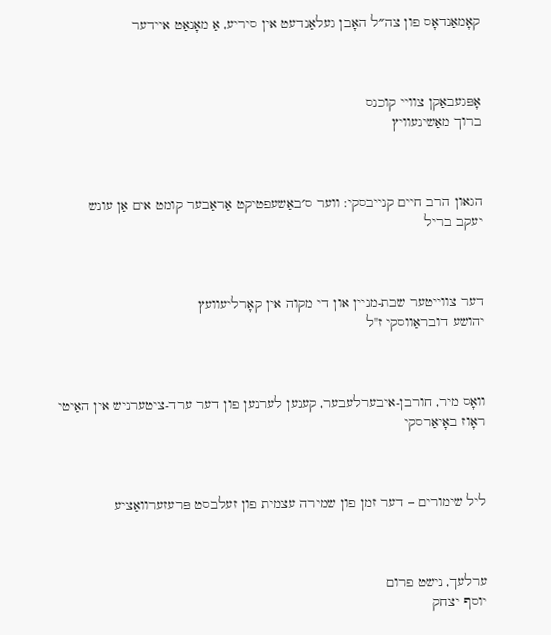קאָמאַנדאָס פון צה״ל האָבן געלאַנדעט אין סיריע, אַ מאָנאַט איידער



אָפּגעבאַקן צוויי קוכנס
ברוך מאַשינעוויץ



הגאון הרב חיים קנייבסקי: ווער ס׳באַשעפטיקט אַראַבער קומט אים אַן עונש
יעקב בריל



דער צווייטער שבת-מניין און די מקוה אין קאָרליעוועץ
יהושע דובראַווסקי ז"ל



וואָס מיר, חורבן-איבערלעבער, קענען לערנען פון דער ערד-ציטערניש אין האַיטי
ראָוז באָיאַרסקי



ליל שימורים – דער זמן פון שמירה עצמית פון זעלבסט פּרעזערוואַציע



ערלעך, נישט פרום
יוסף יצחק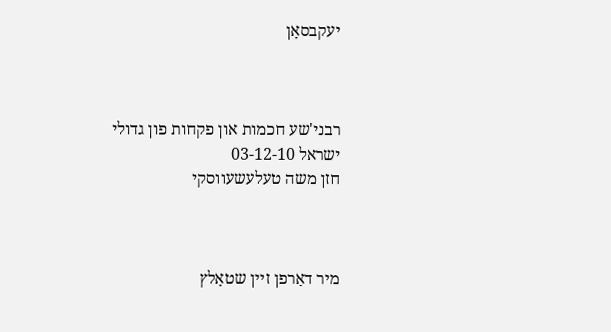יעקבסאָן



רבני'שע חכמות און פקחות פון גדולי ישראל 03-12-10
חזן משה טעלעשעווסקי



מיר דאַרפן זיין שטאָלץ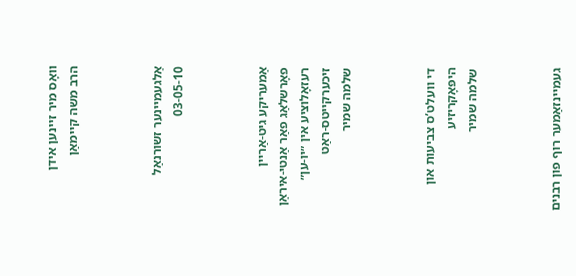וואָס מיר זיינען אידן
הרב משה קיימאַן



אַלגעמיינער זשורנאַל 03-05-10



אַמעריקע גיט-אַריין פאָרשלאַג פאַר אַנטי-איראַן רעזאָלוציע אין ״יו-ען״ זיכערקייטס-ראַט
שלמה שמיר



די וועלט’ס צביעות און היפּאָקריזיע
שלמה שמיר



געמיינזאַמער רוף פון רבנים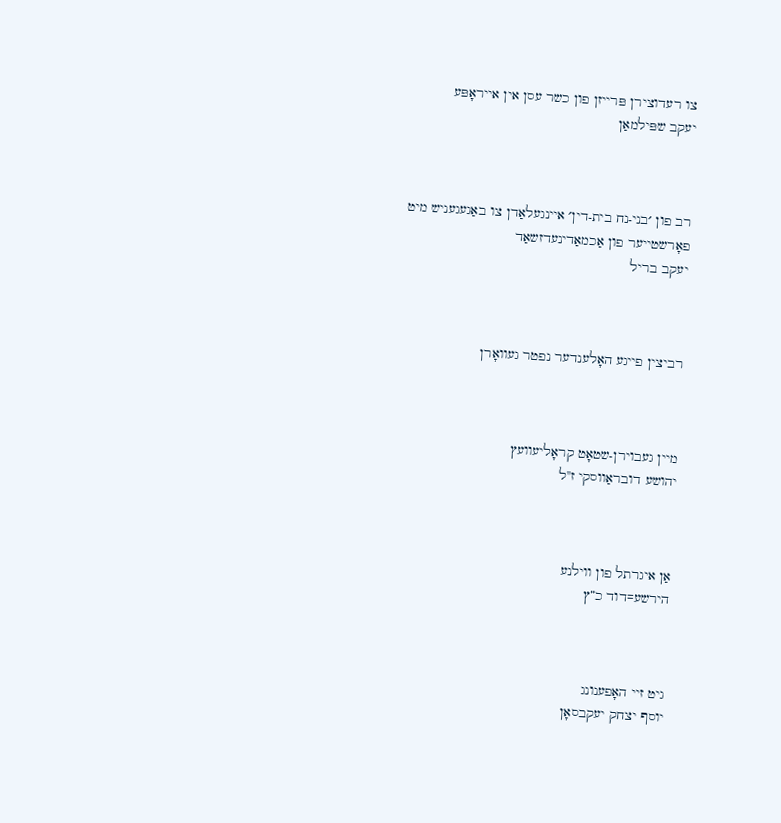צו רעדוצירן פּרייזן פון כשר עסן אין אייראָפּע
יעקב שפּילמאַן



רב פון ׳בני-נח בית-דין׳ איינגעלאַדן צו באַגעגעניש מיט פאָרשטייער פון אַכמאַדינעדזשאַד
יעקב בריל



רביצין פייגע האָלענדער נפטר געוואָרן



מיין געבוירן-שטאָט קראָליעוועץ
יהושע דובראַווסקי ז"ל



אַן איגרתל פון ווילנע
הירשע=דוד כ”ץ



גיט זיי האָפענונג
יוסף יצחק יעקבסאָן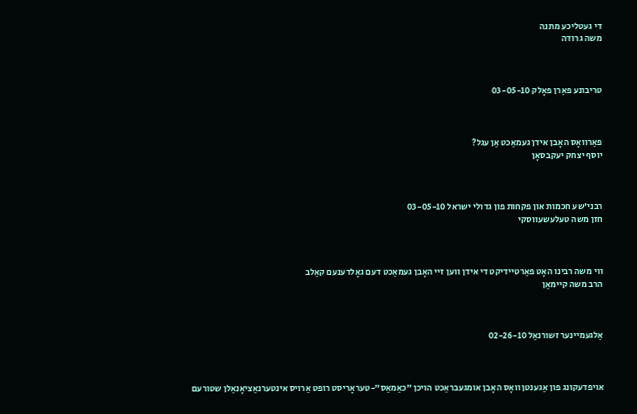די געטליכע מתנה
משה גרודה



טריבונע פאַרן פאָלק 03-05-10



פאַרוואָס האָבן אידן געמאַכט אַן עגל?
יוסף יצחק יעקבסאָן



רבני'שע חכמות און פקחות פון גדולי ישראל 03-05-10
חזן משה טעלעשעווסקי



ווי משה רבינו האָט פאַרטיידיקט די אידן ווען זיי האָבן געמאַכט דעם גאָלדענעם קאַלב
הרב משה קיימאַן



אַלגעמיינער זשורנאַל 02-26-10



אויפדעקונג פון אַגענטן וואָס האָבן אומגעבראַכט הויכן ״כאַמאַס״-טעראָריסט רופט אַרויס אינטערנאַציאָנאַלן שטורעם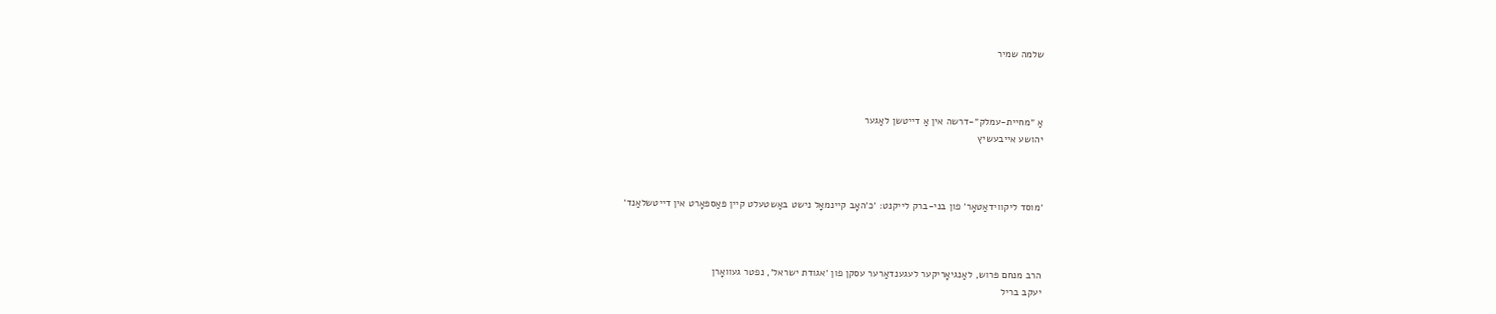שלמה שמיר



אַ ״מחיית-עמלק״-דרשה אין אַ דייטשן לאַגער
יהושע אייבעשיץ



׳מוסד ליקווידאַטאָר׳ פון בני-ברק לייקנט: ׳כ׳האָב קיינמאָל נישט באַשטעלט קיין פּאַספּאָרט אין דייטשלאַנד׳



הרב מנחם פּרוש, לאַנגיאָריקער לעגענדאַרער עסקן פון ׳אגודת ישראל׳, נפטר געוואָרן
יעקב בריל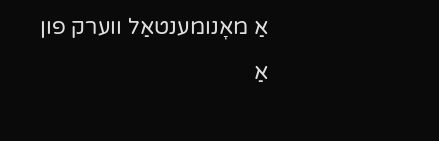אַ מאָנומענטאַל ווערק פון אַ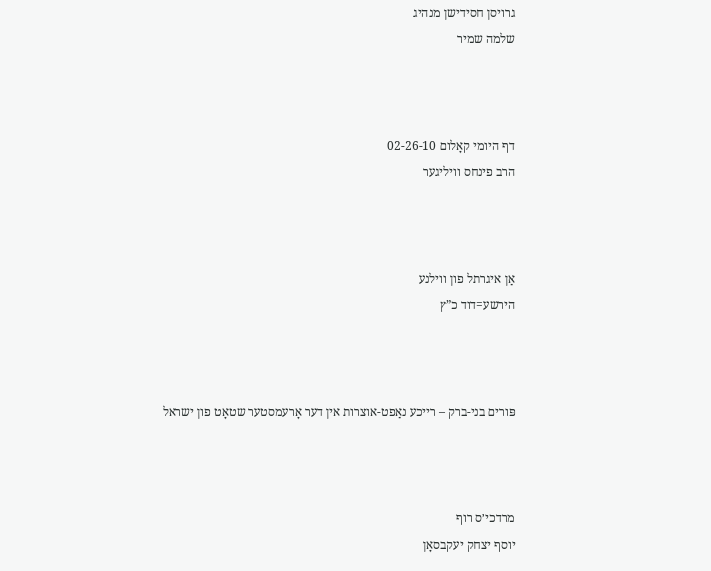גרויסן חסידישן מנהיג
שלמה שמיר



דף היומי קאָלום 02-26-10
הרב פינחס וויליגער



אַן איגרתל פון ווילנע
הירשע=דוד כ”ץ



פּורים בני-ברק – רייכע נאַפט-אוצרות אין דער אָרעמסטער שטאָט פון ישראל



מרדכי׳ס רוף
יוסף יצחק יעקבסאָן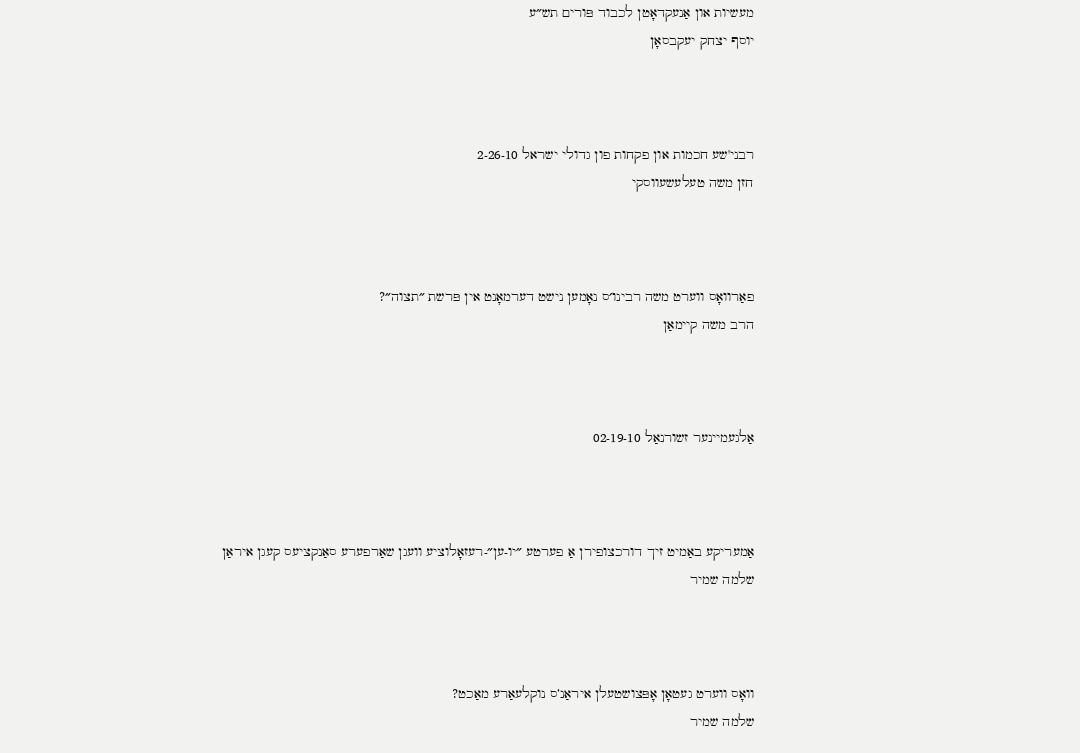מעשיות און אַנעקדאָטן לכבוד פּורים תש״ע
יוסף יצחק יעקבסאָן



רבני'שע חכמות און פקחות פון גדולי ישראל 2-26-10
חזן משה טעלעשעווסקי



פאַרוואָס ווערט משה רבינו׳ס נאָמען נישט דערמאָנט אין פּרשת ״תצוה״?
הרב משה קיימאַן



אַלגעמיינער זשורנאַל 02-19-10



אַמעריקע באַמיט זיך דורכצופירן אַ פערטע ״יו-ען״-רעזאָלוציע וועגן שאַרפערע סאַנקציעס קעגן איראַן
שלמה שמיר



וואָס ווערט געטאָן אָפּצושטעלן איראַנ’ס נוקלעאַרע מאַכט?
שלמה שמיר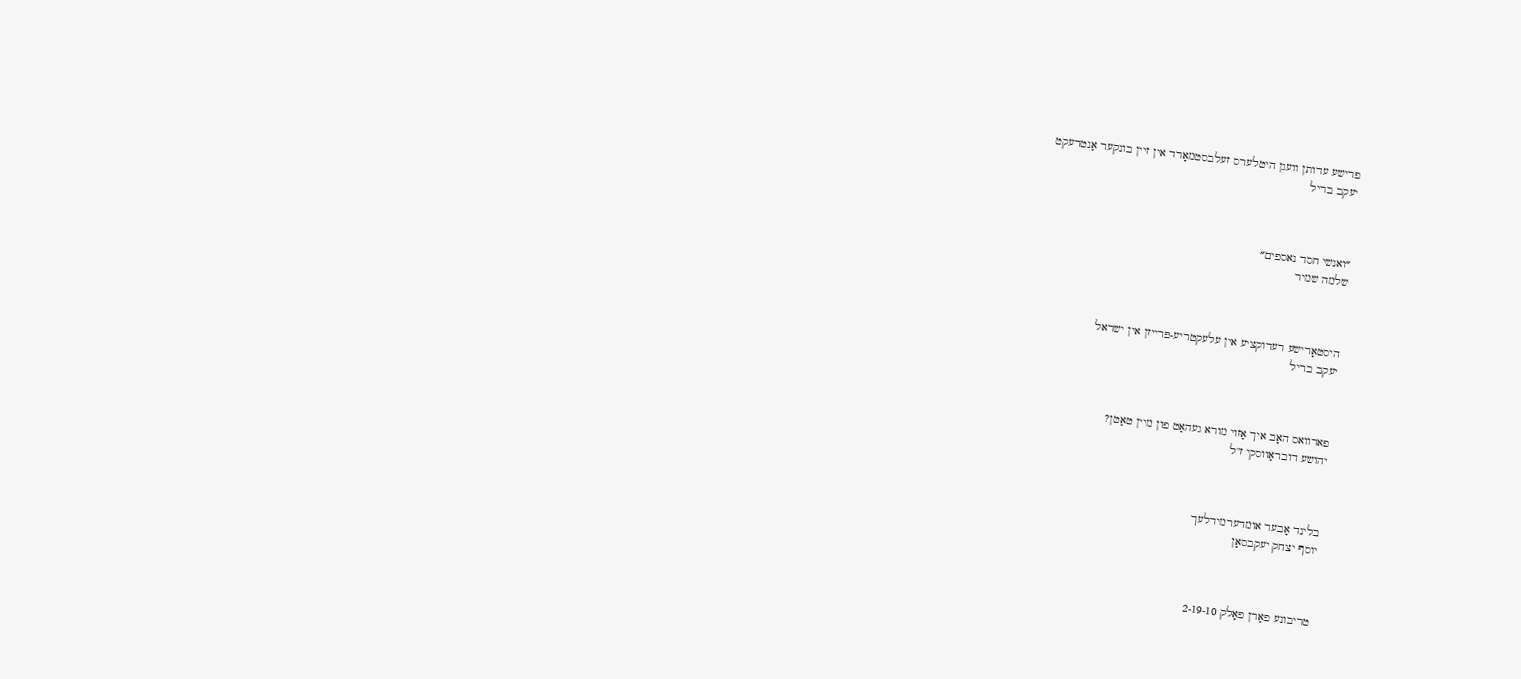פרישע עדותן וועגן היטלערס זעלבסטמאָרד אין זיין בונקער אַנטדעקט
יעקב בריל



״ואנשי חסד נאספים״
שלמה שמיר



היסטאָרישע רעדוקציע אין עלעקטריע-פּרייזן אין ישראל
יעקב בריל



פארוואס האָב איך אַזוי מורא געהאַט פון מיין טאַטן?
יהושע דובראַווסקי ז"ל



בלינד אָבער אומדערמידלעך
יוסף יצחק יעקבסאָן



טריבונע פאַרן פאָלק 2-19-10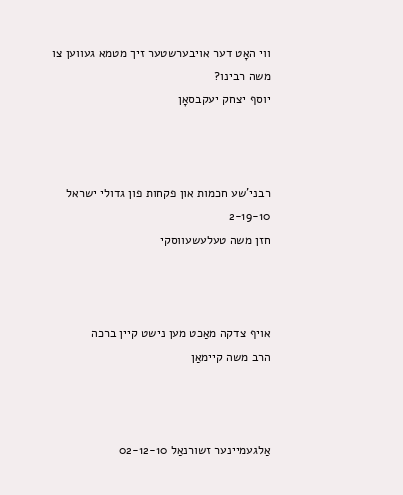ווי האָט דער אויבערשטער זיך מטמא געווען צו משה רבינו?
יוסף יצחק יעקבסאָן



רבני'שע חכמות און פקחות פון גדולי ישראל 2-19-10
חזן משה טעלעשעווסקי



אויף צדקה מאַכט מען נישט קיין ברכה
הרב משה קיימאַן



אַלגעמיינער זשורנאַל 02-12-10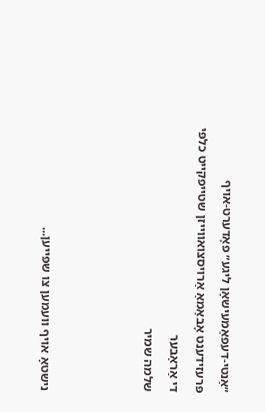״אַנטי-דעפאַמעישאָן ליגע״ פאָדערט-אויף פּרעזידענט אָבאַמאַ אַרויסצואווייזן שטייפקייט כלפּי די אַראַבער
שלמה שמיר



נישטאָ אויף וועמען צו שפּייען...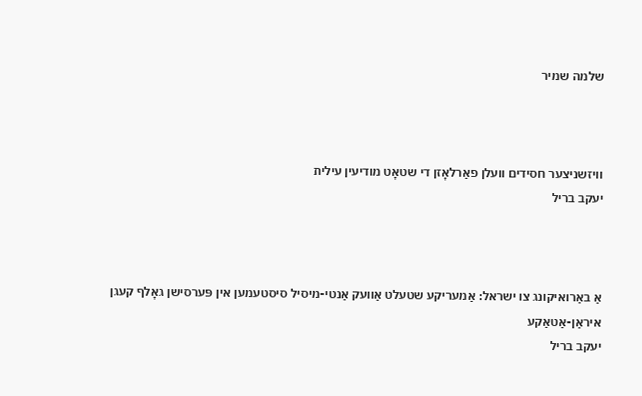שלמה שמיר



וויזשניצער חסידים וועלן פאַרלאָזן די שטאָט מודיעין עילית
יעקב בריל



אַ באַרואיקונג צו ישראל: אַמעריקע שטעלט אַוועק אַנטי-מיסיל סיסטעמען אין פּערסישן גאָלף קעגן איראַן-אַטאַקע
יעקב בריל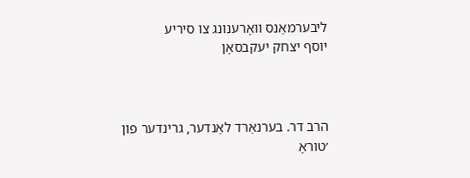ליבערמאַנס וואָרענונג צו סיריע
יוסף יצחק יעקבסאָן



הרב דר. בערנאַרד לאַנדער, גרינדער פון ׳טוראָ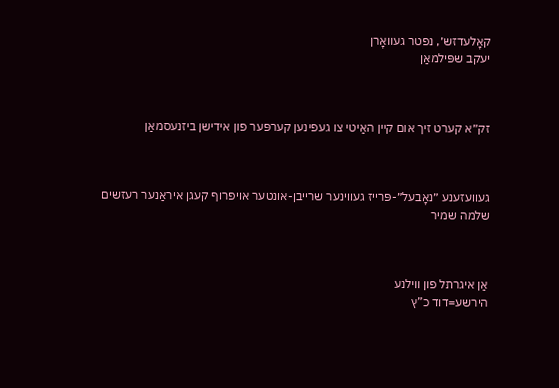קאָלעדזש׳, נפטר געוואָרן
יעקב שפּילמאַן



זק״א קערט זיך אום קיין האַיטי צו געפינען קערפּער פון אידישן ביזנעסמאַן



געוועזענע ״נאָבעל״-פּרייז געווינער שרייבן-אונטער אויפרוף קעגן איראַנער רעזשים
שלמה שמיר



אַן איגרתל פון ווילנע
הירשע=דוד כ”ץ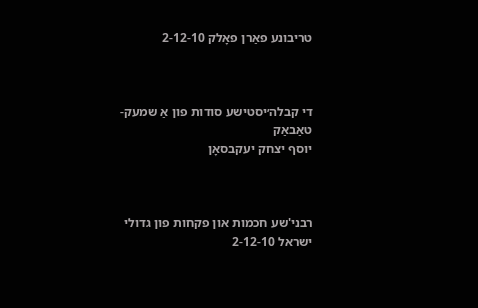טריבונע פאַרן פאָלק 2-12-10



די קבלה׳יסטישע סודות פון אַ שמעק-טאַבאַק
יוסף יצחק יעקבסאָן



רבני'שע חכמות און פקחות פון גדולי ישראל 2-12-10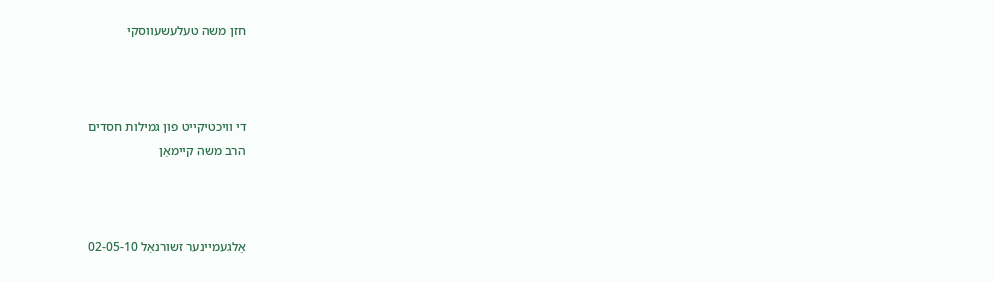חזן משה טעלעשעווסקי



די וויכטיקייט פון גמילות חסדים
הרב משה קיימאַן



אַלגעמיינער זשורנאַל 02-05-10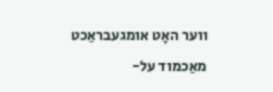ווער האָט אומגעבראַכט מאַכמוד על-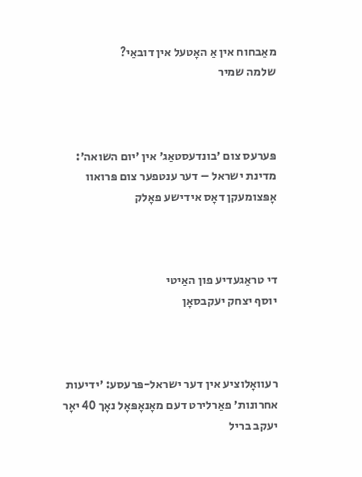מאַבחוח אין אַ האָטעל אין דובאַי?
שלמה שמיר



פּערעס צום ׳בונדעסטאַג׳ אין ׳יום השואה׳: מדינת ישראל – דער ענטפער צום פּרואוו אָפּצומעקן דאָס אידישע פאָלק



די טראַגעדיע פון האַיטי
יוסף יצחק יעקבסאָן



רעוואָלוציע אין דער ישראל-פּרעסע: ׳ידיעות אחרונות׳ פאַרלירט דעם מאָנאָפּאָל נאָך 40 יאָר
יעקב בריל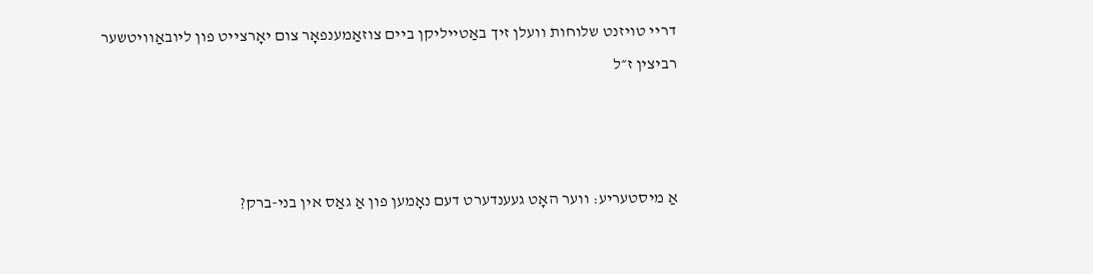דריי טויזנט שלוחות וועלן זיך באַטייליקן ביים צוזאַמענפאָר צום יאָרצייט פון ליובאַוויטשער רביצין ז״ל



אַ מיסטעריע: ווער האָט געענדערט דעם נאָמען פון אַ גאַס אין בני-ברק?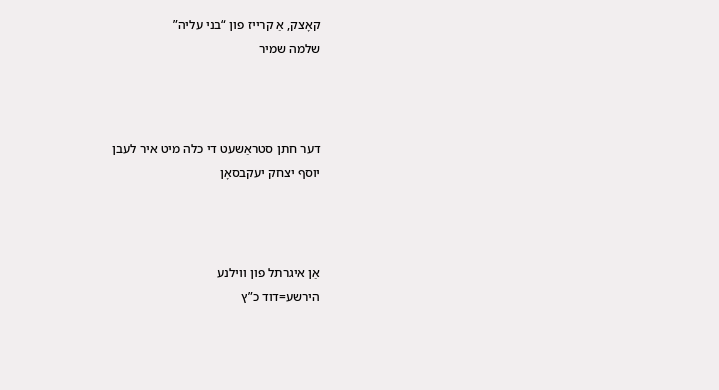קאָצק, אַ קרייז פון “בני עליה”
שלמה שמיר



דער חתן סטראַשעט די כלה מיט איר לעבן
יוסף יצחק יעקבסאָן



אַן איגרתל פון ווילנע
הירשע=דוד כ”ץ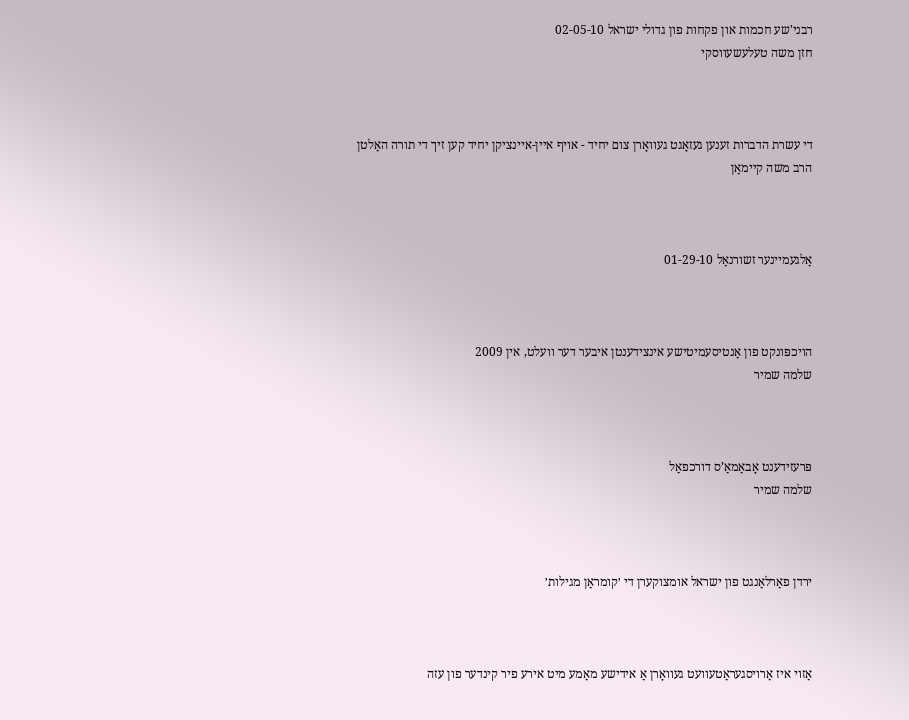רבני'שע חכמות און פקחות פון גדולי ישראל 02-05-10
חזן משה טעלעשעווסקי



די עשרת הדברות זענען געזאָגט געוואָרן צום יחיד - אויף איין-איינציקן יחיד קען זיך די תורה האַלטן
הרב משה קיימאַן



אַלגעמיינער זשורנאַל 01-29-10



הויכפּונקט פון אַנטיסעמיטישע אינצידענטן איבער דער וועלט, אין 2009
שלמה שמיר



פּרעזידענט אָבאַמאַ’ס דורכפאַל
שלמה שמיר



ירדן פאַרלאַנגט פון ישראל אומצוקערן די ׳קומראַן מגילות׳



אַזוי איז אַרויסגעראַטעוועט געוואָרן אַ אידישע מאַמע מיט אירע פיר קינדער פון עזה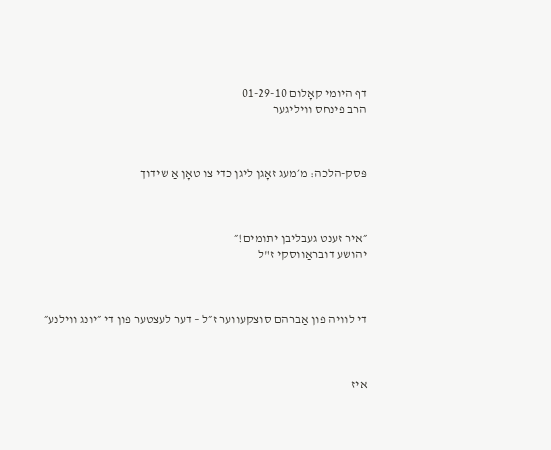דף היומי קאָלום 01-29-10
הרב פינחס וויליגער



פּסק-הלכה: מ׳מעג זאָגן ליגן כדי צו טאָן אַ שידוך



״איר זענט געבליבן יתומים!״
יהושע דובראַווסקי ז"ל



די לוויה פון אַברהם סוצקעווער ז״ל – דער לעצטער פון די ״יונג ווילנע״



איז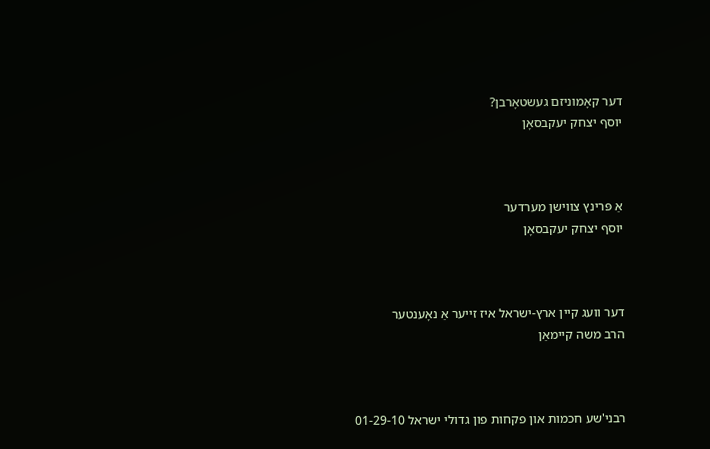דער קאָמוניזם געשטאָרבן?
יוסף יצחק יעקבסאָן



אַ פּרינץ צווישן מערדער
יוסף יצחק יעקבסאָן



דער וועג קיין ארץ-ישראל איז זייער אַ נאָענטער
הרב משה קיימאַן



רבני'שע חכמות און פקחות פון גדולי ישראל 01-29-10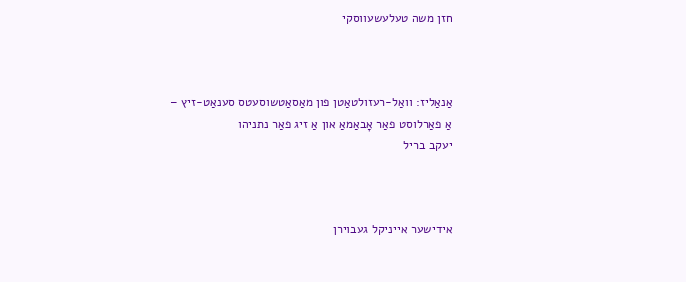חזן משה טעלעשעווסקי



אַנאַליז: וואַל-רעזולטאַטן פון מאַסאַטשוסעטס סענאַט-זיץ – אַ פאַרלוסט פאַר אָבאַמאַ און אַ זיג פאַר נתניהו
יעקב בריל



אידישער אייניקל געבוירן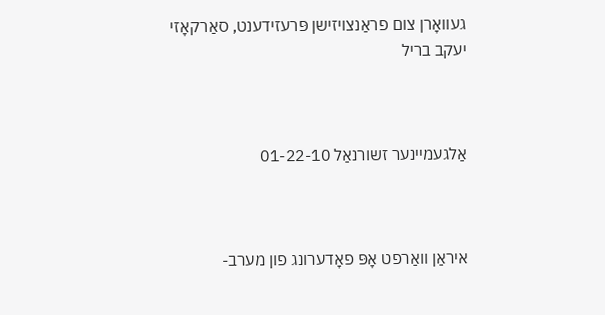געוואָרן צום פראַנצויזישן פּרעזידענט, סאַרקאָזי
יעקב בריל



אַלגעמיינער זשורנאַל 01-22-10



איראַן וואַרפט אָפּ פאָדערונג פון מערב-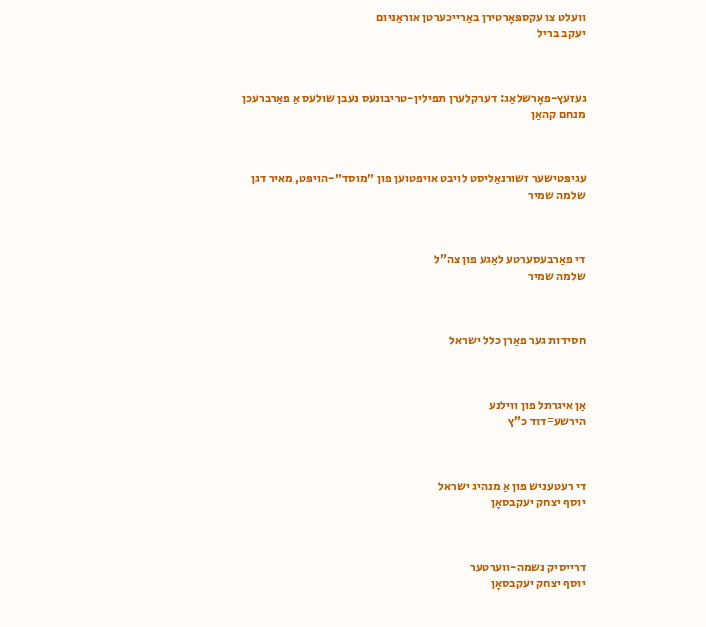וועלט צו עקספּאָרטירן באַרייכערטן אוראַניום
יעקב בריל



געזעץ-פאָרשלאַג: דערקלערן תפילין-טריבונעס נעבן שולעס אַ פאַרברעכן
מנחם קהאַן



עגיפּטישער זשורנאַליסט לויבט אויפטוען פון ״מוסד״-הויפּט, מאיר דגן
שלמה שמיר



די פאַרבעסערטע לאַגע פון צה”ל
שלמה שמיר



חסידות גער פאַרן כלל ישראל



אַן איגרתל פון ווילנע
הירשע=דוד כ”ץ



די רעטעניש פון אַ מנהיג ישראל
יוסף יצחק יעקבסאָן



דרייסיק נשמה-ווערטער
יוסף יצחק יעקבסאָן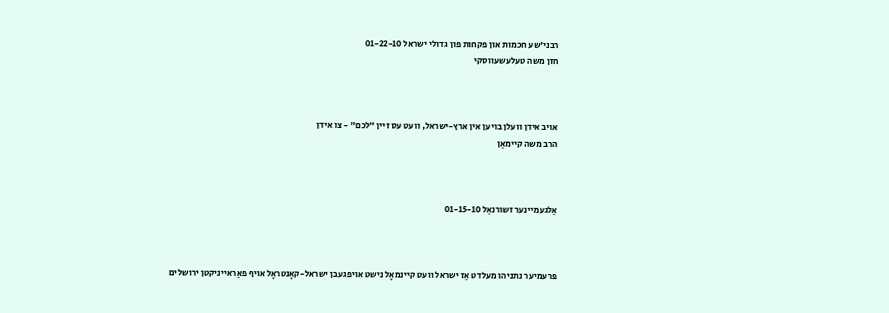רבני'שע חכמות און פקחות פון גדולי ישראל 01-22-10
חזן משה טעלעשעווסקי



אויב אידן וועלן בויען אין ארץ-ישראל, וועט עס זיין ״לכם״ - צו אידן
הרב משה קיימאַן



אַלגעמיינער זשורנאַל 01-15-10



פּרעמיער נתניהו מעלדט אַז ישראל וועט קיינמאָל נישט אויפגעבן ישראל-קאָנטראָל אויף פאַראייניקטן ירושלים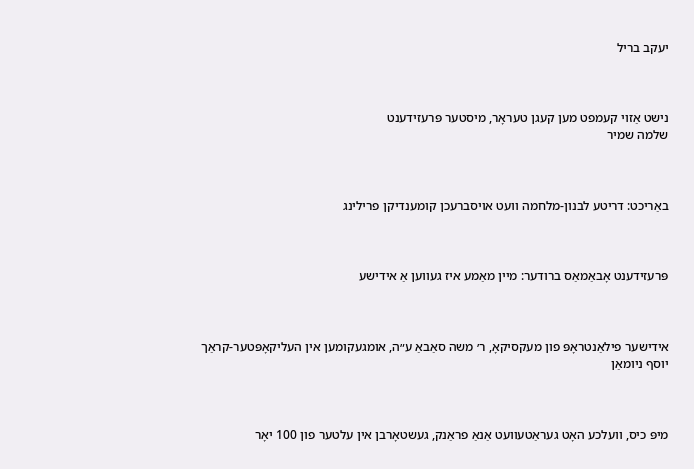יעקב בריל



נישט אַזוי קעמפט מען קעגן טעראָר, מיסטער פּרעזידענט
שלמה שמיר



באַריכט: דריטע לבנון-מלחמה וועט אויסברעכן קומענדיקן פרילינג



פּרעזידענט אָבאַמאַס ברודער: מיין מאַמע איז געווען אַ אידישע



אידישער פילאַנטראָפּ פון מעקסיקאָ, ר׳ משה סאַבאַ ע״ה, אומגעקומען אין העליקאָפּטער-קראַך
יוסף ניומאַן



מיפּ כיס, וועלכע האָט געראַטעוועט אַנאַ פראַנק, געשטאָרבן אין עלטער פון 100 יאָר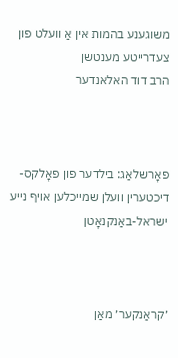משוגענע בהמות אין אַ וועלט פון צעדרייטע מענטשן
הרב דוד האלאנדער



פאָרשלאַג: בילדער פון פאָלקס-דיכטערין וועלן שמייכלען אויף נייע ישראל-באַנקנאָטן



׳קראַנקער׳ מאַן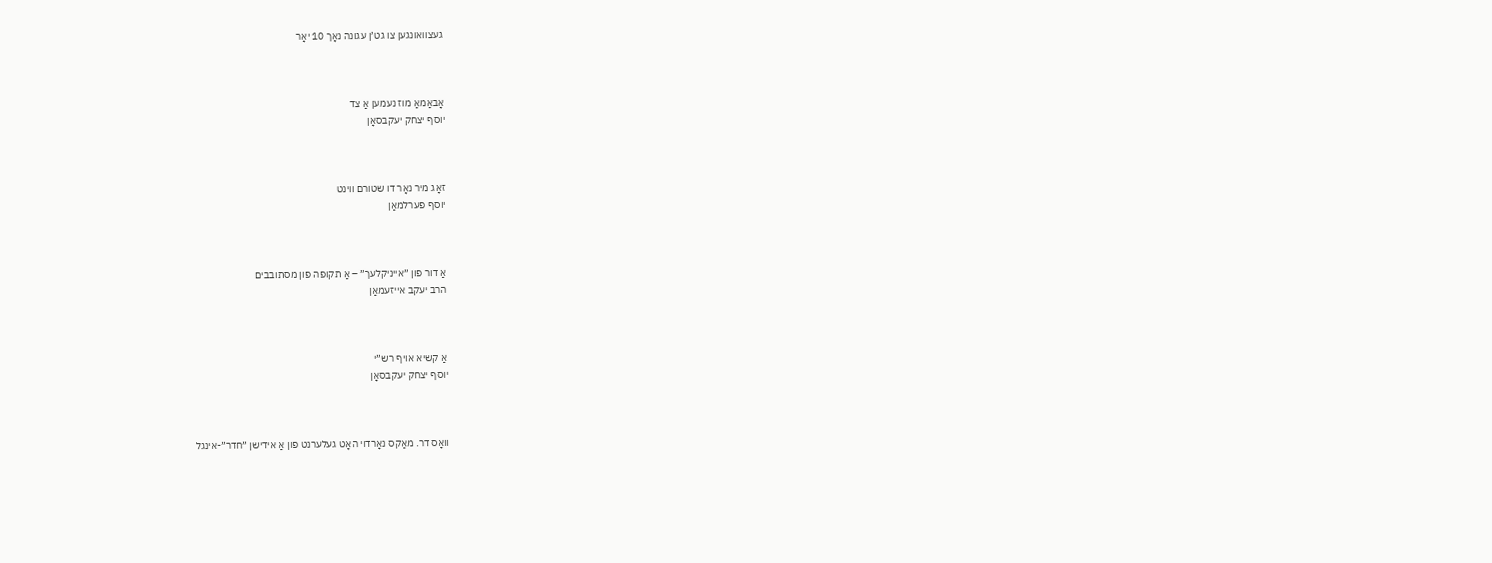געצוואונגען צו גט׳ן עגונה נאָך 10 יאָר



אָבאַמאַ מוז נעמען אַ צד
יוסף יצחק יעקבסאָן



זאָג מיר נאָר דו שטורם ווינט
יוסף פערלמאַן



אַ דור פון ״אייניקלעך״ – אַ תקופה פון מסתובבים
הרב יעקב אייזעמאַן



אַ קשיא אויף רש״י
יוסף יצחק יעקבסאָן



וואָס דר. מאַקס נאָרדוי האָט געלערנט פון אַ אידישן ״חדר״-אינגל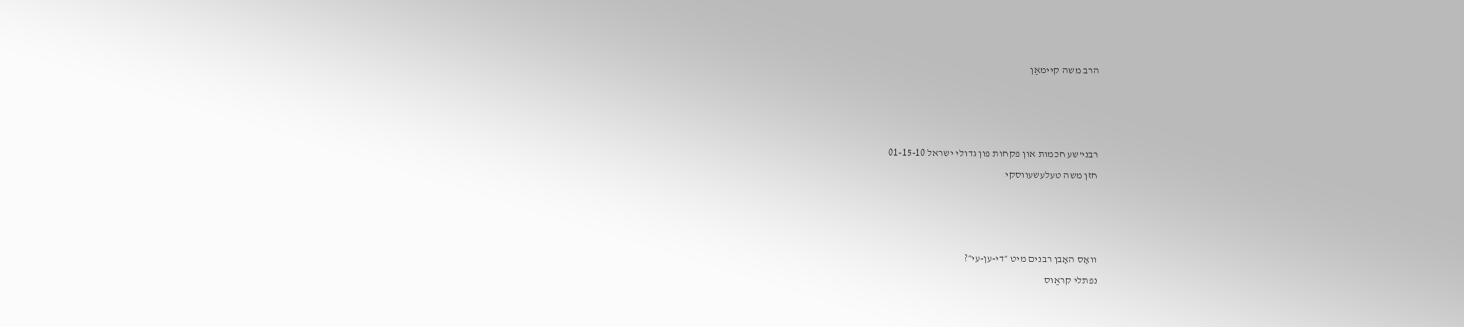הרב משה קיימאַן



רבני'שע חכמות און פקחות פון גדולי ישראל 01-15-10
חזן משה טעלעשעווסקי



וואָס האָבן רבנים מיט ״די-ען-עי״?
נפתלי קראַוס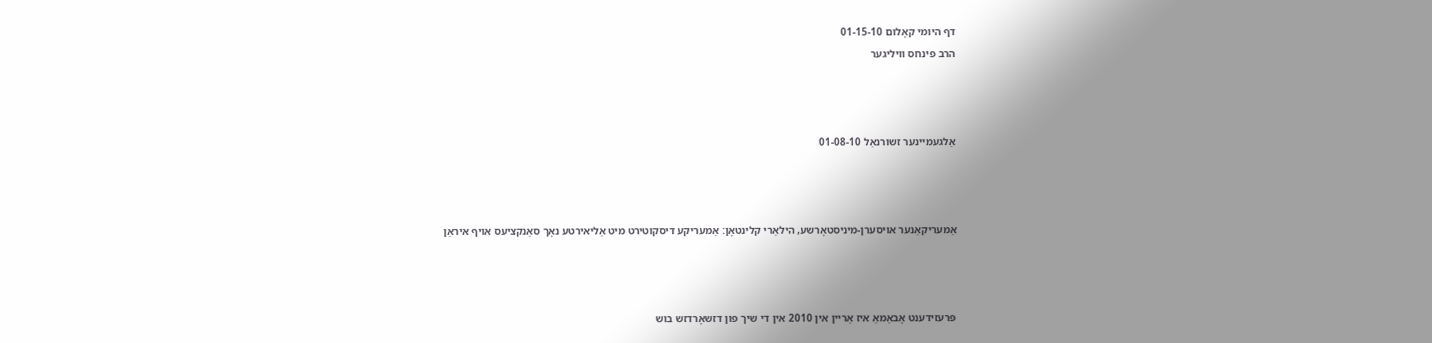דף היומי קאָלום 01-15-10
הרב פינחס וויליגער



אַלגעמיינער זשורנאַל 01-08-10



אַמעריקאַנער אויסערן-מיניסטאָרשע, הילאַרי קלינטאָן: אַמעריקע דיסקוטירט מיט אַליאירטע נאָך סאַנקציעס אויף איראַן



פּרעזידענט אָבאַמאַ איז אַריין אין 2010 אין די שיך פון דזשאָרדזש בוש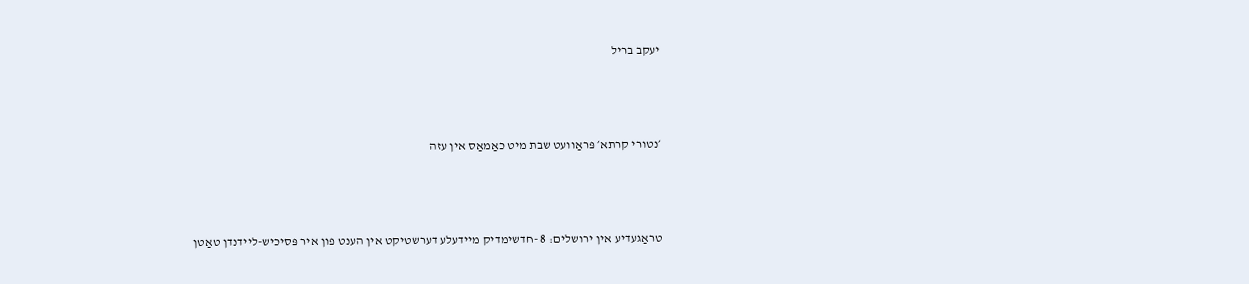יעקב בריל



׳נטורי קרתא׳ פּראַוועט שבת מיט כאַמאַס אין עזה



טראַגעדיע אין ירושלים: 8 -חדשימדיק מיידעלע דערשטיקט אין הענט פון איר פּסיכיש-ליידנדן טאַטן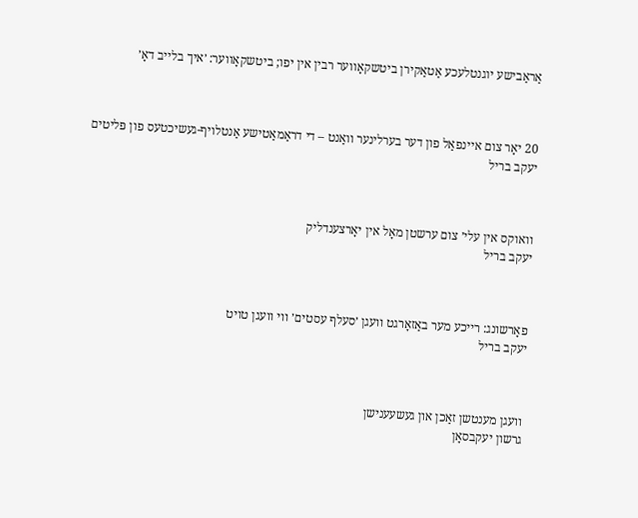אַראַבישע יוגנטלעכע אַטאַקירן ביטשקאָווער רבין אין יפו; ביטשקאָווער: ׳איך בלייב דאָ׳



20 יאָר צום איינפאַל פון דער בערלינער וואַנט – די דראַמאַטישע אַנטלויף-געשיכטעס פון פּליטים
יעקב בריל



וואוקס אין עלי׳ צום ערשטן מאָל אין יאָרצענדליק
יעקב בריל



פאָרשונג: רייכע מער באַזאָרגט וועגן ׳סעלף עסטים׳ ווי וועגן טויט
יעקב בריל



וועגן מענטשן זאַכן און געשעענישן
גרשון יעקבסאָן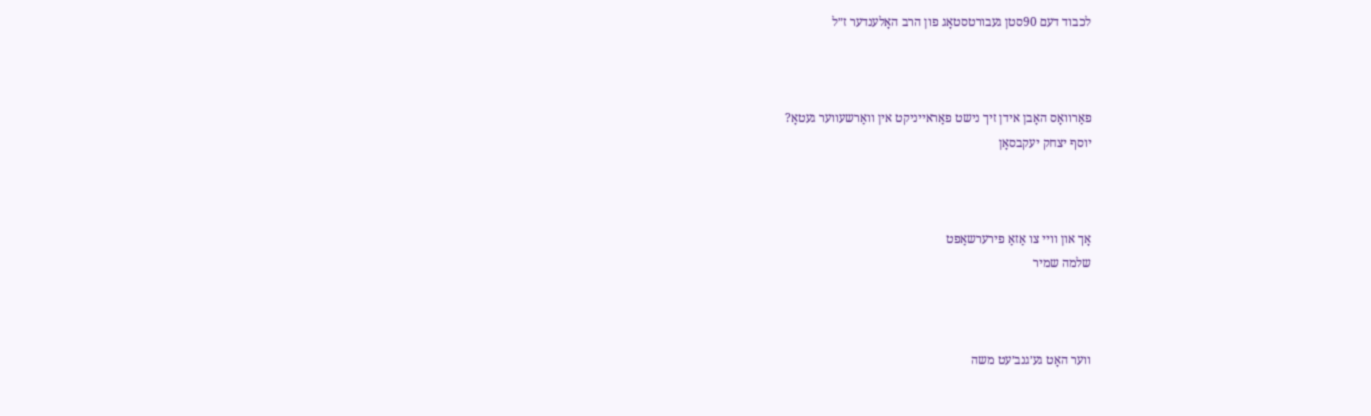לכבוד דעם 90סטן געבורטסטאָג פון הרב האָלענדער ז״ל



פאַרוואָס האָבן אידן זיך נישט פאַראייניקט אין וואַרשעווער געטאָ?
יוסף יצחק יעקבסאָן



אָך און וויי צו אַזאַ פירערשאַפט
שלמה שמיר



ווער האָט גע׳גנב׳עט משה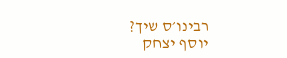רבינו׳ס שיך?
יוסף יצחק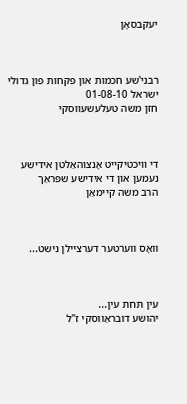יעקבסאָן



רבני'שע חכמות און פקחות פון גדולי ישראל 01-08-10
חזן משה טעלעשעווסקי



די וויכטיקייט אָנצוהאַלטן אידישע נעמען און די אידישע שפּראַך
הרב משה קיימאַן



וואָס ווערטער דערציילן נישט...



עין תחת עין...
יהושע דובראַווסקי ז"ל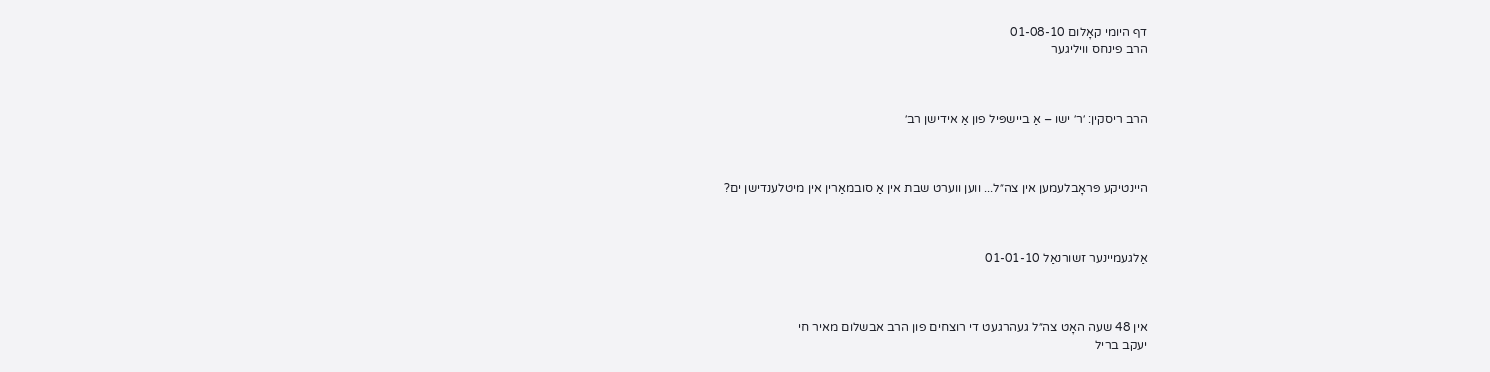דף היומי קאָלום 01-08-10
הרב פינחס וויליגער



הרב ריסקין: ׳ר׳ ישו – אַ ביישפּיל פון אַ אידישן רב׳



היינטיקע פּראָבלעמען אין צה״ל... ווען ווערט שבת אין אַ סובמאַרין אין מיטלענדישן ים?



אַלגעמיינער זשורנאַל 01-01-10



אין 48 שעה האָט צה״ל געהרגעט די רוצחים פון הרב אבשלום מאיר חי
יעקב בריל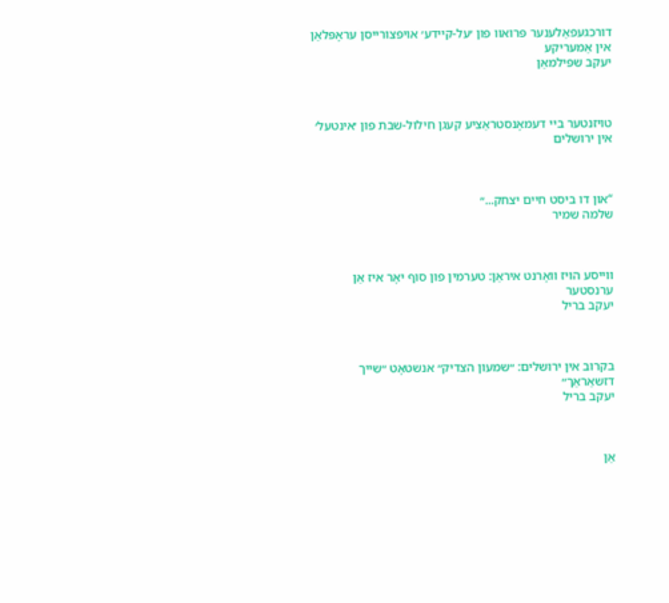דורכגעפאַלענער פּרואוו פון ׳על-קיידע׳ אויפצורייסן עראָפּלאַן אין אַמעריקע
יעקב שפּילמאַן



טויזנטער ביי דעמאָנסטראַציע קעגן חילול-שבת פון ׳אינטעל׳ אין ירושלים



“און דו ביסט חיים יצחק...״
שלמה שמיר



ווייסע הויז וואָרנט איראַן: טערמין פון סוף יאָר איז אַן ערנסטער
יעקב בריל



בקרוב אין ירושלים: ״שמעון הצדיק״ אנשטאָט ״שייך דזשאַראַך״
יעקב בריל



אַן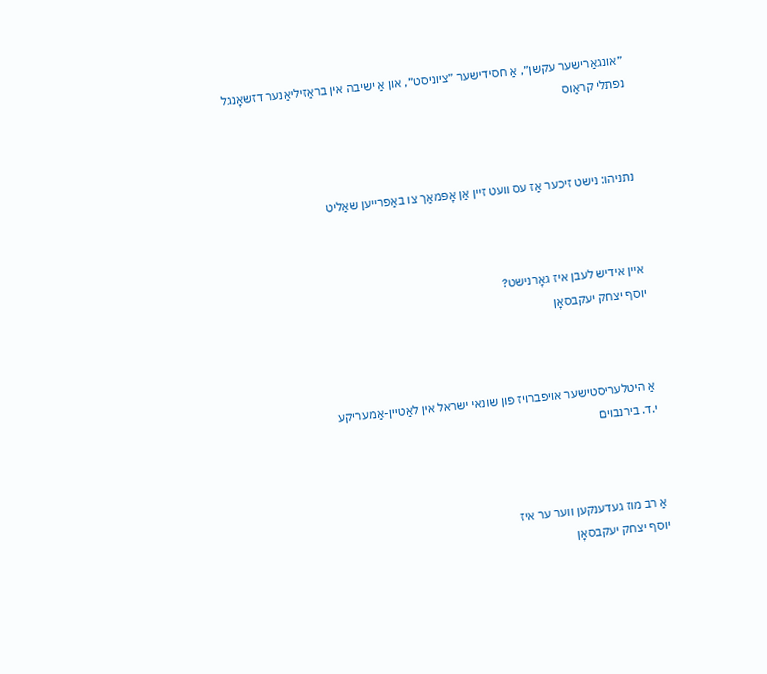״אונגאַרישער עקשן״, אַ חסידישער ״ציוניסט״, און אַ ישיבה אין בראַזיליאַנער דזשאָנגל
נפתלי קראַוס



נתניהו: נישט זיכער אַז עס וועט זיין אַן אָפּמאַך צו באַפרייען שאַליט



איין אידיש לעבן איז גאָרנישט?
יוסף יצחק יעקבסאָן



אַ היטלעריסטישער אויפברויז פון שונאי ישראל אין לאַטיין-אַמעריקע
י.ד. בירנבוים



אַ רב מוז געדענקען ווער ער איז
יוסף יצחק יעקבסאָן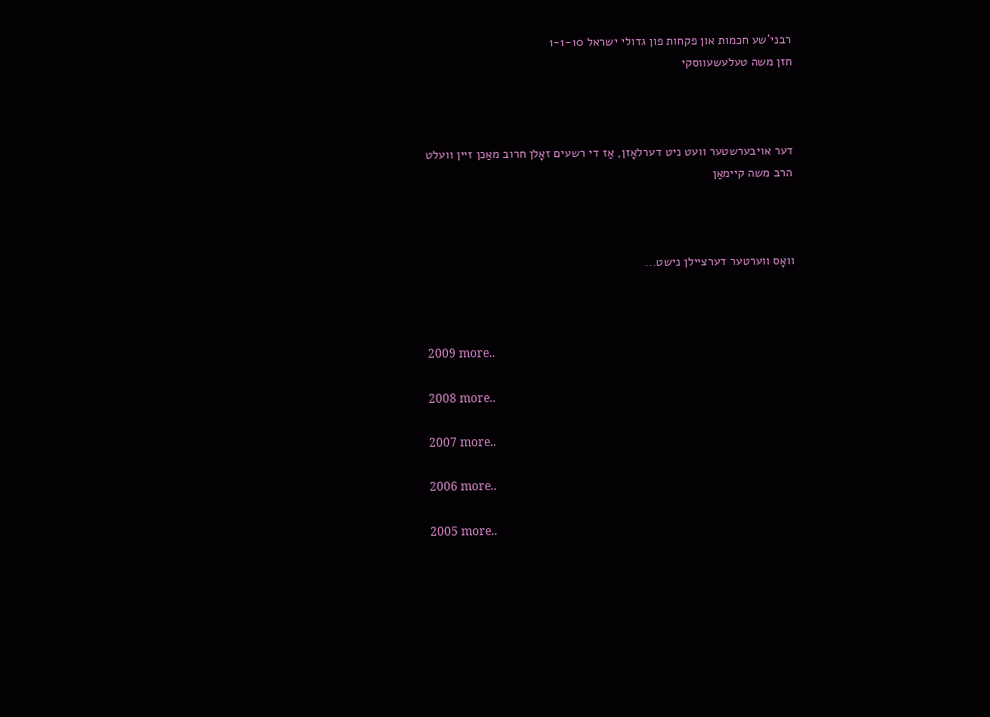רבני'שע חכמות און פקחות פון גדולי ישראל 1-1-10
חזן משה טעלעשעווסקי



דער אויבערשטער וועט ניט דערלאָזן, אַז די רשעים זאָלן חרוב מאַכן זיין וועלט
הרב משה קיימאַן



וואָס ווערטער דערציילן נישט...



2009 more..

2008 more..

2007 more..

2006 more..

2005 more..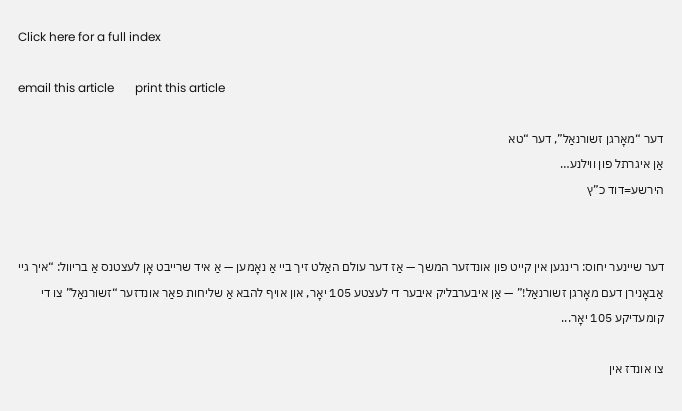Click here for a full index

email this article       print this article

דער “מאָרגן זשורנאַל”, דער “טא
אַן איגרתל פון ווילנע…
הירשע=דוד כ”ץ


דער שיינער יחוס: רינגען אין קייט פון אונדזער המשך — אַז דער עולם האַלט זיך ביי אַ נאָמען — אַ איד שרייבט אָן לעצטנס אַ בריוול: “איך גיי אַבאָנירן דעם מאָרגן זשורנאַל!” — אַן איבערבליק איבער די לעצטע 105 יאָר, און אויף להבא אַ שליחות פאַר אונדזער “זשורנאַל” צו די קומעדיקע 105 יאָר...

צו אונדז אין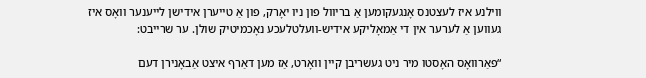ווילנע איז לעצטנס אָנגעקומען אַ בריוול פון ניו יאָרק, פון אַ טייערן אידישן לייענער וואָס איז געווען אַ לערער אין די אַמאָליקע אידיש-וועלטלעכע נאָכמיטיק שולן. ער שרייבט:

“פאַרוואָס האָסטו מיר ניט געשריבן קיין וואָרט, אַז מען דאַרף איצט אַבאָנירן דעם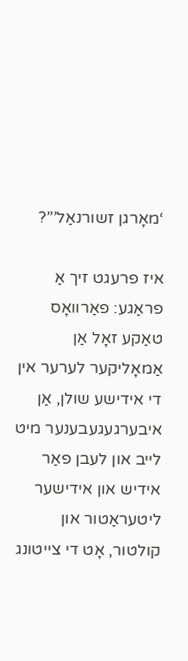‘מאָרגן זשורנאַל’”?

איז פרעגט זיך אַ פראַגע: פאַרוואָס טאַקע זאָל אַן אַמאָליקער לערער אין די אידישע שולן, אַן איבערגעגעבענער מיט לייב און לעבן פאַר אידיש און אידישער ליטעראַטור און קולטור, אָט די צייטונג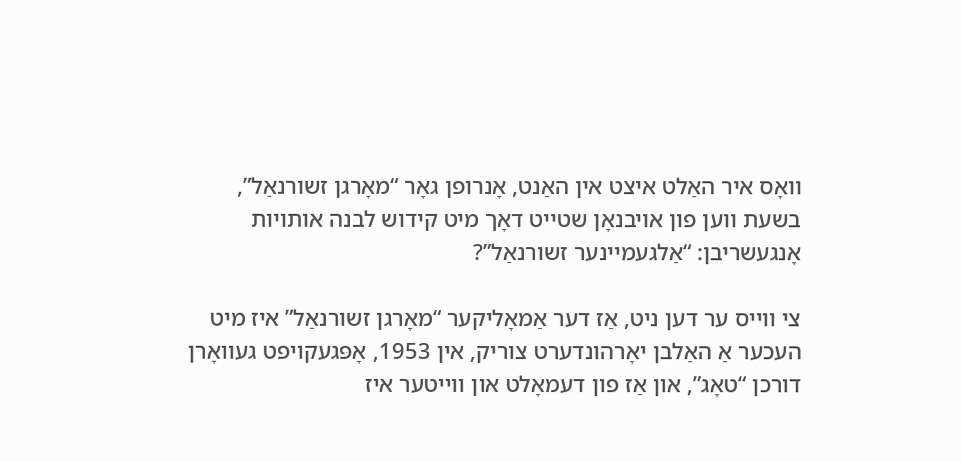וואָס איר האַלט איצט אין האַנט, אָנרופן גאָר “מאָרגן זשורנאַל”, בשעת ווען פון אויבנאָן שטייט דאָך מיט קידוש לבנה אותויות אָנגעשריבן: “אַלגעמיינער זשורנאַל”?

צי ווייס ער דען ניט, אַז דער אַמאָליקער “מאָרגן זשורנאַל” איז מיט העכער אַ האַלבן יאָרהונדערט צוריק, אין 1953, אָפּגעקויפט געוואָרן דורכן “טאָג”, און אַז פון דעמאָלט און ווייטער איז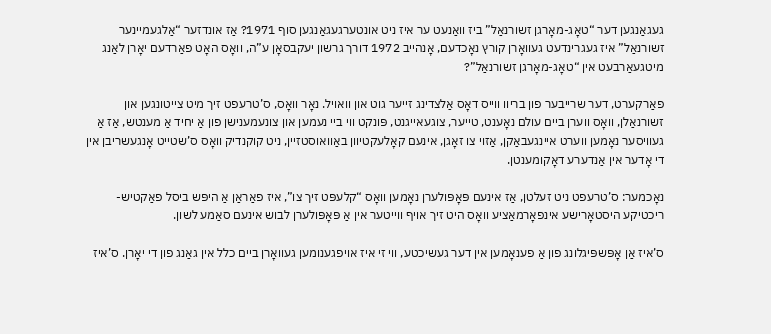געגאַנגען דער “טאָג-מאָרגן זשורנאַל” ביז וואַנעט ער איז ניט אונטערגעגאַנגען סוף 1971? אַז אונדזער “אַלגעמיינער זשורנאַל” איז געגרינדעט געוואָרן קורץ נאָכדעם, אָנהייב 1972 דורך גרשון יעקבסאָן ע”ה, וואָס האָט פאַרדעם יאָרן לאַנג מיטגעאַרבעט אין “טאָג-מאָרגן זשורנאַל”?

פאַרקערט, דער שרייבער פון בריוו ווייס דאָס אַלצדינג זייער גוט און וואויל. נאָר וואָס, ס’טרעפט זיך מיט צייטונגען און זשורנאַלן, וואָס ווערן ביים עולם נאָענט, טייער, צוגעאייגנט, פּונקט ווי ביי נעמען און צונעמענישן פון אַ יחיד אַ מענטש, אַז אַ געוויסער נאָמען ווערט איינגעבאַקן, אַזוי צו זאָגן, אינעם קאָלעקטיוון באַוואוסטזיין, ניט קוקנדיק וואָס ס’שטייט אָנגעשריבן אין די אָדער אין אַנדערע דאָקומענטן.

נאָכמער: ס’טרעפט ניט זעלטן, אַז אינעם פּאָפּולערן נאָמען וואָס “קלעפּט זיך צו”, איז פאַראַן אַ היפּש ביסל פאַקטיש-ריכטיקע היסטאָרישע אינפאָרמאַציע וואָס היט זיך אויף ווייטער אין אַ פּאָפּולערן לבוש אינעם סאַמע לשון.

ס’איז אַן אָפּשפּיגלונג פון אַ פענאָמען אין דער געשיכטע, ווי זי איז אויפגענומען געוואָרן ביים כלל אין גאַנג פון די יאָרן. ס’איז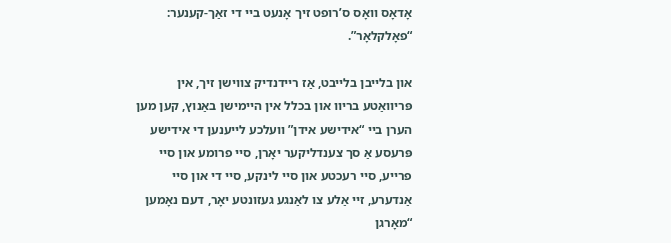אָדאָס וואָס ס’רופט זיך אָנעט ביי די זאַך-קענער: “פאָלקלאָר”.

און בלייבן בלייבט, אַז ריידנדיק צווישן זיך, אין פּריוואַטע בריוו און בכלל אין היימישן באַנוץ, קען מען הערן ביי “אידישע אידן” וועלכע לייענען די אידישע פּרעסע אַ סך צענדליקער יאָרן, סיי פרומע און סיי פרייע, סיי רעכטע און סיי לינקע, סיי די און סיי אַנדערע, זיי אַלע צו לאַנגע געזונטע יאָר, דעם נאָמען “מאָרגן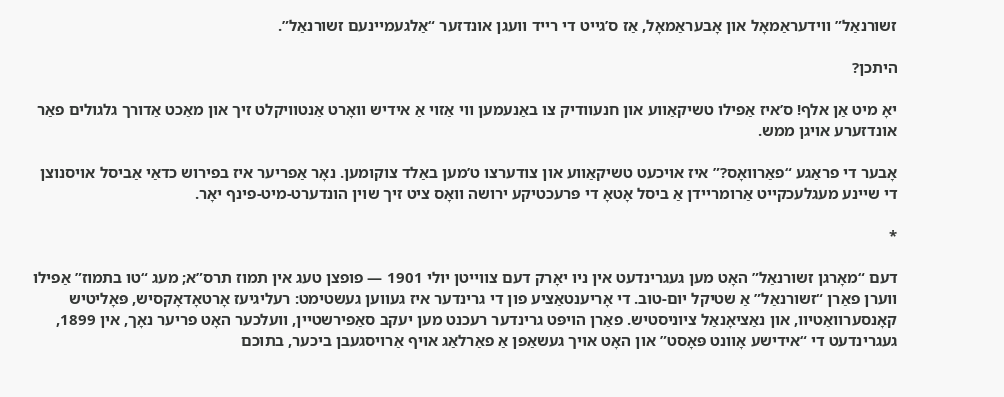זשורנאַל” ווידעראַמאָל און אָבעראַמאָל, אַז ס’גייט די רייד וועגן אונדזער “אַלגעמיינעם זשורנאַל”.

היתכן?

יאָ מיט אַן אלף! ס’איז אַפילו טשיקאַווע און חנעוודיק צו באַנעמען ווי אַזוי אַ אידיש וואָרט אַנטוויקלט זיך און מאַכט אַדורך גלגולים פאַר אונדזערע אויגן ממש.

אָבער די פראַגע “פאַרוואָס?” איז אויכעט טשיקאַווע און צודערצו ט’מען באַלד צוקומען. נאָר אַפריער איז בפירוש כדאַי אַביסל אויסנוצן די שיינע מעגלעכקייט אַרומריידן אַ ביסל אָטאָ די פּרעכטיקע ירושה וואָס ציט זיך שוין הונדערט-מיט-פינף יאָר.

*

דעם “מאָרגן זשורנאַל” האָט מען געגרינדעט אין ניו יאָרק דעם צווייטן יולי 1901 — פופצן טעג אין תמוז תרס”א; מעג “טו בתמוז” אַפילו ווערן פאַרן “זשורנאַל” אַ שטיקל יום-טוב. די אָריענטאַציע פון די גרינדער איז געווען געשטימט: רעליגיעז אָרטאָדאָקסיש, פּאָליטיש קאָנסערוואַטיוו, און נאַציאָנאַל ציוניסטיש. פאַרן הויפּט גרינדער רעכנט מען יעקב סאַפירשטיין, וועלכער האָט פריער נאָך, אין 1899, געגרינדעט די “אידישע אָוונט פּאָסט” און האָט אויך געשאַפן אַ פאַרלאַג אויף אַרויסגעבן ביכער, בתוכם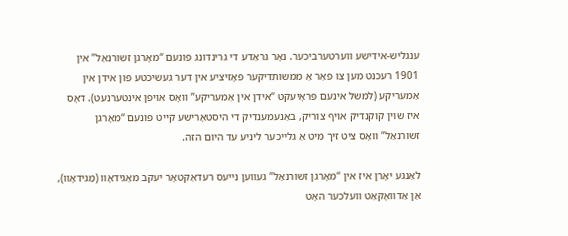ענגליש-אידישע ווערטערביכער. נאָר גראַדע די גרינדונג פונעם “מאָרגן זשורנאַל” אין 1901 רעכנט מען צו פאַר אַ ממשותדיקער פּאָזיציע אין דער געשיכטע פון אידן אין אַמעריקע (למשל אינעם פּראָיעקט “אידן אין אַמעריקע” וואָס אויפן אינטערנעט). דאָס איז שוין קוקנדיק אויף צוריק, באַנעמענדיק די היסטאָרישע קייט פונעם “מאָרגן זשורנאַל” וואָס ציט זיך מיט אַ גלייכער ליניע עד היום הזה.

לאַנגע יאָרן איז אין “מאָרגן זשורנאַל” געווען נייעס רעדאַקטאָר יעקב מאַגידאָוו (מַגידאָוו), אַן אַדוואָקאַט וועלכער האָט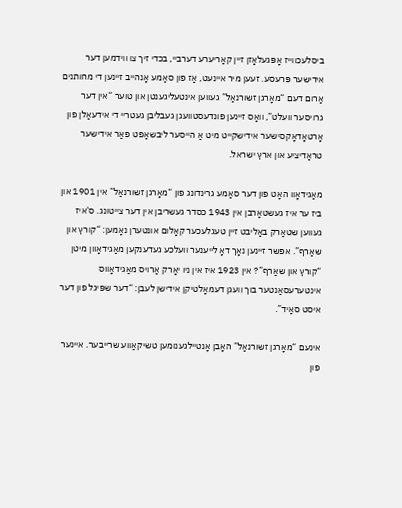ביסלעכווייז אָפּגעלאָזן זיין קאַריערע דערביי, בכדי זיך צו ווידמען דער אידישער פּרעסע. זעען מיר איינעט, אַז פון סאַמע אָנהייב זיינען די מחותנים אַרום דעם “מאָרגן זשורנאַל” געווען אינטעליגענטן און טוער “אין דער גרויסער וועלט”, וואָס זיינען פונדעסטוועגן געבליבן געטריי די אידעאַלן פון אָרטאָדאָקסישער אידישקייט מיט אַ הייסער ליבשאַפט פאַר אידישער טראַדיציע און ארץ ישראל.

מאַגידאָוו האָט פון דער סאַמע גרינדונג פון “מאָרגן זשורנאַל” אין 1901 און ביז ער איז געשטאָרבן אין 1943 כסדר געשריבן אין דער צייטונג. ס'איז געווען שטאַרק באַליבט זיין טעגלעכער קאָלום אונטערן נאָמען: “קורץ און שאַרף”. אפשר זיינען נאָך דאָ לייענער וועלכע געדענקען מאַגידאָוון מיטן “קורץ און שאַרף”? אין 1923 איז אין ניו יאָרק אַרויס מאַגידאָווס אינטערעסאַנטער בוך וועגן דעמאָלטיקן אידישן לעבן: “דער שפּיגל פון דער איסט סאַיד”.

אינעם “מאָרגן זשורנאַל” האָבן אָנטיילגענומען טשיקאַווע שרייבער. איינער פון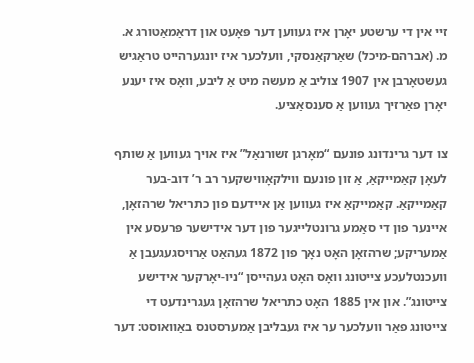זיי אין די ערשטע יאָרן איז געווען דער פּאָעט און דראַמאַטורג א. מ. (אברהם-מיכל) שאַרקאַנסקי, וועלכער איז יונגערהייט טראַגיש געשטאָרבן אין 1907 צוליב אַ מעשה מיט אַ ליבע, וואָס איז יענע יאָרן פאַרזיך געווען אַ סענסאַציע.

צו דער גרינדונג פונעם “מאָרגן זשורנאַל” איז אויך געווען אַ שותף לעאָן קאַמייקאַ, אַ זון פונעם ווילקאָווישקער רב ר’ דוב-בער קאַמייקאַ. קאַמייקאַ איז געווען אַן איידעם פון כתריאל שרהזאָן, איינער פון די סאַמע גרונטלייגער פון דער אידישער פּרעסע אין אַמעריקע; שרהזאָן האָט נאָך פון 1872 געהאַט אַרויסגעגעבן אַ וועכנטלעכע צייטונג וואָס האָט געהייסן “ניו-יאָרקער אידישע צייטונג”. און אין 1885 האָט כתריאל שרהזאָן געגרינדעט די צייטונג פאַר וועלכער ער איז געבליבן אַמערסטנס באַוואוסט: דער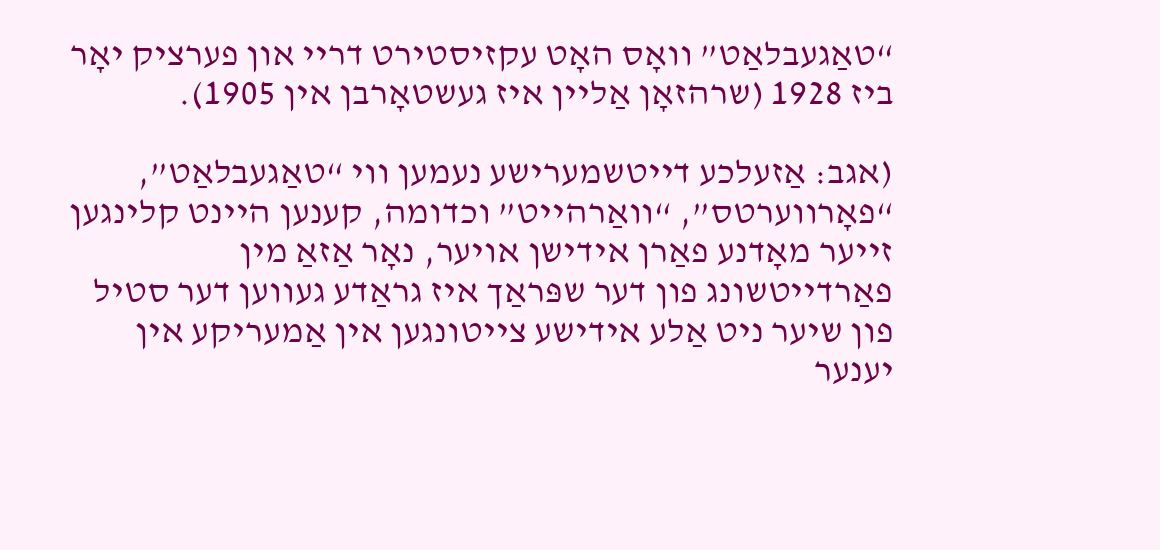“טאַגעבלאַט” וואָס האָט עקזיסטירט דריי און פערציק יאָר ביז 1928 (שרהזאָן אַליין איז געשטאָרבן אין 1905).

(אגב: אַזעלכע דייטשמערישע נעמען ווי “טאַגעבלאַט”, “פאָרווערטס”, “וואַרהייט” וכדומה, קענען היינט קלינגען זייער מאָדנע פאַרן אידישן אויער, נאָר אַזאַ מין פאַרדייטשונג פון דער שפּראַך איז גראַדע געווען דער סטיל פון שיער ניט אַלע אידישע צייטונגען אין אַמעריקע אין יענער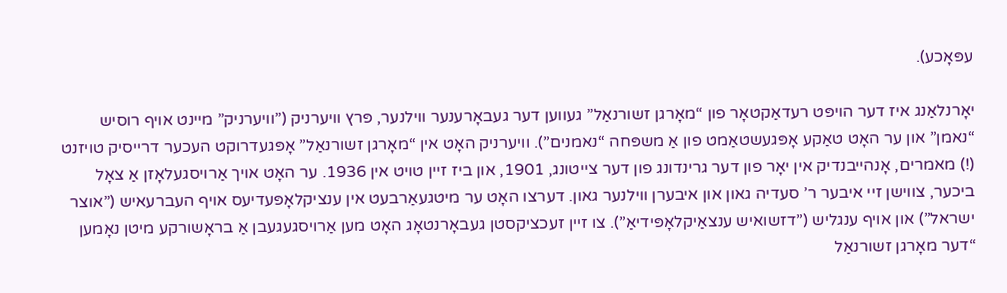עפּאָכע).

יאָרנלאַנג איז דער הויפּט רעדאַקטאָר פון “מאָרגן זשורנאַל” געווען דער געבאָרענער ווילנער, פּרץ וויערניק (”וויערניק” מיינט אויף רוסיש “נאמן” און ער האָט טאַקע אָפּגעשטאַמט פון אַ משפּחה “נאמנים”). וויערניק האָט אין “מאָרגן זשורנאַל” אָפּגעדרוקט העכער דרייסיק טויזנט (!) מאמרים, אָנהייבנדיק אין יאָר פון דער גרינדונג פון דער צייטונג, 1901, און ביז זיין טויט אין 1936. ער האָט אויך אַרויסגעלאָזן אַ צאָל ביכער, צווישן זיי איבער ר’ סעדיה גאון און איבערן ווילנער גאון. דערצו האָט ער מיטגעאַרבעט אין ענציקלאָפּעדיעס אויף העברעאיש (”אוצר ישראל”) און אויף ענגליש (”דזשואיש ענצאַיקלאָפּידיאַ”). צו זיין זעכציקסטן געבאָרנטאָג האָט מען אַרויסגעגעבן אַ בראָשורקע מיטן נאָמען “דער מאָרגן זשורנאַל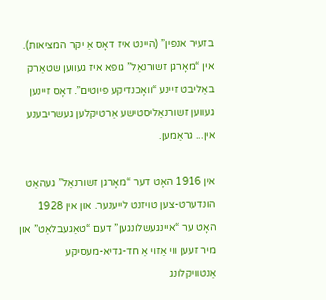בזעיר אנפּין” (היינט איז דאָס אַ יקר המציאות). אין “מאָרגן זשורנאַל” גופא איז געווען שטאַרק באַליבט זיינע “וואָכנדיקע פּיוטים”. דאָס זיינען געווען זשורנאַליסטישע אַרטיקלען געשריבענע אין... גראַמען.

אין 1916 האָט דער “מאָרגן זשורנאַל” געהאַט הונדערט-צען טויזנט לייענער. און אין 1928 האָט ער “איינגעשלונגען” דעם “טאַגעבלאַט” און מיר זעען ווי אַזוי אַ חד-גדיא-מעסיקע אַנטוויקלונג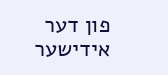פון דער אידישער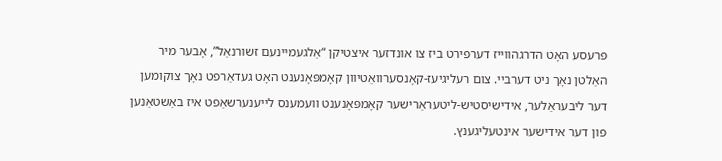פּרעסע האָט הדרגהווייז דערפירט ביז צו אונדזער איצטיקן “אַלגעמיינעם זשורנאַל”, אָבער מיר האַלטן נאָך ניט דערביי. צום רעליגיעז-קאָנסערוואַטיוון קאָמפּאָנענט האָט געדאַרפט נאָך צוקומען דער ליבעראַלער, אידישיסטיש-ליטעראַרישער קאָמפּאָנענט וועמענס לייענערשאַפט איז באַשטאַנען פון דער אידישער אינטעליגענץ.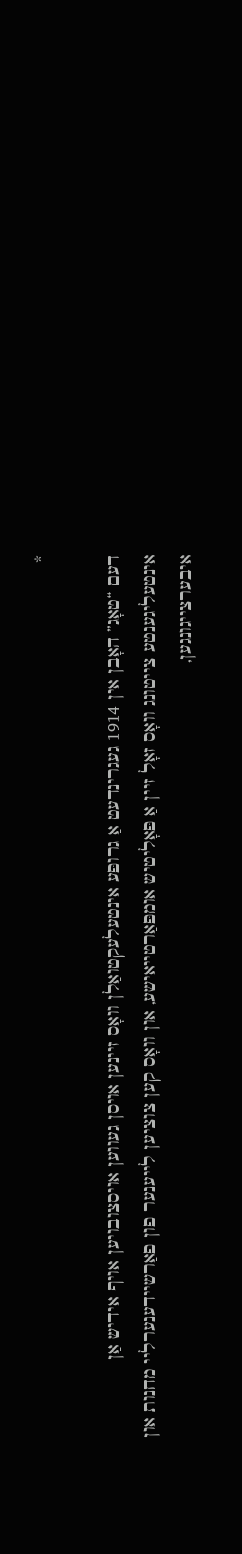*

דעם “טאָג” האָבן אין 1914 געגרינדעט אַ גרופּע אינטעלעקטואַלן וואָס זיינען אויסן געווען אויסצובויען אויף אידיש אַן אינטעליגענטע צייטונג וואָס זאָל זיין אַ פּאָליטיש אומפּאַרטייאישע, און וואָס קען צוציען לייענער פון פאַרשיידענערליי מחנות און איבערצייגונגען,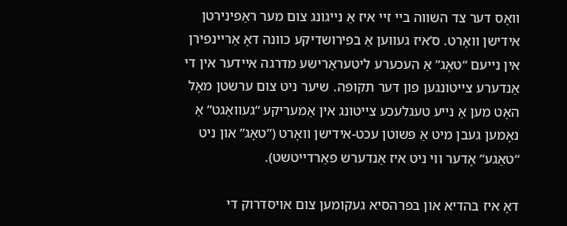וואָס דער צד השווה ביי זיי איז אַ נייגונג צום מער ראַפינירטן אידישן וואָרט. ס’איז געווען אַ בפירושדיקע כוונה דאָ אַריינפירן אין נייעם “טאָג” אַ העכערע ליטעראַרישע מדרגה איידער אין די אַנדערע צייטונגען פון דער תקופה. שיער ניט צום ערשטן מאָל האָט מען אַ נייע טעגלעכע צייטונג אין אַמעריקע “געוואַגט” אַ נאָמען געבן מיט אַ פּשוטן עכט-אידישן וואָרט (”טאָג” און ניט “טאַגע” אָדער ווי ניט איז אַנדערש פאַרדייטשט).

דאָ איז בהדיא און בפרהסיא געקומען צום אויסדרוק די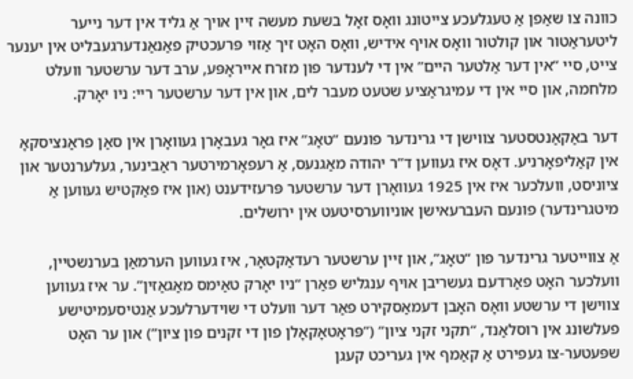כוונה צו שאַפן אַ טעגלעכע צייטונג וואָס זאָל בשעת מעשה זיין אויך אַ גליד אין דער נייער ליטעראַטור און קולטור וואָס אויף אידיש, וואָס האָט זיך אַזוי פּרעכטיק פאַנאַנדערגעבליט אין יענער צייט, סיי “אין דער אַלטער היים” אין די לענדער פון מזרח אייראָפּע, ערב דער ערשטער וועלט מלחמה, און סיי אין די עמיגראַציע שטעט מעבר לים, און אין דער ערשטער ריי: ניו יאָרק.

דער באַקאַנטסטער צווישן די גרינדער פונעם “טאָג” איז גאָר געבאָרן געוואָרן אין סאַן פראַנציסקאָ אין קאַליפאָרניע. דאָס איז געווען ד”ר יהודה מאַגנעס, אַ רעפאָרמירטער ראַבינער, געלערנטער און ציוניסט, וועלכער איז אין 1925 געוואָרן דער ערשטער פּרעזידענט (און איז פאַקטיש געווען אַ מיטגרינדער) פונעם העברעאישן אוניווערסיטעט אין ירושלים.

אַ צווייטער גרינדער פון “טאָג”, און זיין ערשטער רעדאַקטאָר, איז געווען הערמאַן בערנשטיין, וועלכער האָט פאַרדעם געשריבן אויף ענגליש פאַרן “ניו יאָרק טאַימס מאַגאַזין”. ער איז געווען צווישן די ערשטע וואָס האָבן דעמאַסקירט פאַר דער וועלט די שוידערלעכע אַנטיסעמיטישע פעלשונג אין רוסלאַנד, “תקני זקני ציון” (”פּראָטאָקאָלן פון די זקנים פון ציון”) און ער האָט שפּעטער-צו געפירט אַ קאַמף אין געריכט קעגן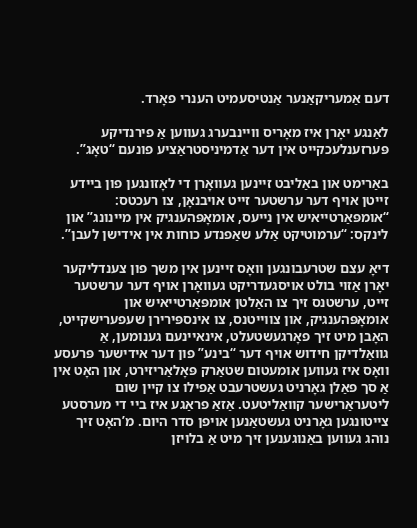דעם אַמעריקאַנער אַנטיסעמיט הענרי פאָרד.

לאַנגע יאָרן איז מאָריס וויינבערג געווען אַ פירנדיקע פּערזענלעכקייט אין דער אַדמיניסטראַציע פונעם “טאָג”.

באַרימט און באַליבט זיינען געוואָרן די לאָזונגען פון ביידע זייטן אויף דער ערשטער זייט אויבנאָן, צו רעכטס: “אומפּאַרטייאיש אין נייעס, אומאָפּהענגיק אין מיינונג” און לינקס: “ערמוטיקט אַלע שאַפנדע כוחות אין אידישן לעבן”.

דיאָ עצם שטרעבונגען וואָס זיינען אין משך פון צענדליקער יאָרן אַזוי בולט אויסגעדריקט געוואָרן אויף דער ערשטער זייט, ערשטנס זיך צו האַלטן אומפּאַרטייאיש און אומאָפּהענגיק, און צווייטנס, צו אינספּירירן שעפערישקייט, האָבן מיט זיך פאָרגעשטעלט, אינאיינעם גענומען, אַ גוואַלדיקן חידוש אויף דער “בינע” פון דער אידישער פּרעסע וואָס איז געווען אומעטום שטאַרק פּאָלאַריזירט, און האָט אין אַ סך פאַלן גאָרניט געשטרעבט אַפילו צו קיין שום ליטעראַרישער קוואַליטעט. אַזאַ פראַגע איז ביי די מערסטע צייטונגען גאָרניט געשטאַנען אויפן סדר היום. מ’האָט זיך נוהג געווען באַנוגענען זיך מיט אַ בלויזן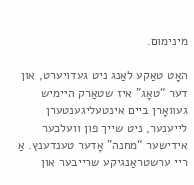מינימום.

האָט טאַקע לאַנג ניט געדויערט, און דער “טאָג” איז שטאַרק היימיש געוואָרן ביים אינטעליגענטערן לייענער, ניט שייך פון וועלכער אידישער “מחנה” אָדער טענדענץ. אַ ריי ערשטראַנגיקע שרייבער און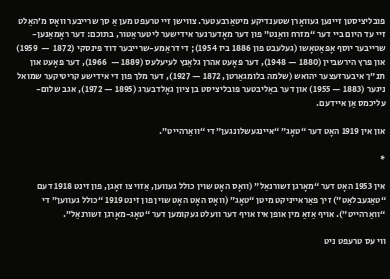פּובליציסטן זיינען געוואָרן שטענדיקע מיטאַרבעטער. צווישן זיי טרעפט מען אַ סך שרייבער וואָס מ’האַלט זיי עד היום ביי דער “מזרח וואַנט” פון דער מאָדערנער אידישער ליטעראַטור, בתוכם: דער ראָמאַנען-שרייבער יוסף אָפּאַטאָשו (געלעבט פון 1886 ביז 1954); די דראַמע-שרייבער דוד פּינסקי (1872  —  1959) און פּרץ הירשביין (1880 — 1948), דער פּאָעט אהרן גלאַנץ לעיעלעס (1889 —  1966), דער פּאָעט און תנ”ך איבערזעצער יהואש (שלמה בלומגאַרטן, 1872 — 1927), דער מלך פון די אידישע קריטיקער שמואל ניגער (1883 — 1955) און דער באַליבטער פּובליציסט בן ציון גאָלדבערג (1895 — 1972), אגב שלום-עליכמס אַן איידעם.

און אין 1919 האָט דער “טאָג” “איינגעשלונגען” די “וואַרהייט”.

*

אין 1953 האָט דער “מאָרגן זשורנאַל” (וואָס האָט שוין כולל געווען, אַזוי צו זאָגן, פון זינט 1918 דעם “טאַגעבלאַט”) זיך פאַראייניקט מיטן “טאָג” (וואָס האָט האָט שוין פון זינט 1919 “כולל געווען” די “וואַרהייט”). אויף אַזאַ מין אופן איז אויף דער וועלט געקומען דער “טאָג-מאָרגן זשורנאַל”.

ווי עס טרעפט ניט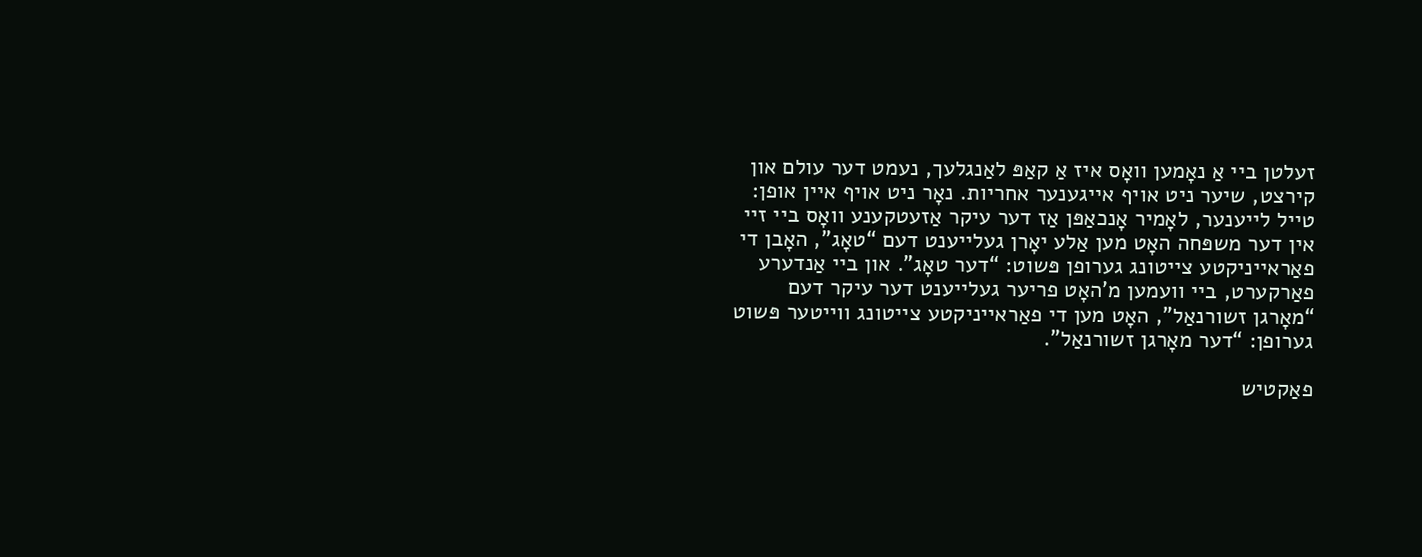זעלטן ביי אַ נאָמען וואָס איז אַ קאַפּ לאַנגלעך, נעמט דער עולם און קירצט, שיער ניט אויף אייגענער אחריות. נאָר ניט אויף איין אופן: טייל לייענער, לאָמיר אָנכאַפּן אַז דער עיקר אַזעטקענע וואָס ביי זיי אין דער משפּחה האָט מען אַלע יאָרן געלייענט דעם “טאָג”, האָבן די פאַראייניקטע צייטונג גערופן פּשוט: “דער טאָג”. און ביי אַנדערע פאַרקערט, ביי וועמען מ’האָט פריער געלייענט דער עיקר דעם “מאָרגן זשורנאַל”, האָט מען די פאַראייניקטע צייטונג ווייטער פּשוט גערופן: “דער מאָרגן זשורנאַל”.

פאַקטיש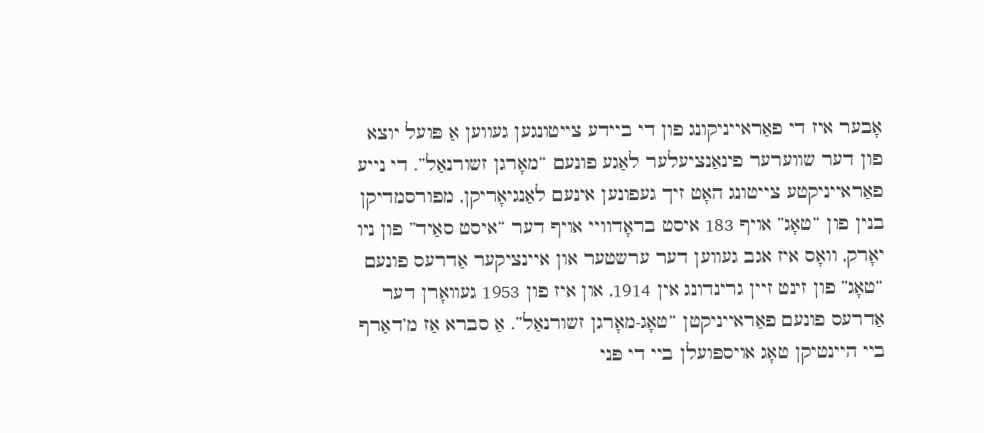אָבער איז די פאַראייניקונג פון די ביידע צייטונגען געווען אַ פּועל יוצא פון דער שווערער פינאַנציעלער לאַגע פונעם “מאָרגן זשורנאַל”. די נייע פאַראייניקטע צייטונג האָט זיך געפונען אינעם לאַנגיאָריקן, מפורסמדיקן בנין פון “טאָג” אויף 183 איסט בראָדוויי אויף דער “איסט סאַיד” פון ניו יאָרק, וואָס איז אגב געווען דער ערשטער און איינציקער אַדרעס פונעם “טאָג” פון זינט זיין גרינדונג אין 1914, און איז פון 1953 געוואָרן דער אַדרעס פונעם פאַראייניקטן “טאָג-מאָרגן זשורנאַל”. אַ סברא אַז מ’דאַרף ביי היינטיקן טאָג אויספּועלן ביי די פּני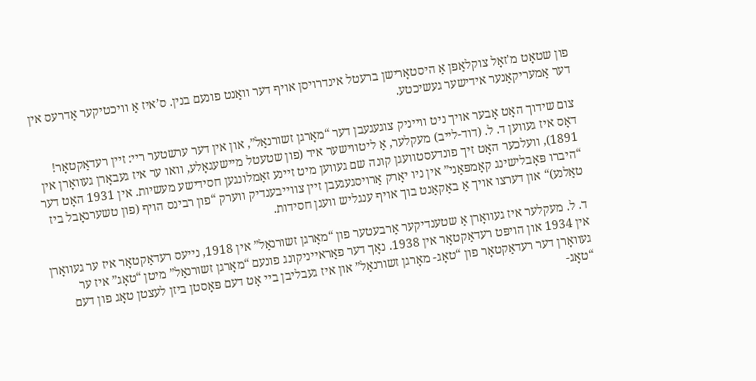פון שטאָט מ'זאָל צוקלאַפּן אַ היסטאָרישן ברעטל אינדרויסן אויף דער וואַנט פונעם בנין. ס’איז אַ וויכטיקער אַדרעס אין דער אַמעריקאַנער אידישער געשיכטע.

צום שידוך האָט אָבער אויך ניט ווייניק צוגעגעבן דער “מאָרגן זשורנאַל”, און אין דער ערשטער ריי: זיין רעדאַקטאָר! דאָס איז געווען ד. ל. (דוד-לייב) מעקלער, אַ ליטווישער איד (פון שטעטל מיישעגאָלע, וואו ער איז געבאָרן געוואָרן אין 1891), וועלכער האָט זיך פונדעסטוועגן קונה שם געווען מיט זיינע זאַמלונגען חסידישע מעשיות. אין 1931 האָט דער “היברו פּאָבלישינג קאָמפּאַני” אין ניו יאָרק אַרויסגעגעבן זיין צווייבענדיק ווערק “פון רבינס הויף (פון טשערנאָבל ביז טאַלנע)“ און דערצו אויך אַ באַקאַנט בוך אויף ענגליש וועגן חסידות.

ד. ל. מעקלער איז געוואָרן אַ שטענדיקער אַרבעטער פון “מאָרגן זשורנאַל” אין 1918, נייעס רעדאַקטאָר איז ער געוואָרן אין 1934 און הויפּט רעדאַקטאָר אין 1938. נאָך דער פאַראייניקונג פונעם “מאָרגן זשורנאַל” מיטן “טאָג” איז ער געוואָרן דער רעדאַקטאָר פון “טאָג- מאָרגן זשורנאַל” און איז געבליבן ביי אָט דעם פּאָסטן ביזן לעצטן טאָג פון דעם “טאָג-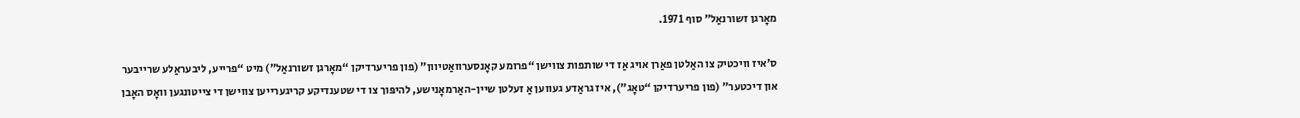מאָרגן זשורנאַל” סוף 1971.

ס’איז וויכטיק צו האַלטן פאַרן אויג אַז די שותפות צווישן “פרומע קאָנסערוואַטיוון” (פון פריערדיקן “מאָרגן זשורנאַל”) מיט “פרייע, ליבעראַלע שרייבער און דיכטער” (פון פריערדיקן “טאָג”), איז גראַדע געווען אַ זעלטן שיין-האַרמאָנישע, להיפּוך צו די שטענדיקע קריגערייען צווישן די צייטונגען וואָס האָבן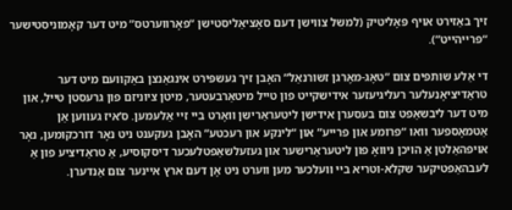זיך באַזירט אויף פּאָליטיק (למשל צווישן דעם סאָציאַליסטישן “פאָרווערטס” מיט דער קאָמוניסטישער “פרייהייט”).

די אַלע שותפים צום “טאָג-מאָרגן זשורנאַל” האָבן זיך געשפּירט אינגאַנצן באַקוועם מיט דער טראַדיציאָנעלער רעליגיעזער אידישקייט פון טייל מיטאַרבעטער, מיטן ציוניזם פון גרעסטן טייל, און מיט דער ליבשאַפט צום בעסערן אידישן ליטעראַרישן וואָרט ביי זיי אַלעמען. ס’איז געווען אַן אַטמאָספער וואו “פרומע און פרייע” און “לינקע און רעכטע” האָבן געקענט ניט נאָר דורכקומען, נאָר אויפהאַלטן אַ הויכן ניוואָ פון ליטעראַרישער און געזעלשאַפטלעכער דיסקוסיע, אַ טראַדיציע פון אַ לעבהאַפטיקער שקלא-וטריא ביי וועלכער מען ווערט ניט אָן דעם ארץ איינער צום אַנדערן.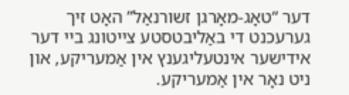דער “טאָג-מאָרגן זשורנאַל” האָט זיך גערעכנט די באַליבטסטע צייטונג ביי דער אידישער אינטעליגענץ אין אַמעריקע, און ניט נאָר אין אַמעריקע.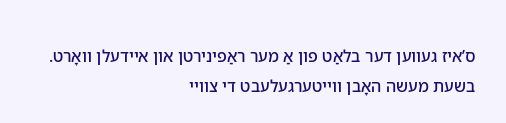ס’איז געווען דער בלאַט פון אַ מער ראַפינירטן און איידעלן וואָרט. בשעת מעשה האָבן ווייטערגעלעבט די צוויי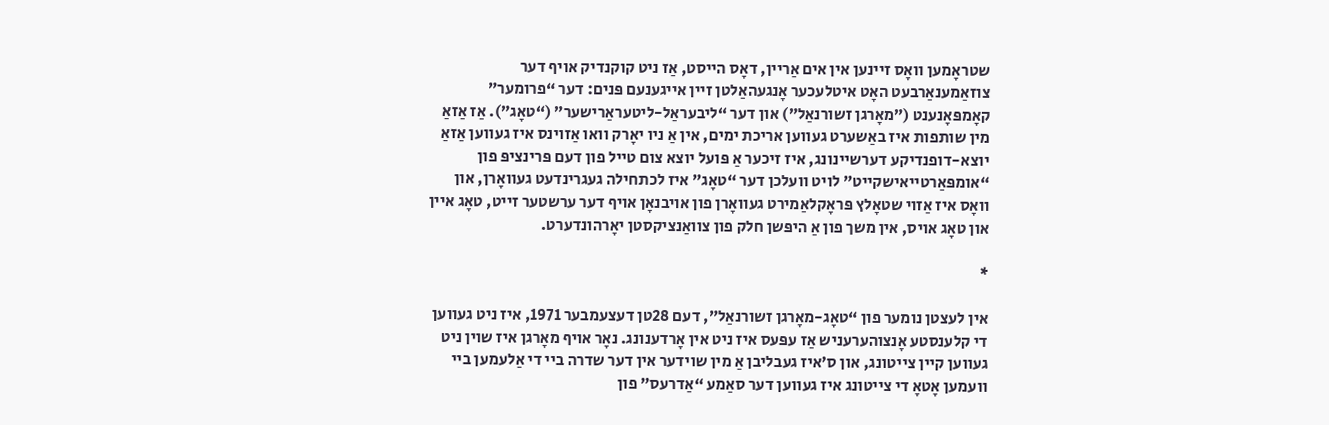שטראָמען וואָס זיינען אין אים אַריין, דאָס הייסט, אַז ניט קוקנדיק אויף דער צוזאַמענאַרבעט האָט איטלעכער אָנגעהאַלטן זיין אייגענעם פּנים: דער “פרומער” קאָמפּאָנענט (”מאָרגן זשורנאַל”) און דער “ליבעראַל-ליטעראַרישער” (“טאָג”). אַז אַזאַ מין שותפות איז באַשערט געווען אריכת ימים, אין אַ ניו יאָרק וואו אַזוינס איז געווען אַזאַ יוצא-דופנדיקע דערשיינונג, איז זיכער אַ פּועל יוצא צום טייל פון דעם פּרינציפּ פון “אומפּאַרטייאישקייט” לויט וועלכן דער “טאָג” איז לכתחילה געגרינדעט געוואָרן, און וואָס איז אַזוי שטאָלץ פּראָקלאַמירט געוואָרן פון אויבנאָן אויף דער ערשטער זייט, טאָג איין און טאָג אויס, אין משך פון אַ היפּשן חלק פון צוואַנציקסטן יאָרהונדערט.

*

אין לעצטן נומער פון “טאָג-מאָרגן זשורנאַל”, דעם 28טן דעצעמבער 1971, איז ניט געווען די קלענסטע אָנצוהערעניש אַז עפּעס איז ניט אין אָרדענונג. נאָר אויף מאָרגן איז שוין ניט געווען קיין צייטונג, און ס’איז געבליבן אַ מין שוידער אין דער שדרה ביי די אַלעמען ביי וועמען אָטאָ די צייטונג איז געווען דער סאַמע “אַדרעס” פון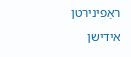ראַפינירטן אידישן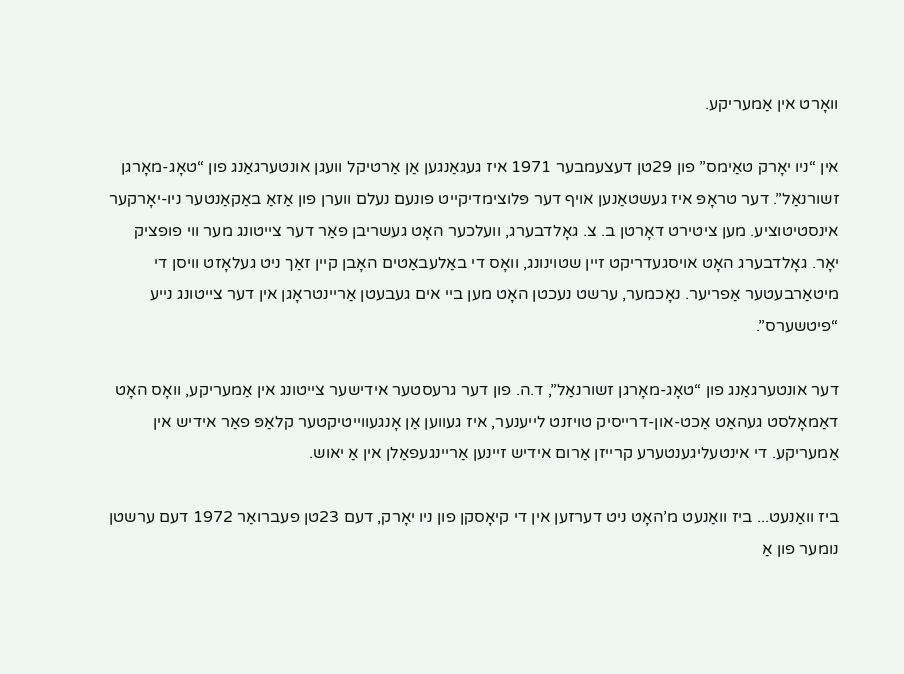וואָרט אין אַמעריקע.

אין “ניו יאָרק טאַימס” פון 29טן דעצעמבער 1971 איז געגאַנגען אַן אַרטיקל וועגן אונטערגאַנג פון “טאָג-מאָרגן זשורנאַל”. דער טראָפּ איז געשטאַנען אויף דער פּלוצימדיקייט פונעם נעלם ווערן פון אַזאַ באַקאַנטער ניו-יאָרקער אינסטיטוציע. מען ציטירט דאָרטן ב. צ. גאָלדבערג, וועלכער האָט געשריבן פאַר דער צייטונג מער ווי פופציק יאָר. גאָלדבערג האָט אויסגעדריקט זיין שטוינונג, וואָס די באַלעבאַטים האָבן קיין זאַך ניט געלאָזט וויסן די מיטאַרבעטער אַפריער. נאָכמער, ערשט נעכטן האָט מען ביי אים געבעטן אַריינטראָגן אין דער צייטונג נייע “פיטשערס”.

דער אונטערגאַנג פון “טאָג-מאָרגן זשורנאַל”, ד.ה. פון דער גרעסטער אידישער צייטונג אין אַמעריקע, וואָס האָט דאַמאָלסט געהאַט אַכט-און-דרייסיק טויזנט לייענער, איז געווען אַן אָנגעווייטיקטער קלאַפּ פאַר אידיש אין אַמעריקע. די אינטעליגענטערע קרייזן אַרום אידיש זיינען אַריינגעפאַלן אין אַ יאוש.

ביז וואַנעט... ביז וואַנעט מ’האָט ניט דערזען אין די קיאָסקן פון ניו יאָרק, דעם 23טן פעברואַר 1972 דעם ערשטן נומער פון אַ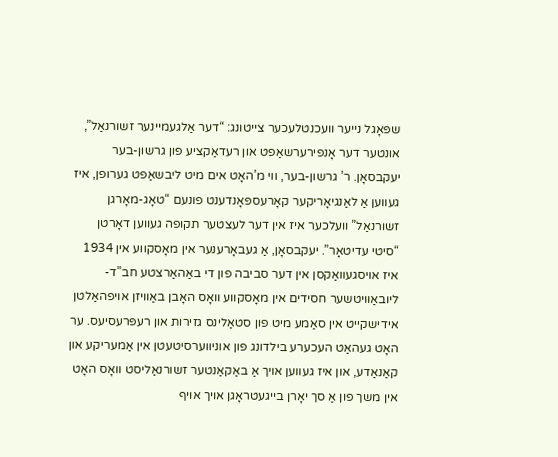שפּאָגל נייער וועכנטלעכער צייטונג: “דער אַלגעמיינער זשורנאַל”, אונטער דער אָנפירערשאַפט און רעדאַקציע פון גרשון-בער יעקבסאָן. ר’ גרשון-בער, ווי מ’האָט אים מיט ליבשאַפט גערופן, איז געווען אַ לאַנגיאָריקער קאָרעספּאָנדענט פונעם “טאָג-מאָרגן זשורנאַל” וועלכער איז אין דער לעצטער תקופה געווען דאָרטן “סיטי עדיטאָר”. יעקבסאָן, אַ געבאָרענער אין מאָסקווע אין 1934 איז אויסגעוואַקסן אין דער סביבה פון די באַהאַרצטע חב”ד-ליובאַוויטשער חסידים אין מאָסקווע וואָס האָבן באַוויזן אויפהאַלטן אידישקייט אין סאַמע מיט פון סטאַלינס גזירות און רעפּרעסיעס. ער האָט געהאַט העכערע בילדונג פון אוניווערסיטעטן אין אַמעריקע און קאַנאַדע, און איז געווען אויך אַ באַקאַנטער זשורנאַליסט וואָס האָט אין משך פון אַ סך יאָרן בייגעטראָגן אויך אויף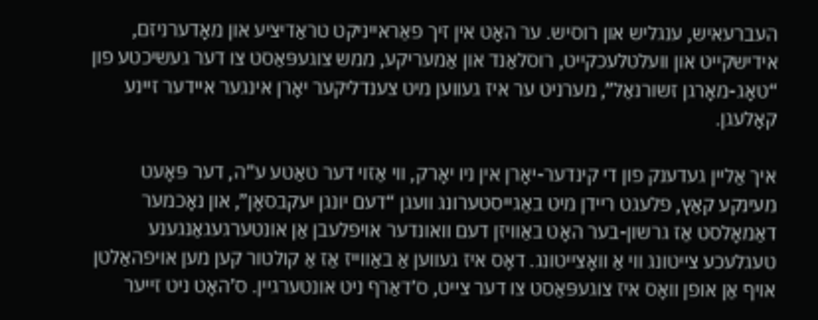העברעאיש, ענגליש און רוסיש. ער האָט אין זיך פאַראייניקט טראַדיציע און מאָדערניזם, אידישקייט און וועלטלעכקייט, רוסלאַנד און אַמעריקע, ממש צוגעפּאַסט צו דער געשיכטע פון “טאָג-מאָרגן זשורנאַל”, מערניט ער איז געווען מיט צענדליקער יאָרן אינגער איידער זיינע קאָלעגן.

איך אַליין געדענק פון די קינדער-יאָרן אין ניו יאָרק, ווי אַזוי דער טאַטע ע”ה, דער פּאָעט מעינקע קאַץ, פלעגט ריידן מיט באַגייסטערונג וועגן “דעם יונגן יעקבסאָן”, און נאָכמער דאַמאָלסט אַז גרשון-בער האָט באַוויזן דעם וואונדער אויפלעבן אַן אונטערגעגאַנגענע טעגלעכע צייטונג ווי אַ וואָצייטונג. דאָס איז געווען אַ באַווייז אַז אַ קולטור קען מען אויפהאַלטן אויף אַן אופן וואָס איז צוגעפּאַסט צו דער צייט, ס’דאַרף ניט אונטערגיין. ס’האָט ניט זייער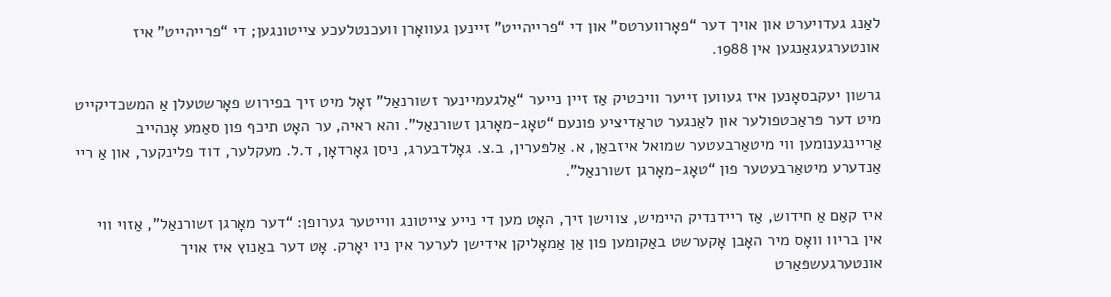לאַנג געדויערט און אויך דער “פאָרווערטס” און די “פרייהייט” זיינען געוואָרן וועכנטלעכע צייטונגען; די “פרייהייט” איז אונטערגעגאַנגען אין 1988.

גרשון יעקבסאָנען איז געווען זייער וויכטיק אַז זיין נייער “אַלגעמיינער זשורנאַל” זאָל מיט זיך בפירוש פאָרשטעלן אַ המשכדיקייט מיט דער פּראַכטפולער און לאַנגער טראַדיציע פונעם “טאָג-מאָרגן זשורנאַל”. והא ראיה, ער האָט תיכף פון סאַמע אָנהייב אַריינגענומען ווי מיטאַרבעטער שמואל איזבאַן, א. אַלפּערין, ב.צ. גאָלדבערג, ניסן גאָרדאָן, ד.ל. מעקלער, דוד פלינקער, און אַ ריי אַנדערע מיטאַרבעטער פון “טאָג-מאָרגן זשורנאַל”.

איז קאַם אַ חידוש, אַז ריידנדיק היימיש, צווישן זיך, האָט מען די נייע צייטונג ווייטער גערופן: “דער מאָרגן זשורנאַל”, אַזוי ווי אין בריוו וואָס מיר האָבן אָקערשט באַקומען פון אַן אַמאָליקן אידישן לערער אין ניו יאָרק. אָט דער באַנוץ איז אויך אונטערגעשפּאַרט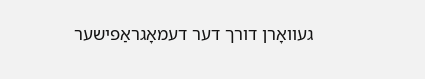געוואָרן דורך דער דעמאָגראַפישער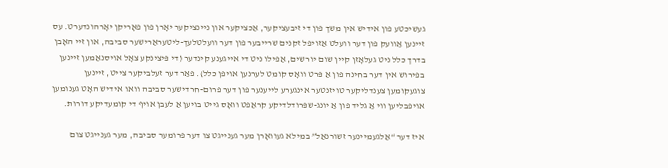געשיכטע פון אידיש אין משך פון די זיבעציקער, אַכציקער און ניינציקער יאָרן פון פאָריקן יאָרהונדערט. עס זיינען אַוועק פון דער וועלט אַזויפל זקנים שרייבער פון דער וועלטלעך-ליטעראַרישער סביבה, און זיי האָבן בדרך כלל ניט געלאָזן קיין שום יורשים, אַפילו ניט די אייגענע קינדער (די פּיצינקע צאָל אויסנאַמען זיינען בפירוש אין דער בחינה פון אַ פּרט וואָס קומט לערנען אויפן כלל). פאַר דער זעלביקער צייט, זיינען צוגעקומען צענדליקער טויזנטער אינגערע לייענער פון דער פרום-חרדישער סביבה וואו אידיש האָט גענומען אויפבליען ווי אַ גליד פון אַ יונג-שפּרודלדיקע קראַפט וואָס גייט בויען אַ לעבן אויף די קומעדיקע דורות.

איז דער “אַלגעמיינער זשורנאַל” במילא געוואָרן מער גענייגט צו דער פרומער סביבה, מער גענייגט צום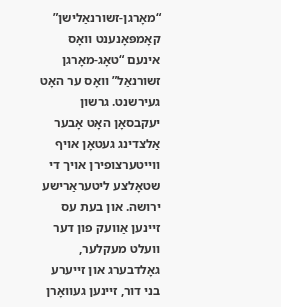“מאָרגן-זשורנאַלישן” קאָמפּאָנענט וואָס אינעם “טאָג-מאָרגן זשורנאַל” וואָס ער האָט געירשנט. גרשון יעקבסאָן האָט אָבער אַלצדינג געטאָן אויף ווייטערצופירן אויך די שטאָלצע ליטעראַרישע ירושה. און בעת עס זיינען אַוועק פון דער וועלט מעקלער, גאָלדבערג און זייערע בני דור, זיינען געוואָרן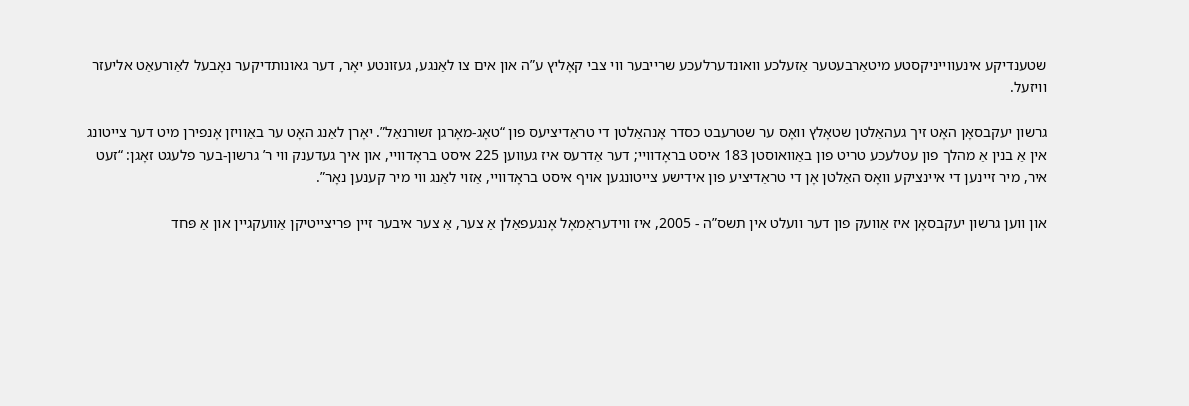שטענדיקע אינעווייניקסטע מיטאַרבעטער אַזעלכע וואונדערלעכע שרייבער ווי צבי קאָליץ ע”ה און אים צו לאַנגע, געזונטע יאָר, דער גאונותדיקער נאָבעל לאַורעאַט אליעזר וויזעל.

גרשון יעקבסאָן האָט זיך געהאַלטן שטאָלץ וואָס ער שטרעבט כסדר אָנהאַלטן די טראַדיציעס פון “טאָג-מאָרגן זשורנאַל”. יאָרן לאַנג האָט ער באַוויזן אָנפירן מיט דער צייטונג אין אַ בנין אַ מהלך פון עטלעכע טריט פון באַוואוסטן 183 איסט בראָדוויי; דער אַדרעס איז געווען 225 איסט בראָדוויי, און איך געדענק ווי ר’ גרשון-בער פלעגט זאָגן: “זעט איר, מיר זיינען די איינציקע וואָס האַלטן אָן די טראַדיציע פון אידישע צייטונגען אויף איסט בראָדוויי, אַזוי לאַנג ווי מיר קענען נאָר”.

און ווען גרשון יעקבסאָן איז אַוועק פון דער וועלט אין תשס”ה - 2005, איז ווידעראַמאָל אָנגעפאַלן אַ צער, אַ צער איבער זיין פריצייטיקן אַוועקגיין און אַ פּחד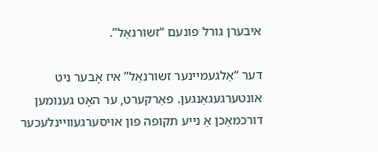איבערן גורל פונעם “זשורנאַל”.

דער “אַלגעמיינער זשורנאַל” איז אָבער ניט אונטערגעגאַנגען. פאַרקערט, ער האָט גענומען דורכמאַכן אַ נייע תקופה פון אויסערגעוויינלעכער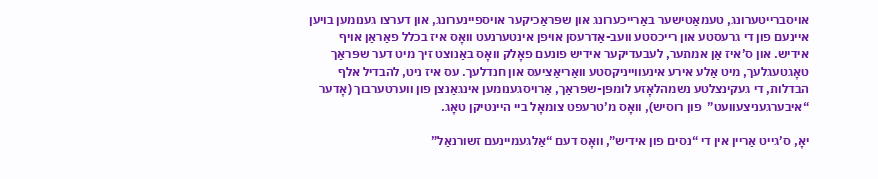אויסברייטערונג, טעמאַטישער באַרייכערונג און שפּראַכיקער אויספיינערונג, און דערצו גענומען בויען איינעם פון די גרעסטע און רייכסטע וועב-אַדרעסן אויפן אינטערנעט וואָס איז בכלל פאַראַן אויף אידיש. און ס’איז אַן אמתער, לעבעדיקער אידיש פונעם פאָלק וואָס באַנוצט זיך מיט דער שפּראַך טאָגטעגלעך, מיט אַלע אירע אינעווייניקסטע וואַריאַציעס און חנדלעך. עס איז ניט, להבדיל אלף הבדלות, די געקינצלטע נשמהלאָזע לומפּן-שפּראַך, אַרויסגענומען אינגאַנצן פון ווערטערבוך (אָדער “איבערגעניצעוועט”  פון רוסיש), וואָס מ’טרעפט צומאָל ביי היינטיקן טאָג.

יאָ, ס’גייט אַריין אין די “נסים פון אידיש”, וואָס דעם “אַלגעמיינעם זשורנאַל”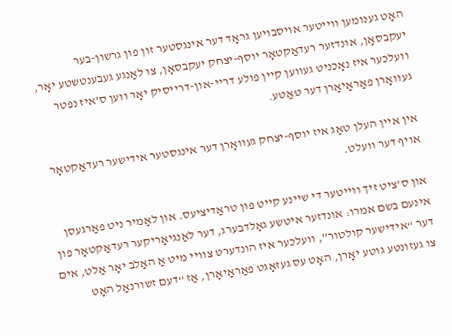האָט גענומען ווייטער אויסבויען גראָד דער אינגסטער זון פון גרשון-בער יעקבסאָן, אונדזער רעדאַקטאָר יוסף-יצחק יעקבסאָן, צו לאַנגע געבענטשטע יאָר, וועלכער איז נאָכניט געווען קיין פולע דריי-און-דרייסיק יאָר ווען ס’איז נפטר געוואָרן פאַראַיאָרן דער טאַטע.

אין איין העלן טאָג איז יוסף-יצחק געוואָרן דער אינגסטער אידישער רעדאַקטאָר אויף דער וועלט.

און ס’ציט זיך ווייטער די שיינע קייט פון טראַדיציעס. און לאָמיר ניט פאַרגעסן אינעם בשם אמרו: אונדזער איטשע גאָלדבערג, דער לאַנגיאָריקער רעדאַקטאָר פון דער “אידישער קולטור”, וועלכער איז הונדערט צוויי מיט אַ האַלב יאָר אַלט, אים צו געזונטע גוטע יאָרן, האָט עס געזאָגט פאַראַיאָרן, אַז “דעם זשורנאַל האָט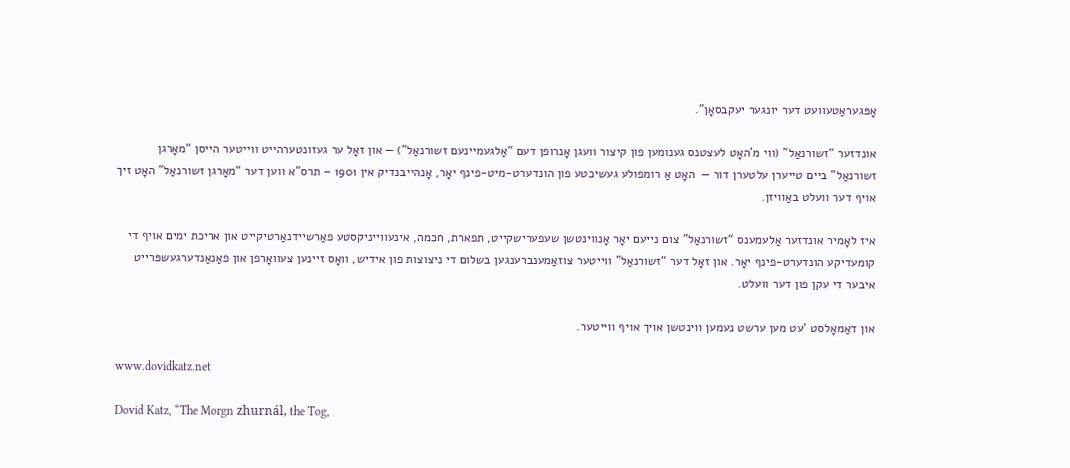אָפּגעראַטעוועט דער יונגער יעקבסאָן”.

אונדזער “זשורנאַל” (ווי מ’האָט לעצטנס גענומען פון קיצור וועגן אָנרופן דעם “אַלגעמיינעם זשורנאַל”) — און זאָל ער געזונטערהייט ווייטער הייסן “מאָרגן זשורנאַל” ביים טייערן עלטערן דור —  האָט אַ רומפולע געשיכטע פון הונדערט-מיט-פינף יאָר, אָנהייבנדיק אין 1901 – תרס”א ווען דער “מאָרגן זשורנאַל” האָט זיך אויף דער וועלט באַוויזן.

איז לאָמיר אונדזער אַלעמענס “זשורנאַל” צום נייעם יאָר אָנווינטשן שעפערישקייט, תפארת, חכמה, אינעווייניקסטע פאַרשיידנאַרטיקייט און אריכת ימים אויף די קומעדיקע הונדערט-פינף יאָר. און זאָל דער “זשורנאַל” ווייטער צוזאַמענברענגען בשלום די ניצוצות פון אידיש, וואָס זיינען צעוואָרפן און פאַנאַנדערגעשפּרייט איבער די עקן פון דער וועלט.

און דאַמאָלסט ‘עט מען ערשט נעמען ווינטשן אויך אויף ווייטער.

www.dovidkatz.net

Dovid Katz, “The Morgn zhurnál, the Tog,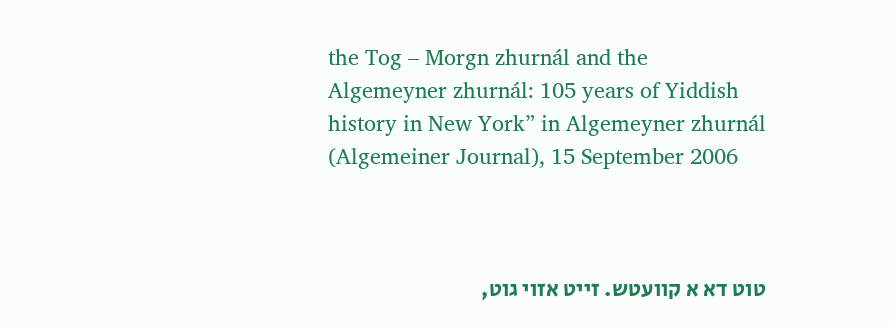the Tog – Morgn zhurnál and the Algemeyner zhurnál: 105 years of Yiddish history in New York” in Algemeyner zhurnál (Algemeiner Journal), 15 September 2006



טוט דא א קוועטש. זייט אזוי גוט,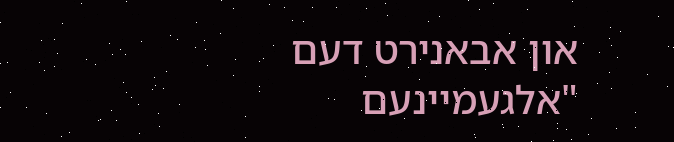און אבאנירט דעם "אלגעמיינעם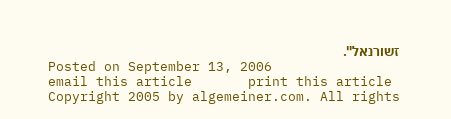זשורנאל".
Posted on September 13, 2006
email this article       print this article
Copyright 2005 by algemeiner.com. All rights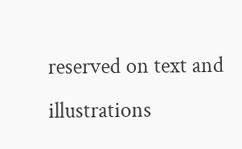reserved on text and illustrations